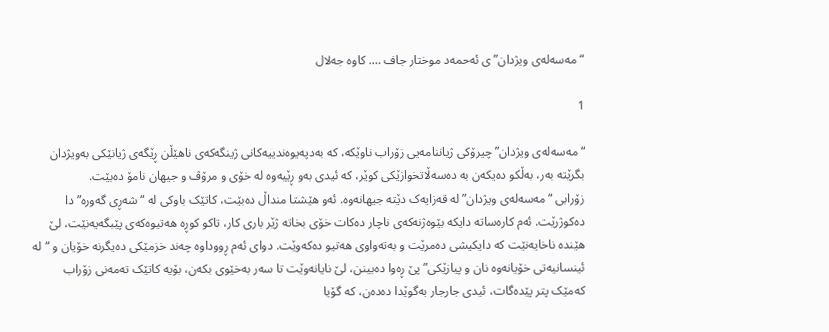“مەسەلەى ویژدان”ى ئەحمەد موختار جاف …. کاوە جەلال

1

“مەسەلەى ویژدان” چیرۆکی ژیاننامەیی زۆراب ناوێکە، کە بەدپەیوەندییەکانى ژینگەکەی ناهێڵن ڕێگەى ژیانێکى بەویژدان بگرێتە بەر، بەڵکو دەیکەن بە دەسەڵاتخوازێکى کوێر، کە ئیدی بەو ڕێیەوە لە خۆى و مرۆڤ و جیهان نامۆ دەبێت.
زۆرابی “مەسەلەى ویژدان” لە قەزایەک دێتە جیهانەوە. ئەو هێشتا منداڵ دەبێت، کاتێک باوکى لە “شەڕى گەورە”دا دەکوژرێت. ئەم کارەساتە دایکە بێوەژنەکەى ناچار دەکات خۆى بخاتە ژێر بارى کار، تاکو کوڕە هەتیوەکەى پێبگەیەنێت، لێ هێندە ناخایەنێت کە دایکیشى دەمرێت و بەتەواوى هەتیو دەکەوێت. دواى ئەم ڕووداوە چەند خزمێکى دەیگرنە خۆیان و “لە ئینسانیەتى خۆیانەوە نان و پیازێکى” پێ ڕەوا دەبینن، لێ نایانەوێت تا سەر بەخێوی بکەن، بۆیە کاتێک تەمەنى زۆراب کەمێک پتر پێدەگات، ئیدی جارجار بەگوێدا دەدەن، کە گۆیا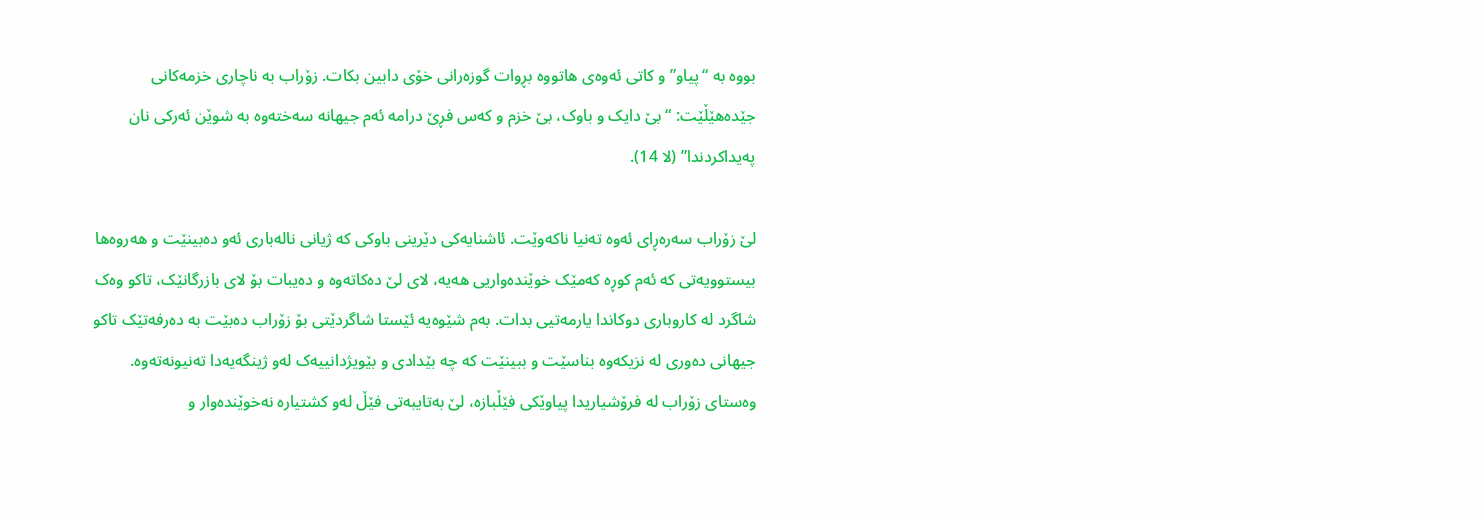بووە بە “پیاو” و کاتى ئەوەى هاتووە بڕوات گوزەرانى خۆى دابین بکات. زۆراب بە ناچاری خزمەکانى جێدەهێڵێت: “بێ دایک و باوک، بێ خزم و کەس فڕێ درامە ئەم جیهانە سەختەوە بە شوێن ئەرکى نان پەیداکردندا” (لا 14).

لێ زۆراب سەرەڕای ئەوە تەنیا ناکەوێت. ئاشنایەکى دێرینی باوکى کە ژیانى نالەبارى ئەو دەبینێت و هەروەها بیستوویەتی کە ئەم کوڕە کەمێک خوێندەواریى هەیە، لاى لێ دەکاتەوە و دەیبات بۆ لاى بازرگانێک، تاکو وەک شاگرد لە کاروبارى دوکاندا یارمەتیى بدات. بەم شێوەیە ئێستا شاگردێتی بۆ زۆراب دەبێت بە دەرفەتێک تاکو جیهانی دەوری لە نزیکەوە بناسێت و ببینێت کە چە بێدادى و بێویژدانییەک لەو ژینگەیەدا تەنیونەتەوە.
وەستای زۆراب لە فرۆشیاریدا پیاوێکى فێڵبازە، لێ بەتایبەتى فێڵ لەو کشتیارە نەخوێندەوار و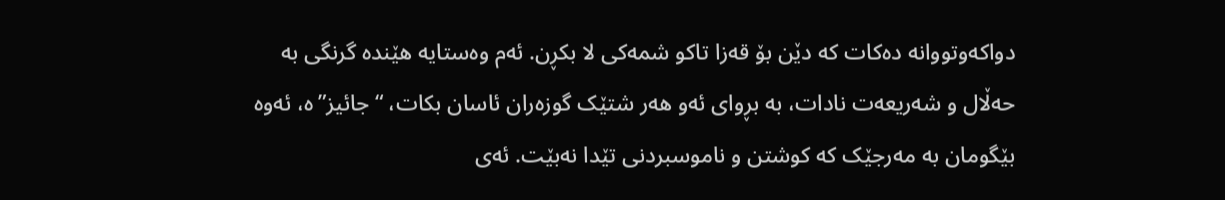دواکەوتووانە دەکات کە دێن بۆ قەزا تاکو شمەکى لا بکڕن. ئەم وەستایە هێندە گرنگی بە حەڵال و شەریعەت نادات، بە بڕواى ئەو هەر شتێک گوزەران ئاسان بکات، “جائیز”ە، ئەوە بێگومان بە مەرجێک کە کوشتن و ناموسبردنى تێدا نەبێت. ئەى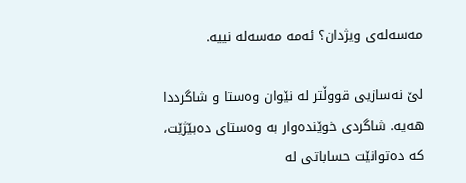مەسەلەى ویژدان؟ ئەمە مەسەلە نییە.

لێ نەسازیى قووڵتر لە نێوان وەستا و شاگرددا هەیە. شاگردى خوێندەوار بە وەستاى دەبێژێت، کە دەتوانێت حساباتى لە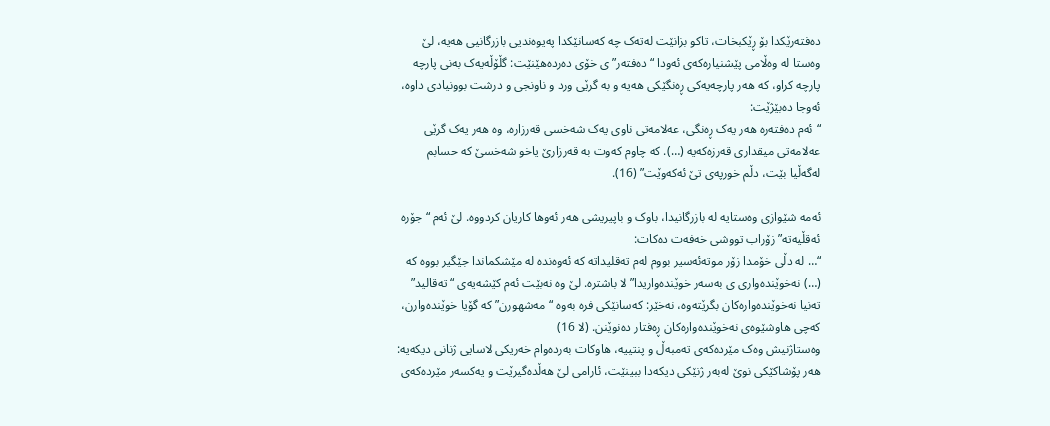دەفتەرێکدا بۆ ڕێکبخات، تاکو بزانێت لەتەک چە کەسانێکدا پەیوەندیى بازرگانیى هەیە، لێ وەستا لە وەڵامی پێشنیارەکەی ئەودا “دەفتەر”ى خۆى دەردەهێنێت: گڵۆڵەیەک بەنى پارچە پارچە کراو، کە هەر پارچەیەکى ڕەنگێکى هەیە و بە گرێى ورد و ناونجى و درشت بوونیادى داوە، ئەوجا دەبێژێت:
“ئەم دەفتەرە هەر یەک ڕەنگى، عەلامەتى ناوى یەک شەخسى قەرزارە، وە هەر یەک گرێى عەلامەتى میقدارى قەرزەکەیە (…). کە چاوم کەوت بە قەرزارێ یاخو شەخسێ کە حسابم لەگەڵیا بێت، دڵم خورپەى تێ ئەکەوێت” (16).

ئەمە شێوازى وەستایە لە بازرگانیدا، باوک و باپیریشى هەر ئەوها کاریان کردووە. لێ ئەم “جۆرە ئەقڵیەتە” زۆراب تووشى خەفەت دەکات:
“… لە دڵى خۆمدا زۆر موتەئەسیر بووم لەم تەقلیداتە کە ئەوەندە لە مێشکماندا جێگیر بووە کە (…) نەخوێندەوارى ى بەسەر خوێندەواریدا” لا باشترە. لێ وە نەبێت ئەم کێشەیەى “تەقالید” تەنیا نەخوێندەوارەکان بگرێتەوە، نەخێر: کەسانێکى فرە بەوە “مەشهورن” کە گۆیا خوێندەوارن، کەچی هاوشێوەی نەخوێندەوارەکان ڕەفتار دەنوێنن. (لا 16)
وەستاژنیش وەک مێردەکەى تەمبەڵ و پنتییە، هاوکات بەردەوام خەریکى لاسایى ژنانى دیکەیە: هەر پۆشاکێکی نوێ لەبەر ژنێکى دیکەدا ببینێت، ئارامی لێ هەڵدەگیرێت و یەکسەر مێردەکەى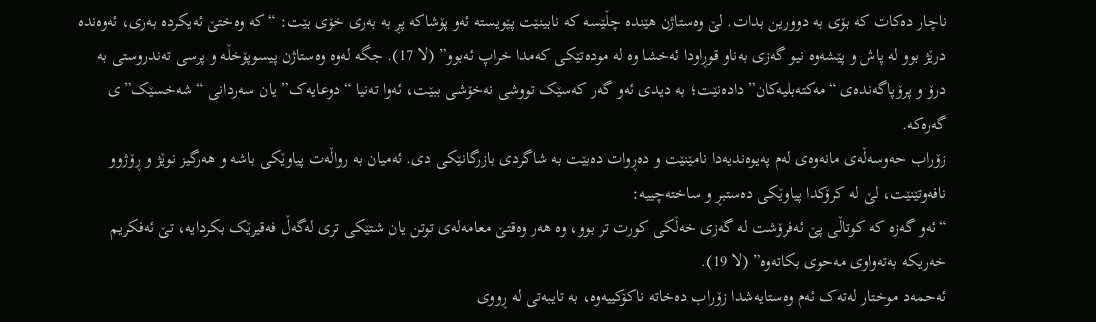ناچار دەکات کە بۆی بە دوورین بدات. لێ وەستاژن هێندە چڵێسە کە نابینێت پێویستە ئەو پۆشاکە پڕ بە بەرى خۆى بێت: “کە وەختێ ئەیکردە بەرى، ئەوەندە درێژ بوو لە پاش و پێشەوە نیو گەزى بەناو قوڕاودا ئەخشا وە لە مودەتێکى کەمدا خراپ ئەبوو” (لا 17). جگە لەوە وەستاژن پیسوپۆخڵە و پرسی تەندروستى بە درۆ و پرۆپاگەندەى “مەکتەبلیەکان” دادەنێت؛ بە دیدی ئەو گەر کەسێک تووشى نەخۆشی ببێت، ئەوا تەنیا “دوعایەک” یان سەردانی “شەخسێک”ی گەرەکە.
زۆراب حەوسەڵەى مانەوەى لەم پەیوەندیەدا نامێنێت و دەڕوات دەبێت بە شاگردى بازرگانێکى دی. ئەمیان بە رواڵەت پیاوێکى باشە و هەرگیز نوێژ و ڕۆژوو نافەوتێنێت، لێ لە کرۆکدا پیاوێکی دەستبڕ و ساختەچییە:
“ئەو گەزە کە کوتاڵى پێ ئەفرۆشت لە گەزى خەڵکى کورت تر بوو، وە هەر وەقتێ معامەلەى توتن یان شتێکى ترى لەگەڵ فەقیرێک بکردایە، تێ ئەفکریم خەریکە بەتەواوى مەحوى بکاتەوە” (لا 19).
ئەحمەد موختار لەتەک ئەم وەستایەشدا زۆراب دەخاتە ناکۆکییەوە، بە تایبەتی لە ڕووی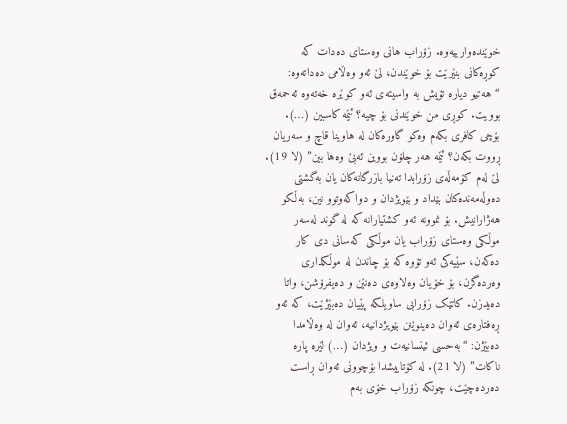خوێندەوارییەوە. زۆراب هانی وەستای دەدات کە کوڕەکانى بنێرێت بۆ خوێندن، لێ ئەو وەڵامی دەداتەوە:
“هەتیو دیارە تۆیش بە واسیتەى ئەو کوێرە خەتەوە ئەحمەق بوویت. کوڕى من خوێندنى بۆ چیە؟ ئێمە کاسبین (…). بۆچى کافرى بکەم وەکو گاورەکان لە هاوینا قاچ و سەریان ڕووت بکەن؟ ئێمە هەر چلۆن بووین ئەبێ وەها بین” (لا 19).
لێ لەم کۆمەڵەی زۆرابدا تەنیا بازرگانەکان یان بەگشتى دەوڵەمەندەکان بێداد و بێویژدان و دواکەوتوو نین، بەڵکو هەژارانیش. بۆ نموونە ئەو کشتیارانە کە لە گوند لەسەر موڵکى وەستاى زۆراب یان موڵکى کەسانى دی کار دەکەن، سێیەکى ئەو تۆوە کە بۆ چاندن لە موڵکدارى وەردەگرن، بۆ خۆیان وەلاوەى دەنێن و دەیفرۆشن، واتا دەیدزن. کاتێک زۆرابى ساویلکە پێیان دەبێژێت، کە ئەو ڕەفتارەى ئەوان دەینوێنن بێویژدانیە، ئەوان لە وەڵامدا دەبێژن: “بەحسى ئینسانیەت و ویژدان (…) لێرە پارە ناکات” (لا 21). لە کۆتاییشدا بۆچوونى ئەوان ڕاست دەردەچێت، چونکە زۆراب خۆى بەم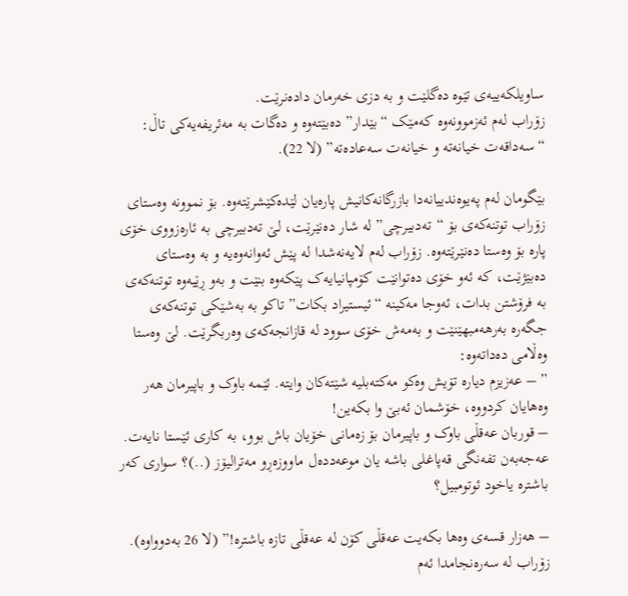ساویلکەییەی تێوە دەگلێت و بە دزى خەرمان دادەنرێت.
زۆراب لەم ئەزموونەوە کەمێک “بێدار” دەبێتەوە و دەگات بە مەئریفەیەکی تاڵ: “سەداقەت خیانەتە و خیانەت سەعادەتە” (لا 22).

بێگومان لەم پەیوەندییانەدا بازرگانەکانیش پارەیان لێدەکێشرێتەوە. بۆ نموونە وەستاى زۆراب توتنەکەى بۆ “تەدبیرچى” لە شار دەنێرێت، لێ تەدبیرچى بە ئارەزووى خۆى پارە بۆ وەستا دەنێرێتەوە. زۆراب لەم لایەنەشدا لە پێش ئەوانەوەیە و بە وەستاى دەبێژێت، کە ئەو خۆى دەتوانێت کۆمپانیایەک پێکەوە بنێت و بەو ڕێیەوە توتنەکەى بە فرۆشتن بدات، ئەوجا مەکینە “ئیستیراد بکات” تاکو بە بەشێکى توتنەکەى جگەرە بەرهەمبهێنێت و بەمەش خۆى سوود لە قازانجەکەى وەربگرێت. لێ وەستا وەڵامى دەداتەوە:
” – عەزیزم دیارە تۆیش وەکو مەکتەبلیە شێتەکان وایتە. ئێمە باوک و باپیرمان هەر وەهایان کردووە، خۆشمان ئەبێ وا بکەین!
– قوربان عەقڵی باوک و باپیرمان بۆ زەمانى خۆیان باش بوو، بە کارى ئێستا نایەت. عەجەبەن تفەنگى قەپاغلى باشە یان موعەددەل ماووزەڕو مەترالیۆز (..)؟ سوارى کەر باشترە یاخود ئوتومبیل؟

– هەزار قسەى وەها بکەیت عەقڵى کۆن لە عەقڵى تازە باشترە!” (لا 26 بەدوواوە).
زۆراب لە سەرەنجامدا ئەم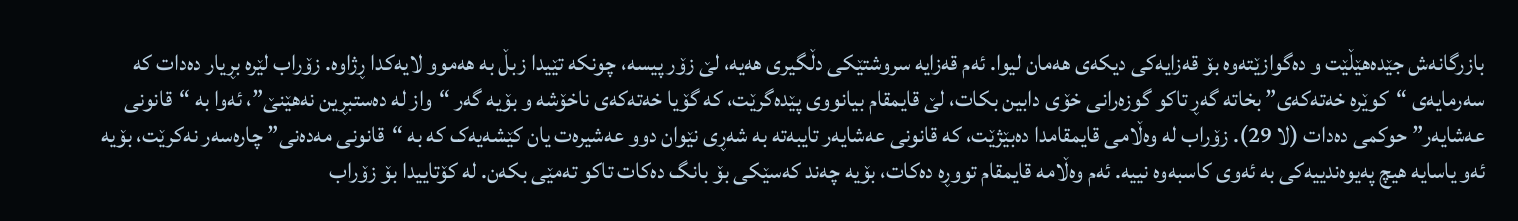بازرگانەش جێدەهێڵێت و دەگوازێتەوە بۆ قەزایەکى دیکەى هەمان لیوا. ئەم قەزایە سروشتێکى دڵگیرى هەیە، لێ زۆر پیسە، چونکە تێیدا زبڵ بە هەموو لایەکدا ڕژاوە. زۆراب لێرە بڕیار دەدات کە سەرمایەى “کوێرە خەتەکەى” بخاتە گەڕ تاکو گوزەرانی خۆی دابین بکات، لێ قایمقام بیانووى پێدەگرێت، کە گۆیا خەتەکەى ناخۆشە و بۆیە گەر “واز لە دەستبڕین نەهێنێ”، ئەوا بە “قانونى عەشایەر” حوکمى دەدات (لا 29). زۆراب لە وەڵامى قایمقامدا دەبێژێت، کە قانونی عەشایەر تایبەتە بە شەڕى نێوان دوو عەشیرەت یان کێشەیەک کە بە “قانونى مەدەنى” چارەسەر نەکرێت، بۆیە ئەو یاسایە هیچ پەیوەندییەکی بە ئەوی کاسبەوە نییە. ئەم وەڵامە قایمقام تووڕە دەکات، بۆیە چەند کەسێکى بۆ بانگ دەکات تاکو تەمێى بکەن. لە کۆتاییدا بۆ زۆراب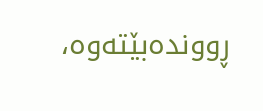ڕووندەبێتەوە،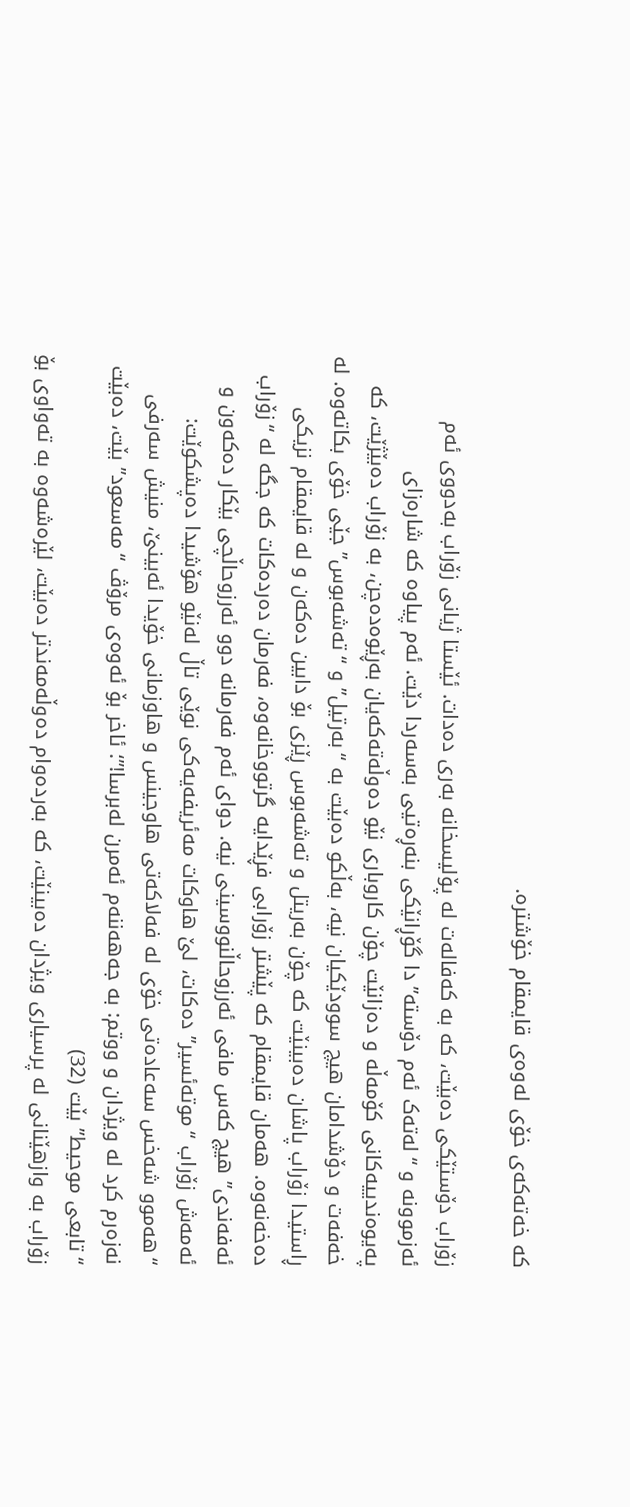کە خەتەکەى خۆى لەوەى قایمقام خۆشترە.

زۆراب دۆستێکى دەبێت، کە بە کەفالەت لە پۆلیسخانە بەرى دەدات. ئێستا ژیانى زۆراب بەدووى ئەم ئەزموونە و “لەتەک ئەم دۆستە”دا گۆڕانێکی بنەڕەتیی بەسەردا دێت. ئەم پیاوە کە شارەزای پەیوەندییەکانى کۆمەڵە و دەزانێت چۆن کاروباری نێو دەوڵەتەکەیان بەڕێوەدەچن، بە زۆراب دەبێژێت، کە خەفەت و دۆشدامان هیچ سوودێکیان نیە، بەڵکو دەبێت بە “بەرتیل” و “تەشەبوس” جێی خۆی بکاتەوە. لە ڕاستیدا زۆراب پاشان دەبینێت کە چۆن بەریتل و تەشەبوس ڕێزى بۆ دابین دەکەن و لە قایمقام نزیکى دەخەنەوە. هەمان قایمقام کە پێشتر زۆرابى فڕێدایە گرتووخانەوە، فەرمان دەردەکات کە جگە لە “زۆراب ئەفەندى” هیچ کەس مافى ئەرزوحاڵنووسینى نیە. دواى ئەم فەرمانە دوو ئەرزوحاڵچى بێکار دەکەون و ئەمەش زۆراب “موتەئسیر” دەکات، لێ هاوکات مەئریفەیەکی نوێى تاڵ لەنێو هۆشیدا دەپشکوێت:
“هەموو شەخس سەعادەتى خۆى لە فەلاکەتى هاوجینس و هاوزمانى خۆیدا ئەبینێ، منیش سەرفى نەزەرم کرد لە ویژدان و ووتم: بە جەهەننەم ئەمرن لەبرسا!”؛ ئاخر بۆ ئەوەى مرۆڤ “مەسعود” بێت، دەبێت “تابعى موحيط” بێت (32)
زۆراب بە وازهێنانى لە پرسیارى ویژدان دەبینێت، کە بەردەوام دەوڵەمەندتر دەبێت، لێرەشەوە بە تەواوى بۆ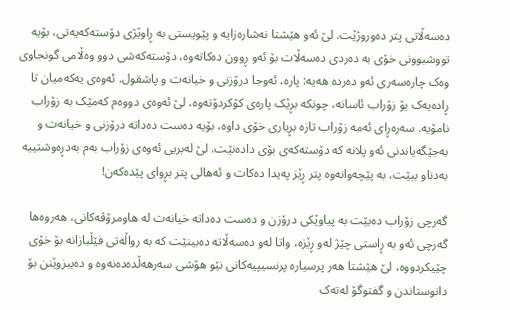دەسەڵاتى پتر دەوروژێت. لێ ئەو هێشتا نەشارەزایە و پێویستی بە ڕاوێژی دۆستەکەیەتی، بۆیە تووشبوونی خۆی بە دەردى دەسەڵات بۆ ئەو ڕوون دەکاتەوە، دۆستەکەشی دوو وەڵامى گونجاوى وەک چارەسەری ئەو دەردە هەیە: پارە، ئەوجا درۆزنى و خیانەت و پاشقول. ئەوەى یەکەمیان تا ڕادەیەک بۆ زۆراب ئاسانە، چونکە بڕێک پارەى کۆکردۆتەوە، لێ ئەوەى دووەم کەمێک بە زۆراب نامۆیە. سەرەڕاى ئەمە زۆراب تازە بڕیارى خۆى داوە، بۆیە دەست دەداتە درۆزنى و خیانەت و بەجێگەیاندنى ئەو پلانە کە دۆستەکەى بۆى دادەنێت. لێ لەبریى ئەوەى زۆراب بەم بەدڕەوشتییە بەدناو ببێت، بە پێچەوانەوە پتر ڕێز پەیدا دەکات و ئەهالی پتر بڕواى پێدەکەن!

گەرچى زۆراب دەبێت بە پیاوێکی درۆزن و دەست دەداتە خیانەت لە هاومرۆڤەکانى، هەروەها گەرچى ئەو بە ڕاستى چێژ لەو ڕێزە، واتا لەو دەسەڵاتە دەبینێت کە بە رواڵەتى فێڵبازانە بۆ خۆى چێیکردووە، لێ هێشتا هەر پرسیارە پرنسیپیەکانى نێو هۆشى سەرهەڵدەدەنەوە و دەیبزوێنن بۆ دانوستاندن و گفتوگۆ لەتەک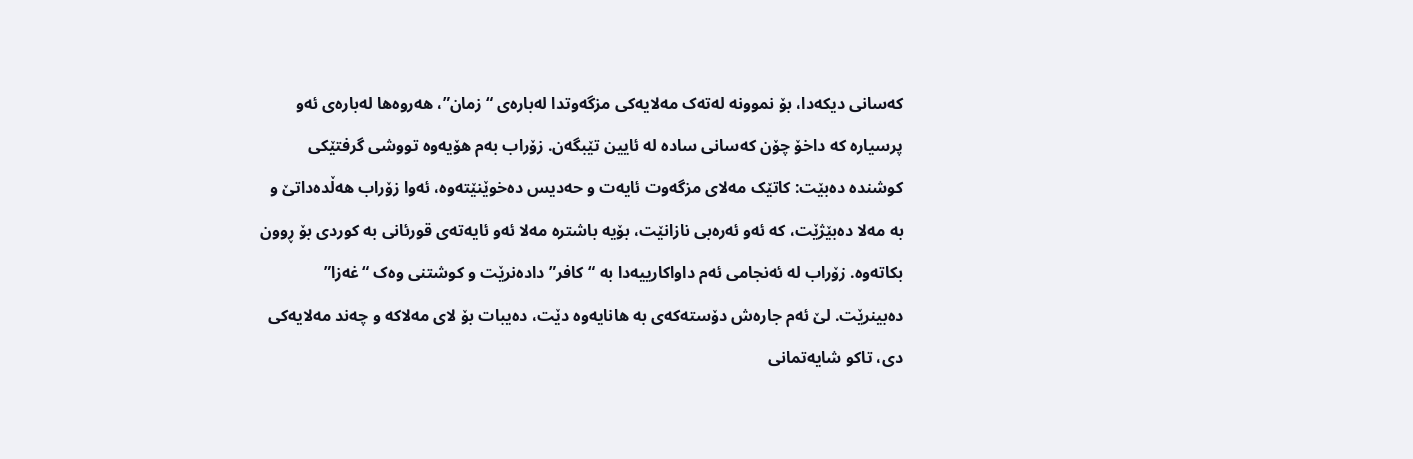کەسانى دیکەدا، بۆ نموونە لەتەک مەلایەکی مزگەوتدا لەبارەى “زمان”، هەروەها لەبارەی ئەو پرسیارە کە داخۆ چۆن کەسانى سادە لە ئایین تێبگەن. زۆراب بەم هۆیەوە تووشى گرفتێکی کوشندە دەبێت: کاتێک مەلاى مزگەوت ئایەت و حەدیس دەخوێنێتەوە، ئەوا زۆراب هەڵدەداتێ و بە مەلا دەبێژێت، کە ئەو ئەرەبى نازانێت، بۆیە باشترە مەلا ئەو ئایەتەى قورئانى بە کوردى بۆ ڕوون بکاتەوە. زۆراب لە ئەنجامى ئەم داواکارییەدا بە “کافر” دادەنرێت و کوشتنى وەک “غەزا” دەبینرێت. لێ ئەم جارەش دۆستەکەى بە هانایەوە دێت، دەیبات بۆ لاى مەلاکە و چەند مەلایەکى دى، تاکو شایەتمانى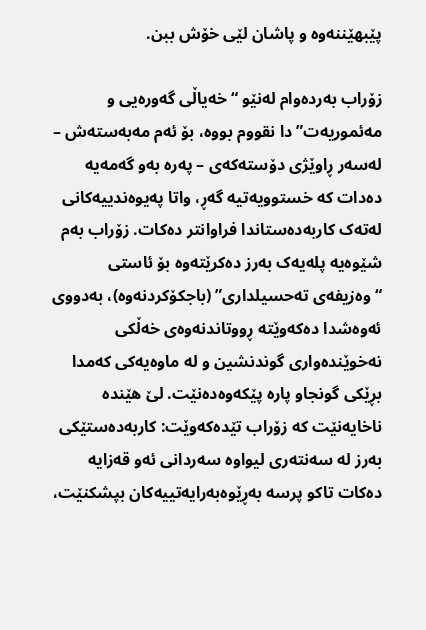پێبهێننەوە و پاشان لێى خۆش ببن.

زۆراب بەردەوام لەنێو “خەیاڵى گەورەیى و مەئموریەت”دا نقووم بووە، بۆ ئەم مەبەستەش – لەسەر ڕاوێژى دۆستەکەى – پەرە بەو گەمەیە دەدات کە خستوویەتیە گەڕ، واتا پەیوەندییەکانی لەتەک کاربەدەستاندا فراوانتر دەکات. زۆراب بەم شێوەیە پلەیەک بەرز دەکرێتەوە بۆ ئاستی “وەزیفەى تەحسیلدارى” (باجکۆکردنەوە)، بەدووی ئەوەشدا دەکەوێتە ڕووتاندنەوەى خەڵکى نەخوێندەوارى گوندنشین و لە ماوەیەکى کەمدا بڕێکى گونجاو پارە پێکەوەدەنێت. لێ هێندە ناخایەنێت کە زۆراب تێدەکەوێت: کاربەدەستێکى بەرز لە سەنتەرى لیواوە سەردانی ئەو قەزایە دەکات تاکو پرسە بەڕێوەبەرایەتییەکان بپشکنێت،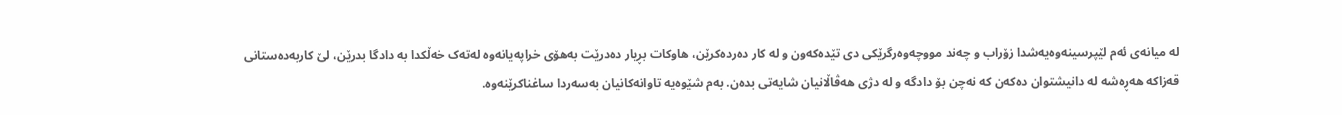لە میانەی ئەم لێپرسینەوەیەشدا زۆراب و چەند مووچەوەرگرێکى دی تێدەکەون و لە کار دەردەکرێن، هاوکات بڕیار دەدرێت بەهۆى خراپەیانەوە لەتەک خەڵکدا بە دادگا بدرێن، لێ کاربەدەستانى قەزاکە هەڕەشە لە دانیشتوان دەکەن کە نەچن بۆ دادگە و لە دژى هەڤاڵانیان شایەتى بدەن. بەم شێوەیە تاوانەکانیان بەسەردا ساغناکرێنەوە.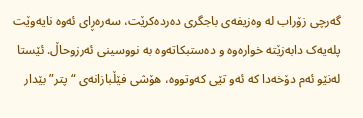گەرچی زۆراب لە وەزیفەى باجگری دەردەکرێت، سەرەڕای ئەوە نایەوێت پلەیەک دابەزێتە خوارەوە و دەستبکاتەوە بە نووسینى ئەرزوحاڵ. ئێستا لەنێو ئەم دۆخەدا کە ئەو تێى کەوتووە، هۆشى فێڵبازانەى “پتر” بێدار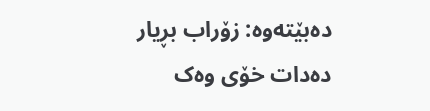دەبێتەوە: زۆراب بڕیار دەدات خۆى وەک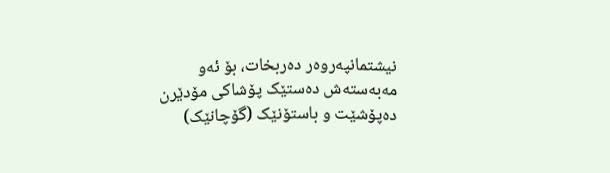نیشتمانپەروەر دەربخات، بۆ ئەو مەبەستەش دەستێک پۆشاکى مۆدێرن دەپۆشێت و باستۆنێک (گۆچانێک)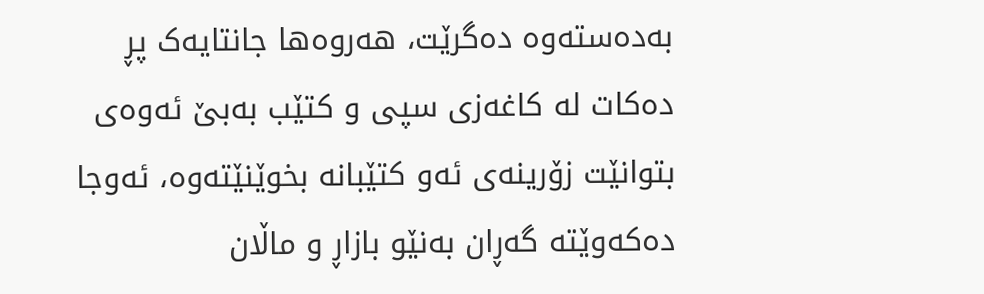بەدەستەوە دەگرێت، هەروەها جانتایەک پڕ دەکات لە کاغەزى سپى و کتێب بەبێ ئەوەى بتوانێت زۆرینەى ئەو کتێبانە بخوێنێتەوە، ئەوجا دەکەوێتە گەڕان بەنێو بازاڕ و ماڵان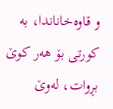و قاوەخاناندا، بە کورتی بۆ هەر کوێ بڕوات، لەوێ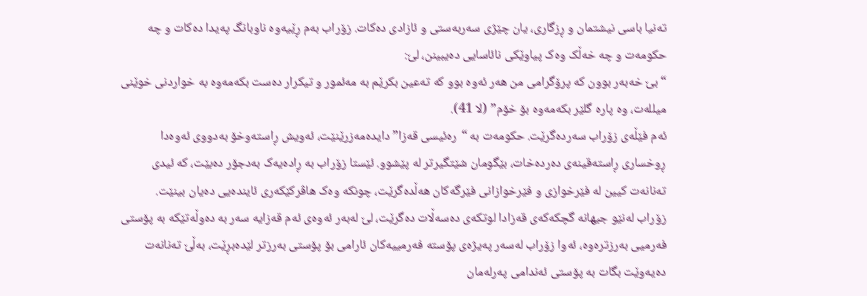تەنیا باسى نیشتمان و ڕزگارى، یان چێژى سەربەستى و ئازادى دەکات. زۆراب بەم ڕێیەوە ناوبانگ پەیدا دەکات و چە حکومەت و چە خەڵک وەک پیاوێکى نائاسایى دەیبینن، لێ:
“بێ خەبەر بوون کە پرۆگرامى من هەر ئەوە بوو کە تەعین بکرێم بە مەئمور و تیکرار دەست بکەمەوە بە خواردنى خوێنى میللەت، وە پارە گلێر بکەمەوە بۆ خۆم” (لا 41).
ئەم فێڵەى زۆراب سەردەگرێت. حکومەت بە “رەئیسى قەزا” دایدەمەزرێنێت، ئەویش ڕاستەوخۆ بەدووی ئەوەدا ڕوخسارى ڕاستەقینەى دەردەخات، بێگومان شێتگیرتر لە پێشوو. ئێستا زۆراب بە ڕادەیەک بەدجۆر دەبێت، کە ئیدی تەنانەت کیین لە فێرخوازى و فێرخوازانى فێرگەکان هەڵدەگرێت، چونکە وەک هاڤرکێکەرى ئایندەیی دەیان بینێت.
زۆراب لەنێو جیهانە گچکەکەى قەزادا لوتکەى دەسەڵات دەگرێت، لێ لەبەر ئەوەى ئەم قەزایە سەر بە دەوڵەتێکە بە پۆستى فەرمیی بەرزترەوە، ئەوا زۆراب لەسەر پەیژەى پۆستە فەرمییەکان ئارامى بۆ پۆستى بەرزتر لێدەبڕێت، بەڵێ تەنانەت دەیەوێت بگات بە پۆستى ئەندامى پەرلەمان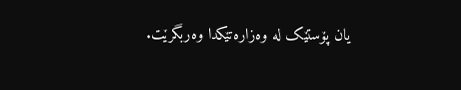یان پۆستێک لە وەزارەتێکدا وەربگرێت.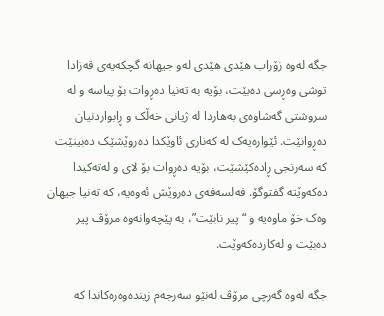جگە لەوە زۆراب هێدی هێدی لەو جیهانە گچکەیەی قەزادا توشی وەڕسی دەبێت، بۆیە بە تەنیا دەڕوات بۆ پیاسە و لە سروشتى گەشاوەی بەهاردا لە ژیانى خەڵک و ڕابواردنیان دەڕوانێت. ئێوارەیەک لە کەنارى ئاوێکدا دەروێشێک دەبینێت کە سەرنجی ڕادەکێشێت، بۆیە دەڕوات بۆ لای و لەتەکیدا دەکەوێتە گفتوگۆ. فەلسەفەى دەروێش ئەوەیە، کە تەنیا جیهان وەک خۆ ماوەیە و “پیر نابێت”، بە پێچەوانەوە مرۆڤ پیر دەبێت و لەکاردەکەوێت.

جگە لەوە گەرچى مرۆڤ لەنێو سەرجەم زیندەوەرەکاندا کە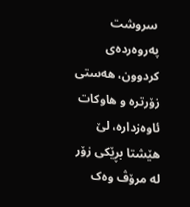سروشت پەروەردەى کردوون، هەستى زۆرترە و هاوکات ئاوەزدارە، لێ هێشتا بڕێکى زۆر لە مرۆڤ وەک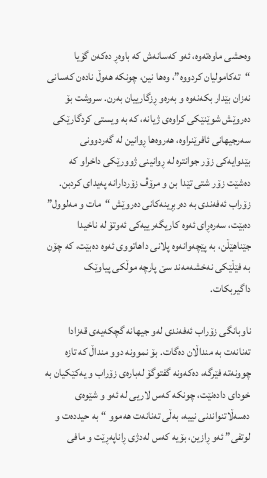وەحشى ماوەتەوە، ئەو کەسانەش کە باوەڕ دەکەن گۆیا “تەکامولیان کردووە”، وەها نین، چونکە هەوڵ نادەن کەسانی نەزان بێدار بکەنەوە و بەرەو ڕزگارییان بەرن. سروشت بۆ دەروێش شوێنێکى کراوەى ژیانە، کە بە ویستى کردگارێکى سەرجیهانى ئافرێنراوە، هەروەها ڕوانین لە گەردوونى بێدوایەکى زۆر جوانترە لە ڕوانینى ژوورێکى داخراو کە دەشێت زۆر شتى تێدا بن و مرۆڤ زۆردارانە پەیداى کردبن.
زۆراب ئەفەندی بە دەربڕینەکانی دەروێش “مات و مەلوول” دەبێت، سەرەڕاى ئەوە کاریگەرییەکى ئەوتۆ لە ناخیدا جێناهێڵن، بە پێچەوانەوە پلانى داهاتووى ئەوە دەبێت، کە چۆن بە فێڵێکى نەخشەمەند سێ پارچە موڵکى پیاوێک داگیربکات.

ناوبانگی زۆراب ئەفەندی لەو جیهانە گچکەیەى قەزادا تەنانەت بە منداڵان دەگات. بۆ نموونە دوو منداڵ کە تازە چوونەتە فێرگە، دەکەونە گفتوگۆ لەبارەی زۆراب و یەکێکیان بە خودای دادەنێت، چونکە کەس لاریی لە ئەو و شێوەی دەسەڵاتنواندنی نییە، بەڵی تەنانەت هەموو “بە حیددەت و لوتفى” ئەو ڕازین، بۆیە کەس لەدژی ڕاناپەڕێت و مافی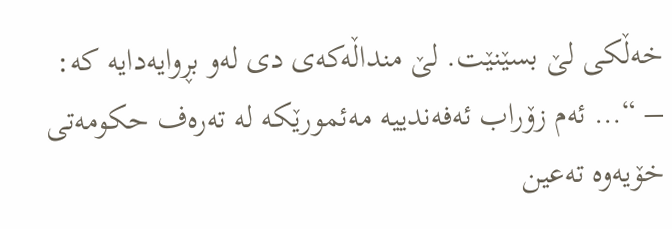خەڵكی لێ بسێنێت. لێ منداڵەکەی دی لەو بڕوایەدایە کە:
– “… ئەم زۆراب ئەفەندییە مەئمورێکە لە تەرەف حکومەتى خۆیەوە تەعین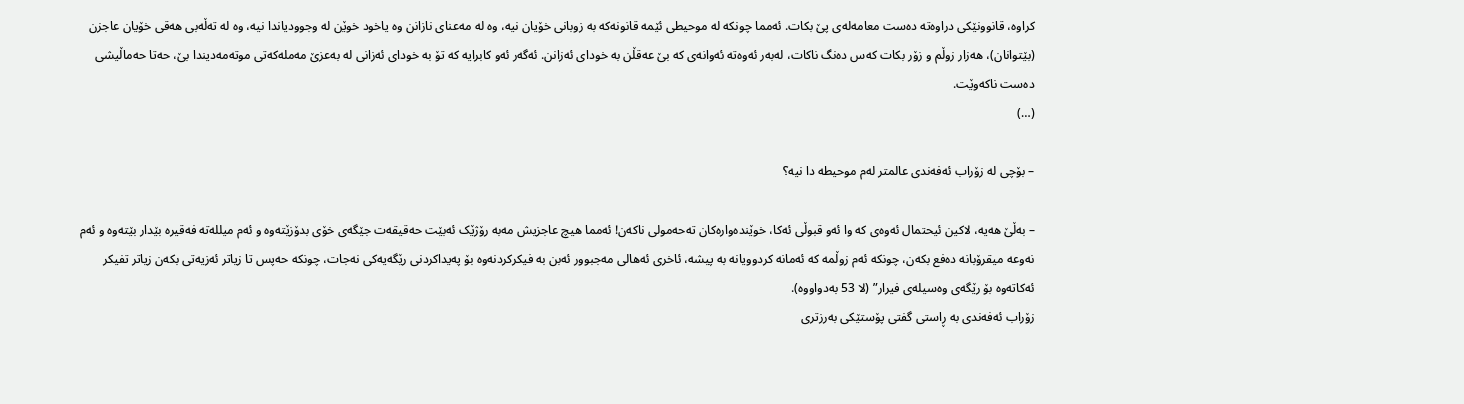کراوە، قانوونێکى دراوەتە دەست معامەلەى پێ بکات. ئەمما چونکە لە موحيطى ئێمە قانونەکە بە زوبانى خۆیان نیە، وە لە مەعناى نازانن وە یاخود خوێن لە وجوودیاندا نیە، وە لە تەڵەبى هەقى خۆیان عاجزن (بێتوانان)، هەزار زوڵم و زۆر بکات کەس دەنگ ناکات، لەبەر ئەوەتە ئەوانەى کە بێ عەقڵن بە خوداى ئەزانن. ئەگەر ئەو کابرایە کە تۆ بە خوداى ئەزانى لە بەعزێ مەملەکەتى موتەمەدیندا بێ، حەتا حەماڵیشى دەست ناکەوێت.
(…)

– بۆچى لە زۆراب ئەفەندى عالمتر لەم موحيطه دا نیە؟

– بەڵێ هەیە، لاکین ئیحتمال ئەوەى کە وا ئەو قبوڵى ئەکا، خوێندەوارەکان تەحەمولى ناکەن! ئەمما هیچ عاجزیش مەبە رۆژێک ئەبێت حەقیقەت جێگەى خۆى بدۆزێتەوە و ئەم میللەتە فەقیرە بێدار بێتەوە و ئەم نەوعە میقرۆبانە دەفع بکەن، چونکە ئەم زوڵمە کە ئەمانە کردوویانە بە پیشە، ئاخرى ئەهالى مەجبوور ئەبن بە فیکرکردنەوە بۆ پەیداکردنى رێگەیەکى نەجات، چونکە حەپس تا زیاتر ئەزیەتى بکەن زیاتر تفیکر ئەکاتەوە بۆ رێگەى وەسیلەى فیرار” (لا 53 بەدواووە).
زۆراب ئەفەندی بە ڕاستی گفتی پۆستێکى بەرزترى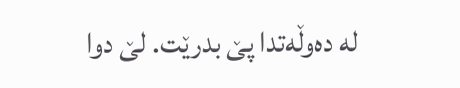لە دەوڵەتدا پێ بدرێت. لێ دوا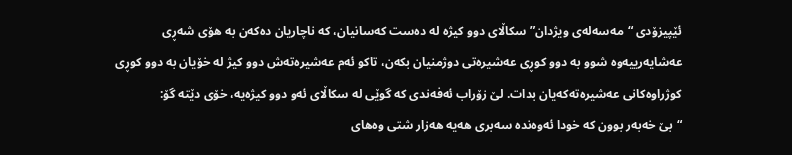ئێپیزۆدى “مەسەلەى ویژدان” سکاڵاى دوو کیژە لە دەست کەسانیان، کە ناچاریان دەکەن بە هۆى شەڕی عەشایەرییەوە شوو بە دوو کوڕى عەشیرەتى دوژمنیان بکەن، تاکو ئەم عەشیرەتەش دوو کیژ لە خۆیان بە دوو کوڕى کوژراوەکانى عەشیرەتەکەیان بدات. لێ زۆراب ئەفەندى کە گوێی لە سکاڵای ئەو دوو کیژەیە، خۆی دێتە گۆ:
“بێ خەبەر بوون کە خودا ئەوەندە سەبرى هەیە هەزار شتى وەهاى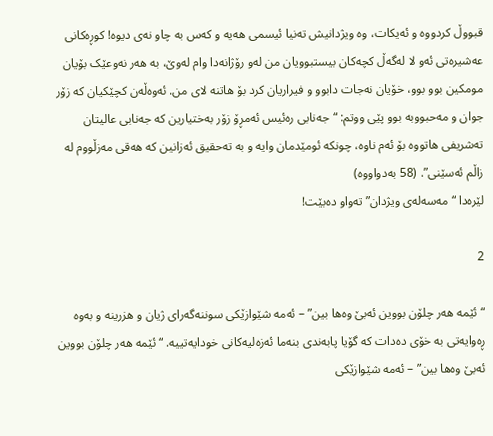قبووڵ کردووە و ئەیکات، وە ویژدانیش تەنیا ئیسمى هەیە و کەس بە چاو نەى دیوە! کوڕەکانى عەشیرەتى ئەو لا لەگەڵ کچەکان بیستبوویان من لەو رۆژانەدا وام لەوێ، بە هەر نەوعێک بۆیان مومکین بوو بوو، خۆیان نەجات دابوو و فیراریان کرد بۆ هاتنە لاى من. ئەوەڵەن کچێکیان کە زۆر جوان و مەحبووبە بوو پێى ووتم: “جەنابى رەئیس ئەمڕۆ زۆر بەختیارین کە جەنابى عالیتان تەشریفى هاتووە بۆ ئەم ناوە، چونکە ئومێدمان وایە و بە تەحقیق ئەزانین کە هەقى مەزڵووم لە زاڵم ئەسێنى”. (58 بەدواووە)
لێرەدا “مەسەلەى ویژدان” تەواو دەبێت!

2

“ئێمە هەر چلۆن بووین ئەبێ وەها بین” – ئەمە شێوازێکى سوننەگەرای ژیان و هزرینە و بەوە ڕەوایەتی بە خۆی دەدات کە گۆیا پابەندی بنەما ئەزەلیەکانی خودایەتییە. “ئێمە هەر چلۆن بووین ئەبێ وەها بین” – ئەمە شێوازێکى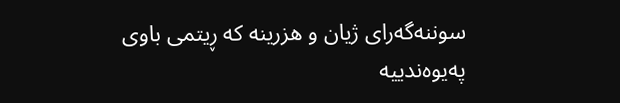سوننەگەرای ژیان و هزرینە کە ڕیتمى باوى پەیوەندییە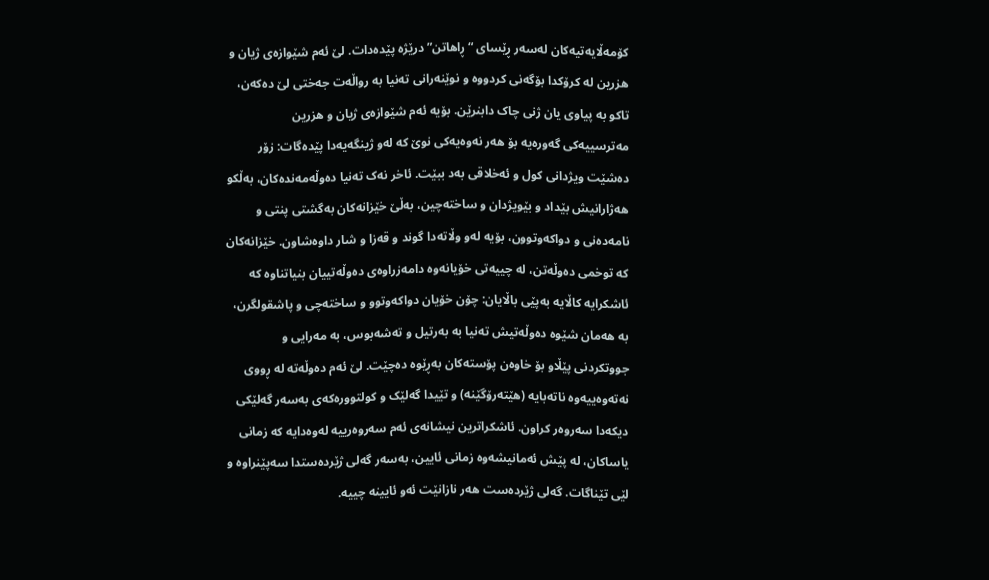کۆمەڵایەتیەکان لەسەر ڕێسای “ڕاهاتن” درێژە پێدەدات. لێ ئەم شێوازەى ژیان و هزرین لە کرۆکدا بۆگەنی کردووە و نوێنەرانی تەنیا بە رواڵەت جەختی لێ دەکەن، تاکو بە پیاوی یان ژنی چاک دابنرێن. بۆیە ئەم شێوازەی ژیان و هزرین مەترسییەکی گەورەیە بۆ هەر نەوەیەکى نوێ کە لەو ژینگەیەدا پێدەگات: زۆر دەشێت ویژدانی کول و ئەخلاقی بەد ببێت. ئاخر نەک تەنیا دەوڵەمەندەکان، بەڵکو هەژارانیش بێداد و بێویژدان و ساختەچین، بەڵێ خێزانەکان بەگشتی پنتی و نامەدەنی و دواکەوتوون، بۆیە لەو وڵاتەدا گوند و قەزا و شار داوەشاون. خێزانەکان کە توخمی دەوڵەتن، لە چییەتی خۆیانەوە دامەزراوەی دەوڵەتییان بنیاتناوە کە ئاشکرایە کاڵایە بەپێی باڵایان: چۆن خۆیان دواکەوتوو و ساختەچی و پاشقولگرن، بە هەمان شێوە دەوڵەتیش تەنیا بە بەرتیل و تەشەبوس، بە مەرایی و جووتکردنی پێڵاو بۆ خاوەن پۆستەکان بەڕێوە دەچێت. لێ ئەم دەوڵەتە لە ڕووى نەتەوەییەوە ناتەبایە (هێتەرۆگێنە) و تێیدا گەلێک و کولتوورەکەی بەسەر گەلێکى دیکەدا سەروەر کراون. ئاشکراترین نیشانەی ئەم سەروەرییە لەوەدایە کە زمانى یاساکان، لە پێش ئەمانیشەوە زمانى ئایین، بەسەر گەلى ژێردەستدا سەپێنراوە و لێى تێناگات. گەلی ژێردەست هەر نازانێت ئەو ئایینە چییە.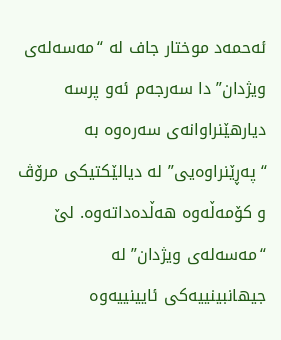ئەحمەد موختار جاف لە “مەسەلەى ویژدان”دا سەرجەم ئەو پرسە دیارهێنراوانەی سەرەوە بە “پەڕێنراوەیى” لە دیالێکتیکى مرۆڤ و کۆمەڵەوە هەڵدەداتەوە. لێ “مەسەلەى ویژدان” لە جیهانبینییەکی ئایینییەوە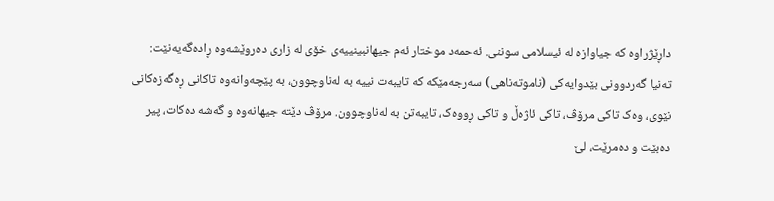داڕێژراوە کە جیاوازە لە ئیسلامى سوننی. ئەحمەد موختار ئەم جیهانبینییەی خۆی لە زاری دەروێشەوە ڕادەگەیەنێت: تەنیا گەردوونی بێدوایەکی (ناموتەناهی) سەرجەمێکە کە تایبەت نییە بە لەناوچوون، بە پێچەوانەوە تاکانی ڕەگەزەکانی نێوی، وەک تاکی مرۆڤ، تاکی ئاژەڵ و تاکی ڕووەک، تایبەتن بە لەناوچوون. مرۆڤ دێتە جیهانەوە و گەشە دەکات، پیر دەبێت و دەمرێت، لێ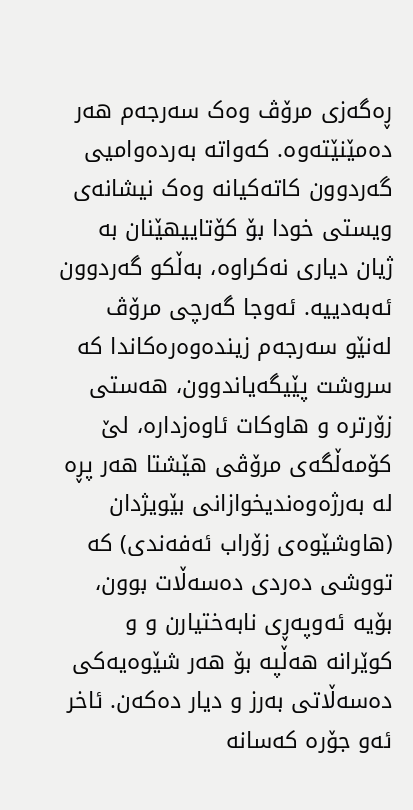ڕەگەزی مرۆڤ وەک سەرجەم هەر دەمێنێتەوە. کەواتە بەردەوامیی گەردوون کاتەکیانە وەک نیشانەی ویستی خودا بۆ کۆتاییهێنان بە ژیان دیاری نەکراوە، بەڵکو گەردوون ئەبەدییە. ئەوجا گەرچى مرۆڤ لەنێو سەرجەم زیندەوەرەکاندا کە سروشت پێیگەیاندوون، هەستى زۆرترە و هاوکات ئاوەزدارە، لێ کۆمەڵگەی مرۆڤی هێشتا هەر پڕە لە بەرژەوەندیخوازانی بێویژدان (هاوشێوەی زۆراب ئەفەندی) کە تووشی دەردی دەسەڵات بوون، بۆیە ئەوپەڕی نابەختیارن و و کوێرانە هەڵپە بۆ هەر شێوەیەکی دەسەڵاتی بەرز و دیار دەکەن. ئاخر ئەو جۆرە کەسانە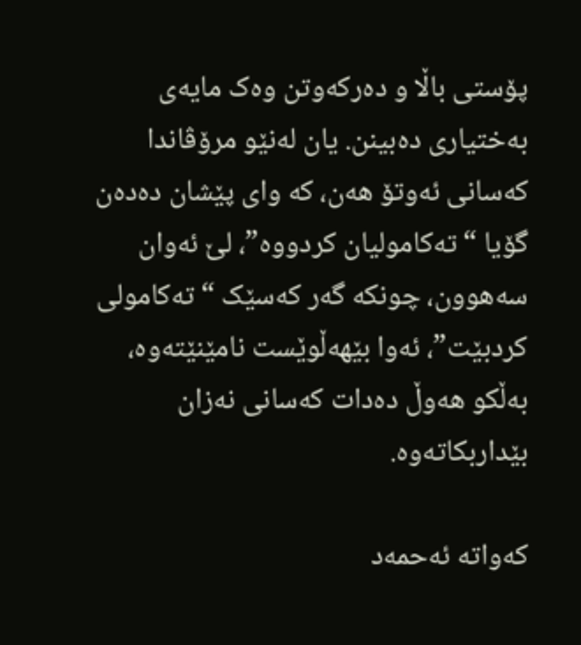پۆستی باڵا و دەرکەوتن وەک مایەی بەختیاری دەبینن. یان لەنێو مرۆڤاندا کەسانی ئەوتۆ هەن، کە وای پێشان دەدەن گۆیا “تەکامولیان کردووە”، لێ ئەوان سەهوون، چونکە گەر کەسێک “تەکامولی کردبێت”، ئەوا بێهەڵوێست نامێنێتەوە، بەڵکو هەوڵ دەدات کەسانی نەزان بێداربکاتەوە.

کەواتە ئەحمەد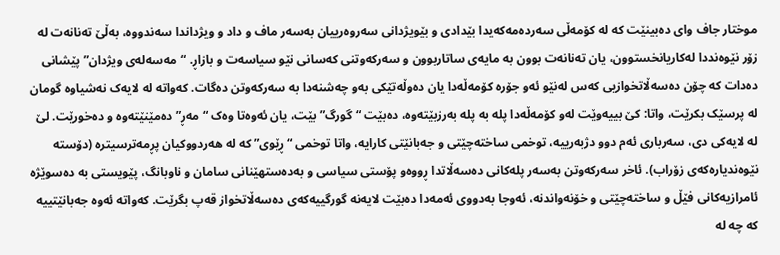موختار جاف وای دەبینێت کە لە کۆمەڵی سەردەمەکەیدا بێدادی و بێویژدانی سەروەرییان بەسەر ماف و داد و ویژداندا سەندووە، بەڵێ تەنانەت لە زۆر نێوەنددا لەکاریانخستوون، یان تەنانەت بوون بە مایەی ساتاربوون و سەرکەوتنی کەسانی نێو سیاسەت و بازاڕ. “مەسەلەی ویژدان” پێشانی دەدات کە چۆن دەسەڵاتخوازیى کەس لەنێو ئەو جۆرە کۆمەڵەدا یان دەوڵەتێکی بەو چەشنەدا بە سەرکەوتن دەگات. کەواتە لە لایەک نەشیاوە گومان لە پرسێک بکرێت، واتا: کێ بییەوێت لەو کۆمەڵەدا پلە بە پلە بەرزبێتەوە، دەبێت “گورگ” بێت، یان ئەوەتا وەک “مەڕ” دەمێنێتەوە و دەخورێت. لێ لە لایەکی دی، سەرباری ئەم دوو دژبەرییە، توخمى ساختەچێتی و جەبانێتی کارایە، واتا توخمی “ڕێوى” کە لە هەردووکیان پڕمەترسیترە (دۆستە نێوەندیارەکەی زۆراب). ئاخر سەرکەوتن بەسەر پلەکانی دەسەڵاتدا ڕووەو پۆستی سیاسی و بەدەستهێنانی سامان و ناوبانگ، پێویستی بە دەسوێژە ئامرازیەکانى فێڵ و ساختەچێتى و خۆنەواندنە، ئەوجا بەدووی ئەمەدا دەبێت لایەنە گورگییەکەی دەسەڵاتخواز قەپ بگرێت. کەواتە ئەوە جەبانێتییە کە چە لە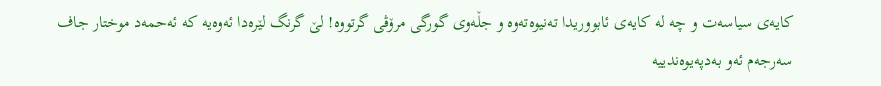کایەی سیاسەت و چە لە کایەی ئابووریدا تەنیوەتەوە و جڵەوی گورگی مرۆڤی گرتووە! لێ گرنگ لێرەدا ئەوەیە کە ئەحمەد موختار جاف سەرجەم ئەو بەدپەیوەندییە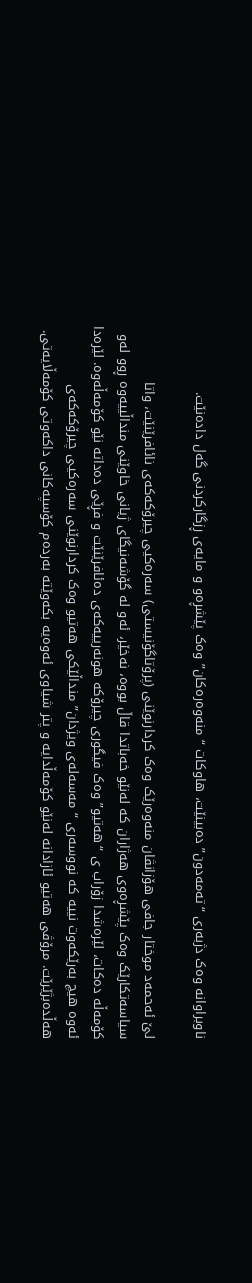ناوبراوانە وەک دژبەری “تەمەدون” دەبینێت، هاوکات “منەوەرەکان” وەک پێشڕەو و مایەی ڕزگارکردنی گەل دادەنێت.

لێ ئەحمەد موختار جافی هۆزانڤان منەوەرێک وەک کردارنوێنی (پرۆتاگۆنیستی) سەرەکیی چیرۆکەکەی نائافرێنێت، واتا سیاسەتکارێک وەک پێشڕەوی هەژاران کە لەنێو خەباتدا قاڵ بووە، نەخێر، ئەو لە گۆشەنیگاى ژیانى خاوێنى منداڵییەوە ڕوو لەو کۆمەڵە دەکات، لێرەشدا زۆراب ی “هەتیو” وەک فیگوری چیرۆکە هونەرییەکەی دەئافرێنێت و فڕێى دەداتە نێو کۆمەڵەوە. لێرەدا ئەوە هیچ بەرێکەوت نییە کە نووسەرى “مەسەلەى ویژدان” منداڵێکی هەتیو وەک کردارنوێنی سەرەکیی چیرۆکەکەی هەڵدەبژێرێت. مرۆڤى هەتیو ئازادانە لەنێو کۆمەڵدایە و پتر شیاوى ئەوەیە بکەوێتە بەردەم کۆسپەکانى داکەوتی کۆمەڵایەتی.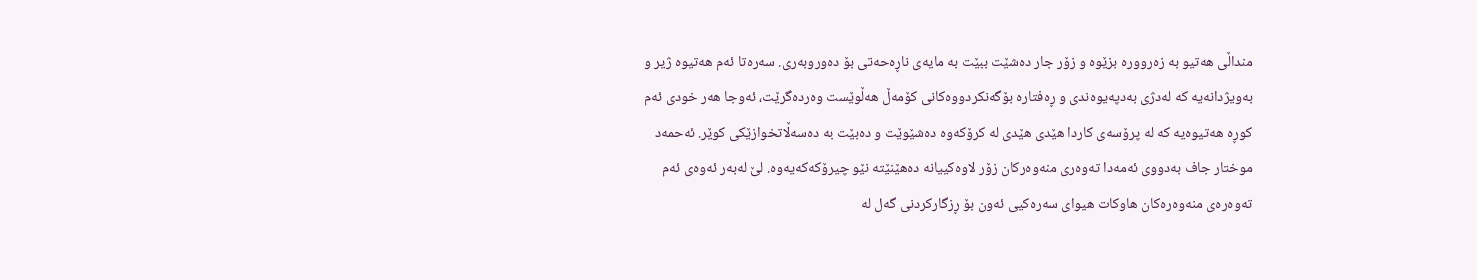منداڵى هەتیو بە زەروورە بزێوە و زۆر جار دەشێت ببێت بە مایەى ناڕەحەتی بۆ دەوروبەری. سەرەتا ئەم هەتیوە ژیر و بەویژدانەیە کە لەدژی بەدپەیوەندی و ڕەفتارە بۆگەنکردووەکانی کۆمەڵ هەڵوێست وەردەگرێت، ئەوجا هەر خودی ئەم کوڕە هەتیوەیە کە لە پرۆسەى کاردا هێدى هێدى لە کرۆکەوە دەشێوێت و دەبێت بە دەسەڵاتخوازێکی کوێر. ئەحمەد موختار جاف بەدووی ئەمەدا تەوەری منەوەرکان زۆر لاوەکییانە دەهێنێتە نێو چیرۆکەکەیەوە. لێ لەبەر ئەوەی ئەم تەوەرەی منەوەرەکان هاوکات هیوای سەرەکیی ئەون بۆ ڕزگارکردنی گەل لە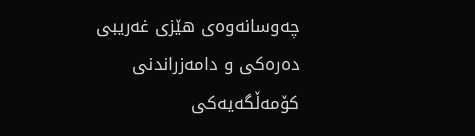چەوسانەوەى هێزى غەریبى دەرەکى و دامەزراندنى کۆمەڵگەیەکى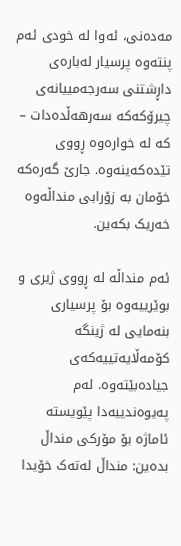مەدەنی، ئەوا لە خودی ئەم پنتەوە پرسیار لەبارەی داڕشتنی سەرجەمییانەی چیرۆکەکە سەرهەڵدەدات – کە لە خوارەوە ڕووی تێدەکەینەوە. جارێ گەرەکە خۆمان بە زۆرابی منداڵەوە خەریک بکەین.

ئەم منداڵە لە ڕووى ژیری و بوێرییەوە بۆ پرسیارى بنەمایی لە ژینگە کۆمەڵایەتییەکەی جیادەبێتەوە. لەم پەیوەندییەدا پێویستە ئاماژە بۆ مۆرکی منداڵ بدەین: منداڵ لەتەک خۆیدا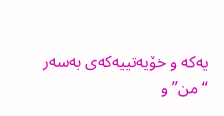یەکە و خۆیەتییەکەی بەسەر “من” و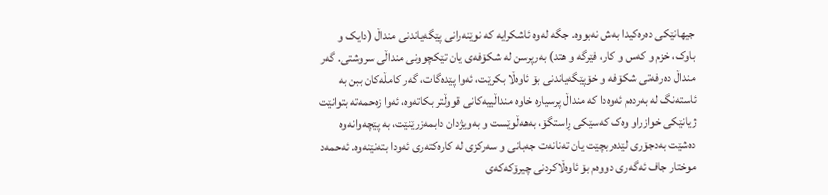جیهانێکی دەرەکیدا بەش نەبووە. جگە لەوە ئاشکرایە کە نوێنەرانی پێگەیاندنی منداڵ (دایک و باوک، خزم و کەس و کار، فێرگە و هتد) بەرپرسن لە شکۆفەی یان تێکچوونی منداڵی سروشتی. گەر منداڵ دەرفەتی شکۆفە و خۆپێگەیاندنی بۆ ئاوەڵا بکرێت، ئەوا پێدەگات، گەر کامڵەکان ببن بە ئاستەنگ لە بەردەم ئەوەدا کە منداڵ پرسیارە خاوە منداڵییەکانى قووڵتر بکاتەوە، ئەوا زەحمەتە بتوانێت ژیانێکى خوازراو وەک کەسێکی ڕاستگۆ، بەهەڵوێست و بەویژدان دابمەزرێنێت، بە پێچەوانەوە دەشێت بەدجۆری لێدەربچێت یان تەنانەت جەبانی و سەرکزی لە کارەکتەری ئەودا بتەنێنەوە. ئەحمەد موختار جاف ئەگەری دووەم بۆ ئاوەڵاکردنی چیرۆکەکەی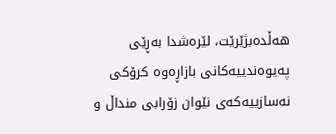هەڵدەبژێرێت، لێرەشدا بەڕێى پەیوەندییەکانى بازاڕەوە کرۆکی نەسازییەکەی نێوان زۆرابی منداڵ و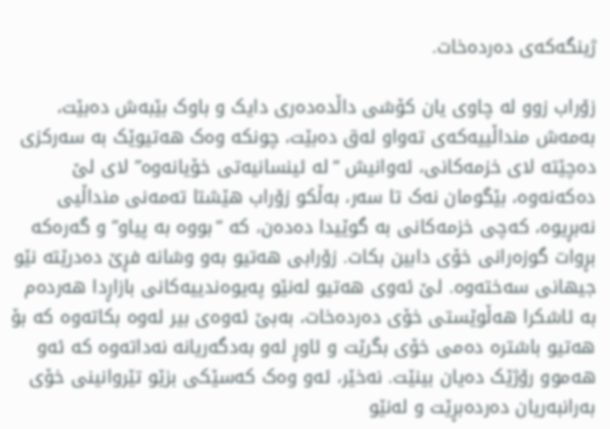ژینگەکەی دەردەخات.

زۆراب زوو لە چاوی یان کۆشی داڵدەدەری دایک و باوک بێبەش دەبێت، بەمەش منداڵییەکەی تەواو لەق دەبێت، چونکە وەک هەتیوێک بە سەرکزی دەچێتە لای خزمەکانى، ئەوانیش “لە ئینسانیەتى خۆیانەوە” لاى لێ دەکەنەوە، بێگومان نەک تا سەر، بەڵکو زۆراب هێشتا تەمەنی منداڵیی نەبڕیوە، کەچی خزمەکانى بە گوێیدا دەدەن، کە “بووە بە پیاو” و گەرەکە بڕوات گوزەرانى خۆی دابین بکات. زۆرابى هەتیو بەو وشانە فڕێ دەدرێتە نێو جیهانى سەختەوە. لێ ئەوی هەتیو لەنێو پەیوەندییەکانی بازاڕدا هەردەم بە ئاشکرا هەڵوێستی خۆی دەردەخات، بەبێ ئەوەی بیر لەوە بکاتەوە کە بۆ هەتیو باشترە دەمى خۆی بگرێت و ئاوڕ لەو بەدگەریانە نەداتەوە کە ئەو هەموو رۆژێک دەیان بینێت. نەخێر، ئەو وەک کەسێکى بزێو تێروانینى خۆى بەرانبەریان دەردەبڕێت و لەنێو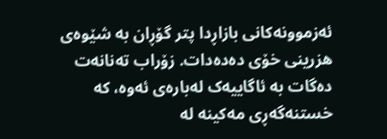ئەزموونەکانى بازاڕدا پتر گۆڕان بە شێوەی هزرینی خۆی دەدەدات. زۆراب تەنانەت دەگات بە ئاگاییەک لەبارەی ئەوە، کە خستنەگەڕى مەکینە لە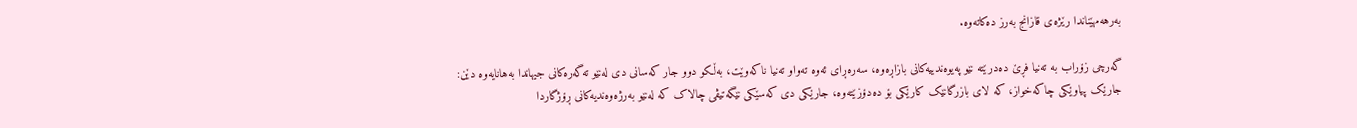بەرهەمهێناندا رێژەى قازانج بەرز دەکاتەوە.

گەرچی زۆراب بە تەنیا فڕێ دەدرێتە نێو پەیوەندییەکانی بازاڕەوە، سەرەڕای ئەوە تەواو تەنیا ناکەوێت، بەڵکو دوو جار کەسانى دى لەنێو تەگەرەکانى جیهاندا بەهانایەوە دێن: جارێک پیاوێکى چاکەخواز، کە لاى بازرگانێک کارێکى بۆ دەدۆزێتەوە، جارێکى دی کەسێکى نێگەتیڤى چالاک کە لەنێو بەرژەوەندیەکانى ڕۆژگاردا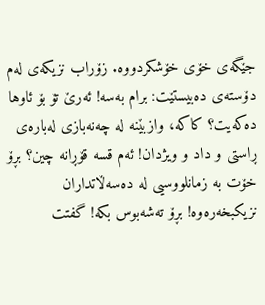جێگەی خۆی خۆشکردووە. زۆراب نزیکەى لەم دۆستەى دەبیستێت: برام بەسە! ئەرێ تۆ بۆ ئاوها دەکەیت؟ کاکە، وازبێنە لە چەنەبازى لەبارەى ڕاستی و داد و ویژدان! ئەم قسە قۆڕانە چین؟ بڕۆ خۆت بە زمانلووسیى لە دەسەڵاتداران نزیکبخەرەوە! بڕۆ تەشەبوس بکە! گفتت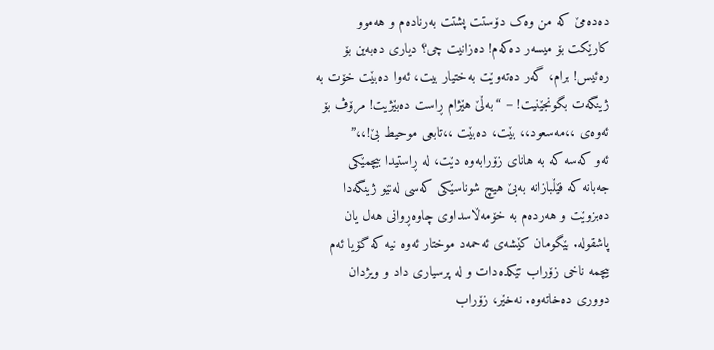دەدەمێ کە من وەک دۆستت پشتت بەرنادەم و هەموو کارێکت بۆ میسەر دەکەم! دەزانیت چی؟ دیارى دەبەین بۆ رەئیس! برام، گەر دەتەوێت بەختیار بیت، ئەوا دەبێت خۆت بە ژینگەت بگونجێنیت! – “بەڵێ هێژام ڕاست دەبێژیت! مرۆڤ بۆ ئەوەى ،،مەسعود،، بێت، دەبێت ،،تابعى موحيط بێ!،،”
ئەو کەسە کە بە هاناى زۆرابەوە دێت، لە ڕاستیدا بیچمێکی جەبانە کە فێڵبازانە بەبێ هیچ شوناسێکی کەسی لەنێو ژینگەدا دەبزوێت و هەردەم بە خۆمەڵاسداوى چاوەڕوانى هەل یان پاشقولە. بێگومان کێشەی ئەحمەد موختار ئەوە نیە کە گۆیا ئەم بیچمە ناخی زۆراب تێکدەدات و لە پرسیارى داد و ویژدان دوورى دەخاتەوە. نەخێر، زۆراب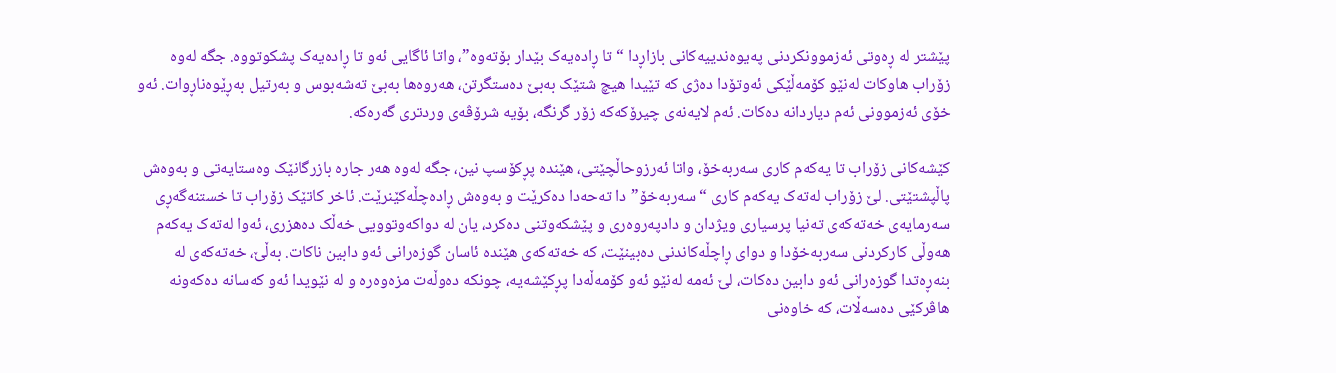پێشتر لە ڕەوتى ئەزموونکردنی پەیوەندییەکانی بازاڕدا “تا ڕادەیەک بێدار بۆتەوە”، واتا ئاگایی ئەو تا ڕادەیەک پشکوتووە. جگە لەوە زۆراب هاوکات لەنێو کۆمەڵێکى ئەوتۆدا دەژى کە تێیدا هیچ شتێک بەبێ دەستگرتن، هەروەها بەبێ تەشەبوس و بەرتیل بەڕێوەناڕوات. ئەو خۆی ئەزموونی ئەم دیاردانە دەکات. ئەم لایەنەی چیرۆکەکە زۆر گرنگە، بۆیە شرۆڤەى وردترى گەرەکە.

کێشەکانى زۆراب تا یەکەم کارى سەربەخۆ، واتا ئەرزوحاڵچێتى، هێندە پڕکۆسپ نین، جگە لەوە هەر جارە بازرگانێک وەستایەتى و بەوەش پاڵپشتێتى. لێ زۆراب لەتەک یەکەم کارى “سەربەخۆ”دا تەحەدا دەکرێت و بەوەش ڕادەچڵەکێنرێت. ئاخر کاتێک زۆراب تا خستنەگەڕى سەرمایەی خەتەکەى تەنیا پرسیارى ویژدان و دادپەروەرى و پێشکەوتنى دەکرد، یان لە دواکەوتوویى خەڵک دەهزری، ئەوا لەتەک یەکەم هەوڵى کارکردنى سەربەخۆدا و دوای ڕاچڵەکاندنی دەبینێت، کە خەتەکەى هێندە ئاسان گوزەرانى ئەو دابین ناکات. بەڵێ، خەتەکەی لە بنەڕەتدا گوزەرانى ئەو دابین دەکات، لێ ئەمە لەنێو ئەو کۆمەڵەدا پڕکێشەیە، چونکە دەوڵەت مزەوەرە و لە نێویدا ئەو کەسانە دەکەونە هاڤرکێى دەسەڵات، کە خاوەنى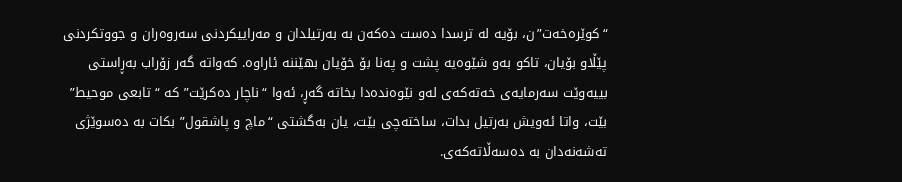“کوێرەخەت”ن، بۆیە لە ترسدا دەست دەکەن بە بەرتیلدان و مەراییکردنی سەروەران و جووتکردنی پێڵاو بۆیان، تاکو بەو شێوەیە پشت و پەنا بۆ خۆیان بهێننە ئاراوە. کەواتە گەر زۆراب بەڕاستى بییەوێت سەرمایەی خەتەکەى لەو نێوەندەدا بخاتە گەڕ، ئەوا “ناچار دەکرێت” کە “تابعى موحيط” بێت، واتا ئەویش بەرتیل بدات، ساختەچى بێت، یان بەگشتى “ماچ و پاشقول” بکات بە دەسوێژى تەشەنەدان بە دەسەڵاتەکەى.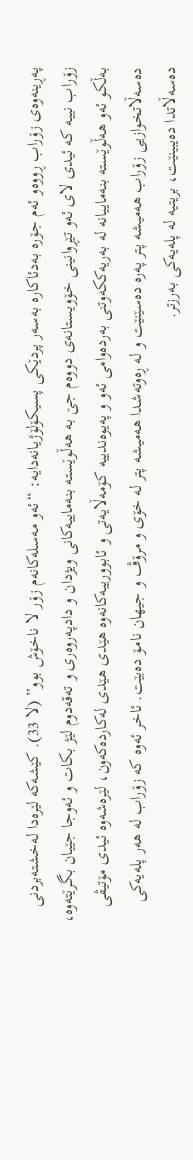پەڕینەوەى زۆراب ڕووەو ئەم جۆرە بەدئاکارە بەسەر پردێکى پسیکۆلۆژیانەدایە: “ئەو مەسلەکانەم زۆر لا ناخۆش بوو” (لا 33). کێشەکە لێرەدا لەخشتەبردنی زۆراب نییە کە ئیدی لای ئەو تێڕوانینى خۆویستانەى دووەم جێ بە هەڵوێستە بنەماییەکانى ویژدان و دادپەروەرى و تەقەدوم لێژ بکات و ئەوجا جێیان بگرێتەوە، بەڵکو ئەو هەڵوێستە بنەماییانە لە بەریەککەوتنی بەردەوامی ئەو و پەیوەندییە کۆمەڵایەتی و ئابوورییەکانەوە هێدی هێدی لەکاردەکەون، لێرەشەوە ئیدی مۆتیڤى دەسەڵاتخوازیى زۆراب هەمیشە پتر پەرە دەسێنێت و لە ڕەوتەشدا هەمیشە پتر لە خۆى و مرۆڤ و جیهان نامۆ دەبێت. ئاخر ئەوە کە زۆراب لە هەر پلەیەکى دەسەڵاتدا دەیبینێت، بریتیە لە پلەیەکى بەرزتر.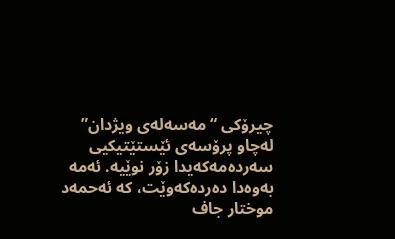چیرۆکى “مەسەلەى ویژدان” لەچاو پرۆسەى ئێستێتیکیى سەردەمەکەیدا زۆر نوێیە. ئەمە بەوەدا دەردەکەوێت، کە ئەحمەد موختار جاف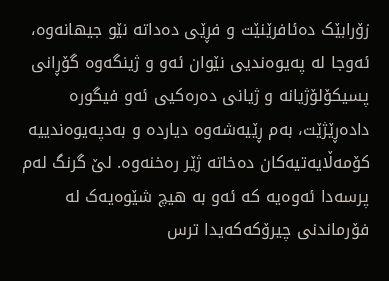زۆرابێک دەئافرێنێت و فڕێى دەداتە نێو جیهانەوە، ئەوجا لە پەیوەندیى نێوان ئەو و ژینگەوە گۆڕانى پسیکۆلۆژیانە و ژیانى دەرەکیى ئەو فیگورە دادەڕێژێت، بەم ڕێیەشەوە دیاردە و بەدپەیوەندییە کۆمەڵایەتیەکان دەخاتە ژێر رەخنەوە. لێ گرنگ لەم پرسەدا ئەوەیە کە ئەو بە هیچ شێوەیەک لە فۆرماندنى چیرۆکەکەیدا ترس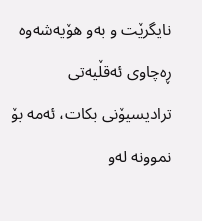نایگرێت و بەو هۆیەشەوە ڕەچاوى ئەقڵیەتى ترادیسیۆنى بکات، ئەمە بۆ نموونە لەو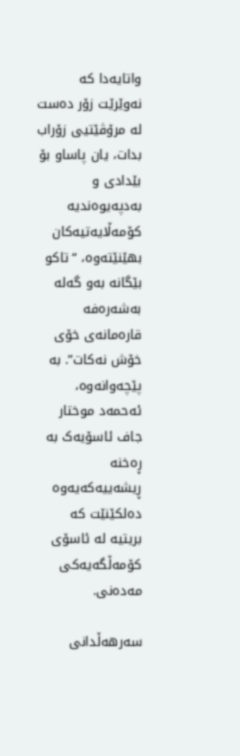واتایەدا کە نەوێرێت زۆر دەست لە مرۆڤێتیى زۆراب بدات، یان پاساو بۆ بێدادی و بەدپەیوەندیە کۆمەڵایەتیەکان بهێنێتەوە، “تاکو بێگانە بەو گەلە بەشەرەفە قارەمانەی خۆی خۆش نەکات”. بە پێچەوانەوە، ئەحمەد موختار جاف ئاسۆیەک بە ڕەخنە ڕیشەییەکەیەوە دەلکێنێت کە بریتیە لە ئاسۆى کۆمەڵگەیەکى مەدەنى.

سەرهەڵدانى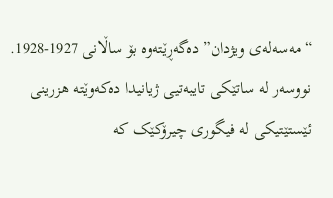“مەسەلەى ویژدان” دەگەڕێتەوە بۆ ساڵانى 1927-1928. نووسەر لە ساتێکى تایبەتیى ژیانیدا دەکەوێتە هزرینى ئێستێتیکى لە فیگورى چیرۆکێک کە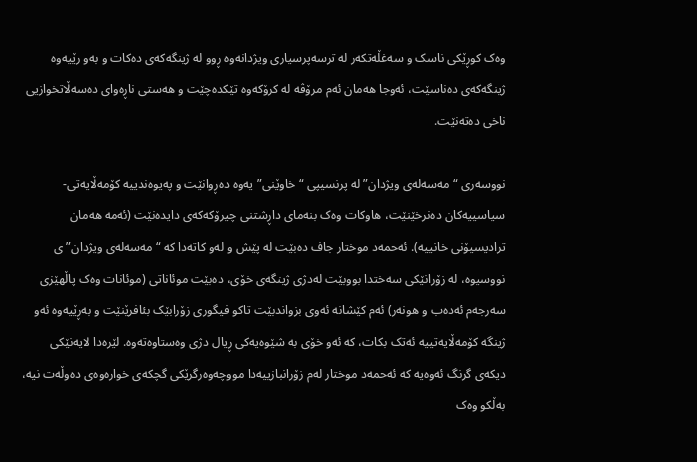وەک کوڕێکى ناسک و سەغڵەتکەر لە ترسەپرسیارى ویژدانەوە ڕوو لە ژینگەکەی دەکات و بەو رێیەوە ژینگەکەی دەناسێت، ئەوجا هەمان ئەم مرۆڤە لە کرۆکەوە تێکدەچێت و هەستى ناڕەواى دەسەڵاتخوازیى ناخى دەتەنێت.

نووسەرى “مەسەلەى ویژدان” لە پرنسیپى “خاوێنی”یەوە دەڕوانێت و پەیوەندییە کۆمەڵایەتی-سیاسییەکان دەنرخێنێت، هاوکات وەک بنەمای داڕشتنی چیرۆکەکەى دایدەنێت (ئەمە هەمان ترادیسیۆنى خانییە). ئەحمەد موختار جاف دەبێت لە پێش و لەو کاتەدا کە “مەسەلەى ویژدان”ى نووسیوە، لە زۆرانێکى سەختدا بووبێت لەدژى ژینگەی خۆی، دەبێت موئاناتی (موئانات وەک پاڵهێزی سەرجەم ئەدەب و هونەر) ئەم کێشانە ئەوی بزواندبێت تاکو فیگورى زۆرابێک بئافرێنێت و بەڕێیەوە ئەو ژینگە کۆمەڵایەتییە ئەتک بکات، کە ئەو خۆى بە شێوەیەکى ڕیال دژى وەستاوەتەوە. لێرەدا لایەنێکى دیکەى گرنگ ئەوەیە کە ئەحمەد موختار لەم زۆرانبازییەدا مووچەوەرگرێکى گچکەى خوارەوەی دەوڵەت نیە، بەڵکو وەک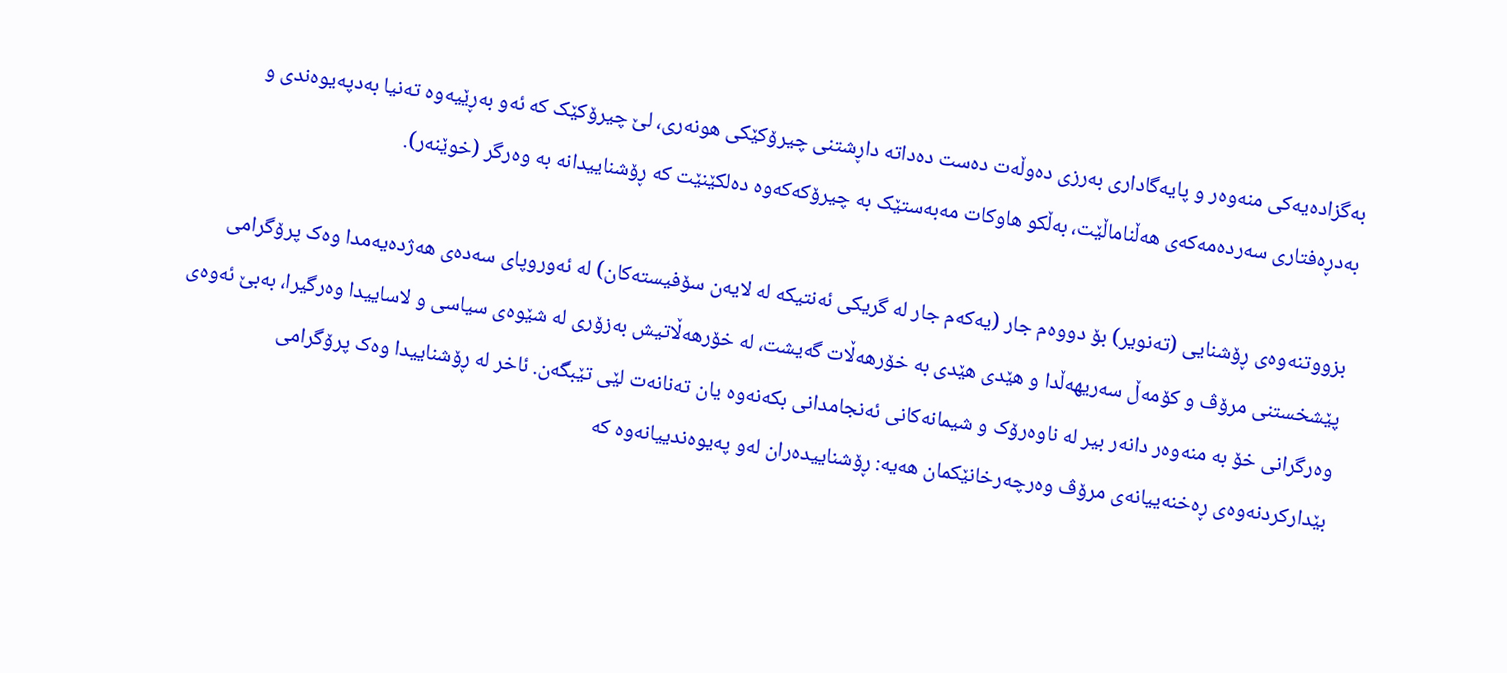بەگزادەیەکى منەوەر و پایەگادارى بەرزى دەوڵەت دەست دەداتە داڕشتنى چیرۆکێکى هونەرى، لێ چیرۆکێک کە ئەو بەڕێیەوە تەنیا بەدپەیوەندی و بەدڕەفتاری سەردەمەکەى هەڵناماڵێت، بەڵکو هاوکات مەبەستێک بە چیرۆکەکەوە دەلکێنێت کە ڕۆشناییدانە بە وەرگر (خوێنەر).

بزووتنەوەى ڕۆشنایى (تەنویر) بۆ دووەم جار (یەکەم جار لە گریکى ئەنتیکە لە لایەن سۆفیستەکان) لە ئەوروپاى سەدەى هەژدەیەمدا وەک پرۆگرامى پێشخستنى مرۆڤ و کۆمەڵ سەریهەڵدا و هێدى هێدى بە خۆرهەڵات گەیشت، لە خۆرهەڵاتیش بەزۆرى لە شێوەى سیاسى و لاساییدا وەرگیرا، بەبێ ئەوەى وەرگرانی خۆ بە منەوەر دانەر بیر لە ناوەرۆک و شیمانەکانى ئەنجامدانى بکەنەوە یان تەنانەت لێی تێبگەن. ئاخر لە ڕۆشناییدا وەک پرۆگرامی بێدارکردنەوەی ڕەخنەییانەی مرۆڤ وەرچەرخانێکمان هەیە: ڕۆشناییدەران لەو پەیوەندییانەوە کە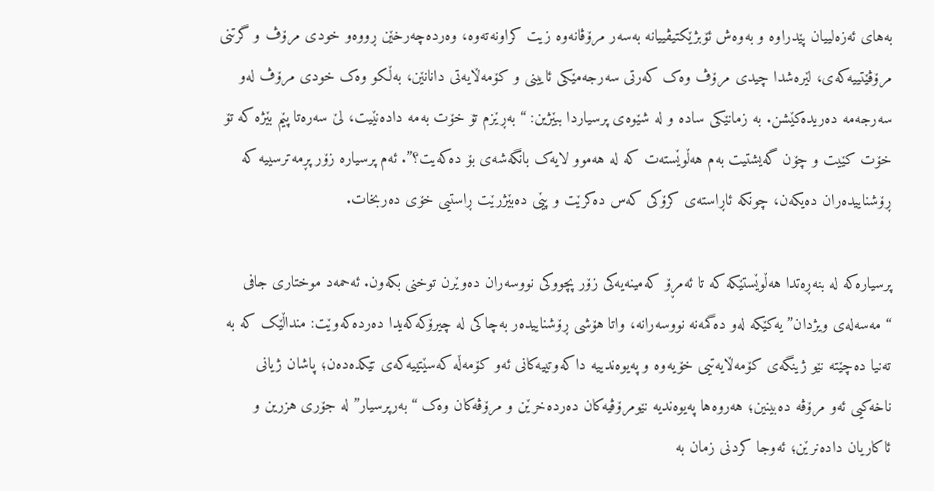بەهای ئەزەلییان پێدراوە و بەوەش ئۆبژێکتیڤییانە بەسەر مرۆڤانەوە زیت کراونەتەوە، وەردەچەرخێن ڕووەو خودی مرۆڤ و گرتنى مرۆڤێتییەکەى، لێرەشدا چیدی مرۆڤ وەک کەرتى سەرجەمێکى ئایینى و کۆمەڵایەتى دانانێن، بەڵکو وەک خودی مرۆڤ لەو سەرجەمە دەریدەکێشن. بە زمانێکی سادە و لە شێوەی پرسیاردا ببێژین: “بەڕێزم تۆ خۆت بەمە دادەنێیت، لێ سەرەتا پێم بێژە کە تۆ خۆت کێیت و چۆن گەیشتیت بەم هەڵوێستەت کە لە هەموو لایەک بانگەشەی بۆ دەکەیت؟”. ئەم پرسیارە زۆر پڕمەترسییە کە ڕۆشناییدەران دەیکەن، چونکە ئاڕاستەی کرۆکی کەس دەکرێت و پێی دەبێژرێت ڕاستیی خۆی دەربخات.

پرسیارەکە لە بنەڕەتدا هەڵوێستێکە کە تا ئەمڕۆ کەمینەیەکی زۆر پچووکی نووسەران دەوێرن توخنى بکەون. ئەحمەد موختارى جافی “مەسەلەى ویژدان” یەکێکە لەو دەگمەنە نووسەرانە، واتا هۆشى ڕۆشناییدەر بەچاکى لە چیرۆکەکەیدا دەردەکەوێت: منداڵێک کە بە تەنیا دەچێتە نێو ژینگەی کۆمەڵایەتیی خۆیەوە و پەیوەندییە داکەوتییەکانی ئەو کۆمەڵە کەسێتییەکەی تێکدەدەن؛ پاشان ژیانى ناخەکیى ئەو مرۆڤە دەبینین؛ هەروەها پەیوەندیە نێومرۆڤیەکان دەردەخرێن و مرۆڤەکان وەک “بەرپرسیار” لە جۆرى هزرین و ئاکاریان دادەنرێن؛ ئەوجا کردنی زمان بە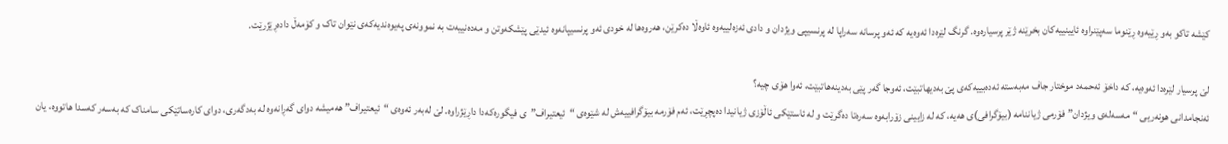کێشە تاکو بەو ڕێیەوە ڕێنوما سەپێنراوە ئایینییەکان بخرێنە ژێر پرسیارەوە. گرنگ لێرەدا ئەوەیە کە ئەو پرسانە سەراپا لە پرنسیپی ویژدان و دادی ئەزەلییەوە ئاوەڵا دەکرێن، هەروەها لە خودی ئەو پرنسیپانەوە ئیدێى پێشکەوتن و مەدەنییەت بە نموونەی پەیوەندیەکەى نێوان تاک و کۆمەڵ دادەڕێژرێت.

لێ پرسیار لێرەدا ئەوەیە، کە داخۆ ئەحمەد موختار جاف مەبەستە ئەدەبییەکەى پێ بەدیهاتبێت، ئەوجا گەر پێى بەدینەهاتبێت، ئەوا هۆى چیە؟
ئەنجامدانى هونەریى “مەسەلەى ویژدان” فۆرمى ژیاننامە (بیۆگرافى)ى هەیە، کە لە زایینى زۆرابەوە سەرەتا دەگرێت و لە ئاستێکی ئاڵۆزى ژیانیدا دەپچڕێت، ئەم فۆرمە بیۆگرافییەش لە شێوەى “ئیعتیراف”ى فیگورەکەدا داڕێژراوە. لێ لەبەر ئەوەى “ئیعتیراف” هەمیشە دواى گەڕانەوە لە بەدگەرى، دوای کارەساتێکى سامناک کە بەسەر کەسدا هاتووە، یان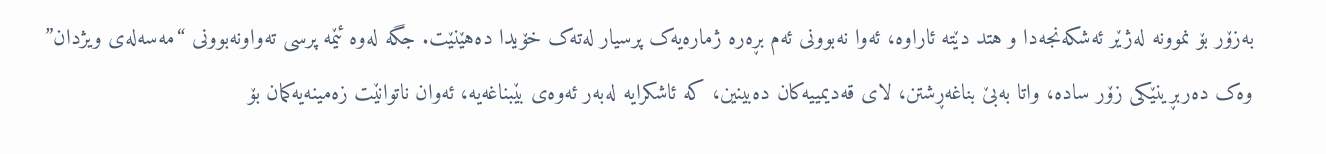بەزۆر بۆ نموونە لەژێر ئەشکەنجەدا و هتد دێتە ئاراوە، ئەوا نەبوونى ئەم بڕەرە ژمارەیەک پرسیار لەتەک خۆیدا دەهێنێت. جگە لەوە ئێمە پرسی تەواونەبوونى “مەسەلەى ویژدان” وەک دەربڕینێکى زۆر سادە، واتا بەبێ بناغەڕشتن، لاى قەدیمییەکان دەبینین، کە ئاشکرایە لەبەر ئەوەی بێبناغەیە، ئەوان ناتوانێت زەمینەیەکمان بۆ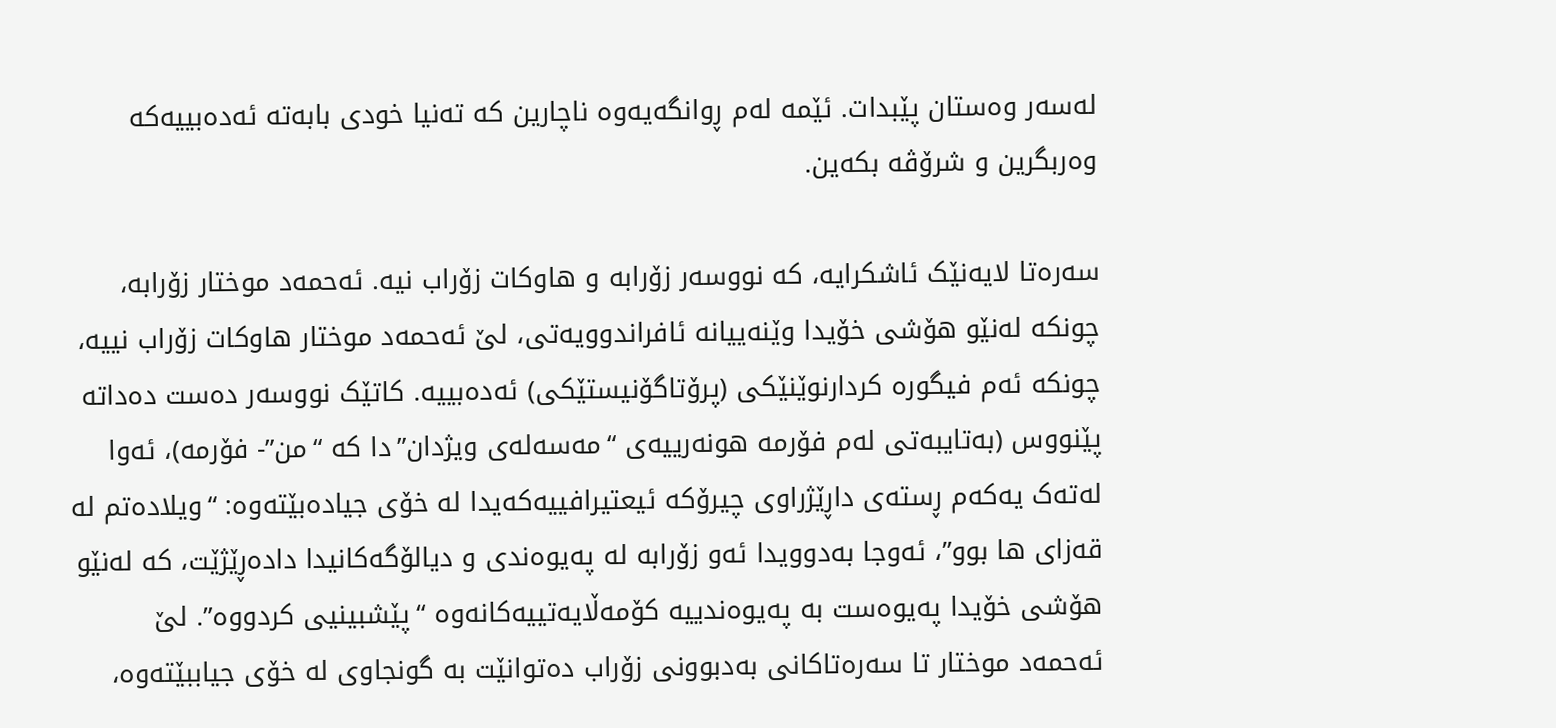لەسەر وەستان پێبدات. ئێمە لەم ڕوانگەیەوە ناچارین کە تەنیا خودی بابەتە ئەدەبییەکە وەربگرین و شرۆڤە بکەین.

سەرەتا لایەنێک ئاشکرایە، کە نووسەر زۆرابە و هاوکات زۆراب نیە. ئەحمەد موختار زۆرابە، چونکە لەنێو هۆشى خۆیدا وێنەییانە ئافراندوویەتی، لێ ئەحمەد موختار هاوکات زۆراب نییە، چونکە ئەم فیگورە کردارنوێنێکی (پرۆتاگۆنیستێکی) ئەدەبییە. کاتێک نووسەر دەست دەداتە پێنووس (بەتایبەتى لەم فۆرمە هونەرییەى “مەسەلەى ویژدان”دا کە “من”- فۆرمە)، ئەوا لەتەک یەکەم ڕستەی داڕێژراوى چیرۆکە ئیعتیرافییەکەیدا لە خۆى جیادەبێتەوە: “ویلادەتم لە قەزاى ها بوو”، ئەوجا بەدوویدا ئەو زۆرابە لە پەیوەندى و دیالۆگەکانیدا دادەڕێژێت، کە لەنێو هۆشى خۆیدا پەیوەست بە پەیوەندییە کۆمەڵایەتییەکانەوە “پێشبینیی کردووە”. لێ ئەحمەد موختار تا سەرەتاکانى بەدبوونى زۆراب دەتوانێت بە گونجاوى لە خۆی جیاببێتەوە،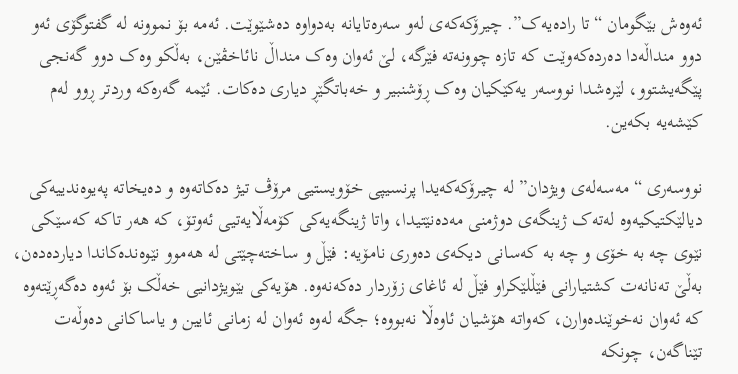ئەوەش بێگومان “تا رادەیەک”. چیرۆکەکەى لەو سەرەتایانە بەدواوە دەشێوێت. ئەمە بۆ نموونە لە گفتوگۆى ئەو دوو منداڵەدا دەردەکەوێت کە تازە چوونەتە فێرگە، لێ ئەوان وەک منداڵ نائاخڤێن، بەڵکو وەک دوو گەنجى پێگەیشتوو، لێرەشدا نووسەر یەکێکیان وەک ڕۆشنبیر و خەباتگێڕ دیارى دەکات. ئێمە گەرەکە وردتر ڕوو لەم کێشەیە بکەین.

نووسەرى “مەسەلەى ویژدان” لە چیرۆکەکەیدا پرنسیپى خۆویستیى مرۆڤ تیژ دەکاتەوە و دەیخاتە پەیوەندییەکى دیالێکتیکیەوە لەتەک ژینگەی دوژمنى مەدەنێتیدا، واتا ژینگەیەکی کۆمەڵایەتیى ئەوتۆ، کە هەر تاکە کەسێکى نێوى چە بە خۆى و چە بە کەسانى دیکەى دەورى نامۆیە: فێڵ و ساختەچێتى لە هەموو نێوەندەکاندا دیاردەدەن، بەڵێ تەنانەت کشتیارانی فێڵلێکراو فێڵ لە ئاغاى زۆردار دەکەنەوە. هۆیەکی بێویژدانیی خەڵک بۆ ئەوە دەگەڕێتەوە کە ئەوان نەخوێندەوارن، کەواتە هۆشیان ئاوەڵا نەبووە؛ جگە لەوە ئەوان لە زمانی ئایین و یاساکانی دەوڵەت تێناگەن، چونکە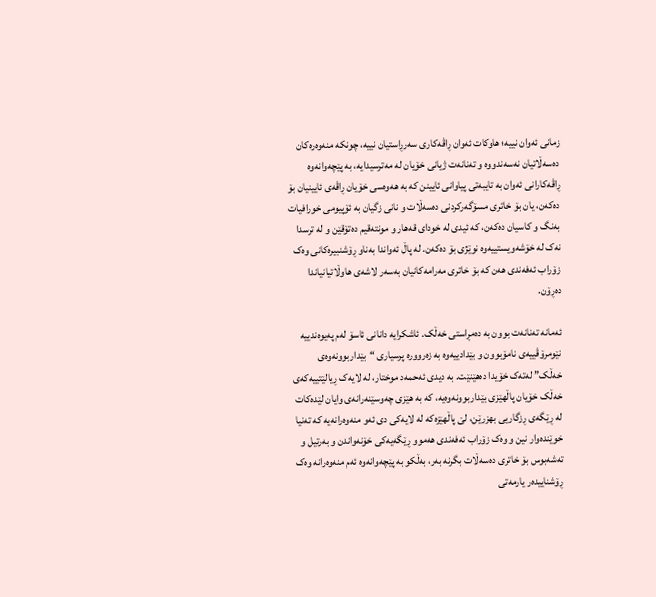زمانی ئەوان نییە؛ هاوکات ئەوان ڕاڤەکاری سەرڕاستیان نییە، چونکە منەوەرەکان دەسەڵاتیان نەسەندووە و تەنانەت ژیانی خۆیان لە مەترسیدایە، بە پێچەوانەوە ڕاڤەکارانی ئەوان بە تایبەتی پیاوانی ئایینن کە بە هەوەسی خۆیان ڕاڤەی ئایینیان بۆ دەکەن، یان بۆ خاتری مسۆگەرکردنی دەسەڵات و نانی زگیان بە ئۆپیومی خورافیات بەنگ و کاسیان دەکەن، کە ئیدی لە خودای قەهار و مونتەقیم دەتۆقێن و لە ترسدا نەک لە خۆشەویستییەوە نوێژی بۆ دەکەن. لە پاڵ ئەواندا بەناو ڕۆشنبیرەکانی وەک زۆراب ئەفەندی هەن کە بۆ خاتری مەرامەکانیان بەسەر لاشەی هاوڵاتیانیاندا دەڕۆن.

ئەمانە تەنانەت بوون بە دەمڕاستی خەڵک. ئاشکرایە دانانى ئاسۆ لەم پەیوەندییە نێومرۆڤییەى نامۆبوون و بێدادییەوە بە زەروورە پرسیارى “بێداربوونەوەى خەڵک” لەتەک خۆیدا دەهێنێت. بە دیدی ئەحمەد موختار، لە لایەک ڕیالێتییەکەى خەڵک خۆیان پاڵهێزى بێداربوونەوەیە، کە بە هێزى چەوسێنەرانەى وایان لێدەکات لە ڕێگەى ڕزگاریى بهزرێن، لێ پاڵهێزەکە لە لایەکى دی ئەو منەوەرانەیە کە تەنیا خوێندەوار نین و وەک زۆراب ئەفەندى هەموو ڕێگەیەکی خۆنەواندن و بەرتیل و تەشەبوس بۆ خاتری دەسەڵات بگرنە بەر، بەڵکو بە پێچەوانەوە ئەم منەوەرانە وەک ڕۆشناییدەر یارمەتى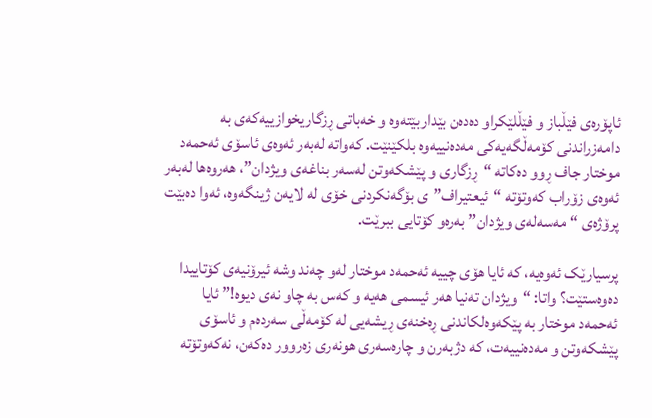ئاپۆرەى فێڵباز و فێڵلێکراو دەدەن بێداربێتەوە و خەباتى ڕزگاریخوازییەکەى بە دامەزراندنى کۆمەڵگەیەکى مەدەنییەوە بلکێنێت. کەواتە لەبەر ئەوەى ئاسۆى ئەحمەد موختار جاف ڕوو دەکاتە “ڕزگارى و پێشکەوتن لەسەر بناغەى ویژدان”، هەروەها لەبەر ئەوەى زۆراب کەوتۆتە “ئیعتیراف”ى بۆگەنکردنى خۆى لە لایەن ژینگەوە، ئەوا دەبێت پرۆژەى “مەسەلەى ویژدان” بەرەو کۆتایی ببرێت.

پرسیارێک ئەوەیە، کە ئایا هۆى چییە ئەحمەد موختار لەو چەند وشە ئیرۆنیەى کۆتاییدا دەوەستێت؟ واتا: “ویژدان تەنیا هەر ئیسمى هەیە و کەس بە چاو نەى دیوە!” ئایا ئەحمەد موختار بە پێکەوەلکاندنى ڕەخنەى ڕیشەیی لە کۆمەڵی سەردەم و ئاسۆى پێشکەوتن و مەدەنییەت، کە دژبەرن و چارەسەرى هونەرى زەروور دەکەن، نەکەوتۆتە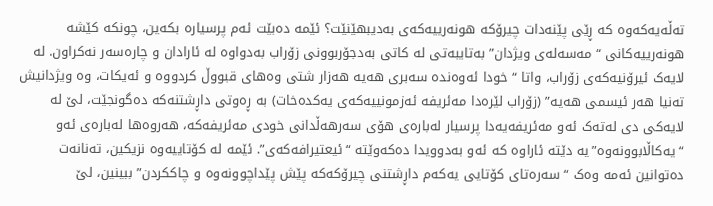تەڵەیەکەوە کە ڕێى پێنەدات چیرۆکە هونەرییەکەى بەدیبهێنێت؟ ئێمە دەبێت ئەم پرسیارە بکەین، چونکە کێشە هونەرییەکانى “مەسەلەى ویژدان” بەتایبەتى لە کاتى بەدجۆربوونى زۆراب بەدواوە لە ئارادان و چارەسەر نەکراون. لە لایەک ئیرۆنیەکەى زۆراب، واتا “خودا ئەوەندە سەبرى هەیە هەزار شتى وەهاى قبووڵ کردووە و ئەیکات، وە ویژدانیش تەنیا هەر ئیسمى هەیە” (زۆراب لێرەدا مەئریفە ئەزمونییەکەى یەکدەخات) بە ڕەوتى داڕشتنەکە دەگونجێت، لێ لە لایەکى دى لەتەک ئەو مەئریفەیەدا پرسیار لەبارەی هۆى سەرهەڵدانى خودی مەئریفەکە، هەروەها لەبارەی ئەو “یەکاڵابوونەوە”یە دێتە ئاراوە کە ئەو بەدوویدا دەکەوێتە “ئیعتیرافەکەى”. ئێمە لە کۆتاییەوە نزیکین، تەنانەت دەتوانین ئەمە وەک “سەرەتاى کۆتایی یەکەم داڕشتنی چیرۆکەکە پێش پێداچوونەوە و چاککردن” ببینین، لێ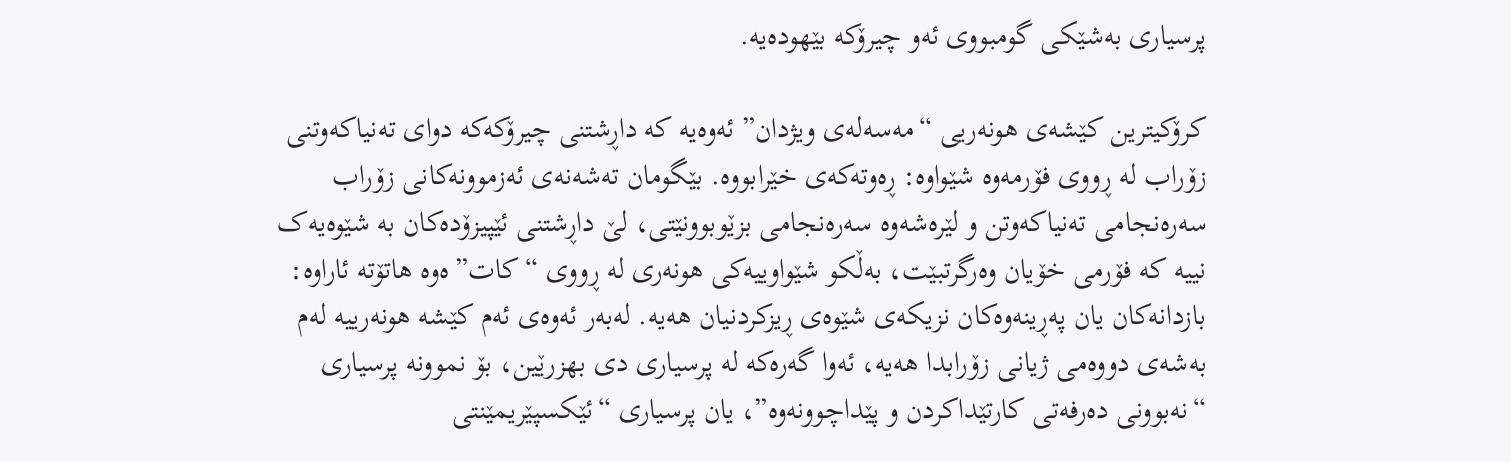پرسیارى بەشێکى گومبووی ئەو چیرۆکە بێهودەیە.

کرۆکیترین کێشەى هونەریى “مەسەلەى ویژدان” ئەوەیە کە داڕشتنى چیرۆکەکە دواى تەنیاکەوتنى زۆراب لە ڕووى فۆرمەوە شێواوە: ڕەوتەکەى خێرابووە. بێگومان تەشەنەى ئەزموونەکانى زۆراب سەرەنجامى تەنیاکەوتن و لێرەشەوە سەرەنجامی بزێوبوونێتى، لێ داڕشتنى ئێپیزۆدەکان بە شێوەیەک نییە کە فۆرمى خۆیان وەرگرتبێت، بەڵکو شێواوییەکى هونەرى لە ڕووى “کات”ەوە هاتۆتە ئاراوە: بازدانەکان یان پەڕینەوەکان نزیکەى شێوەى ڕیزکردنیان هەیە. لەبەر ئەوەى ئەم کێشە هونەرییە لەم بەشەى دووەمى ژیانى زۆرابدا هەیە، ئەوا گەرەکە لە پرسیاری دی بهزرێین، بۆ نموونە پرسیارى “نەبوونى دەرفەتى کارتێداکردن و پێداچوونەوە”، یان پرسیارى “ئێکسپێریمێنتى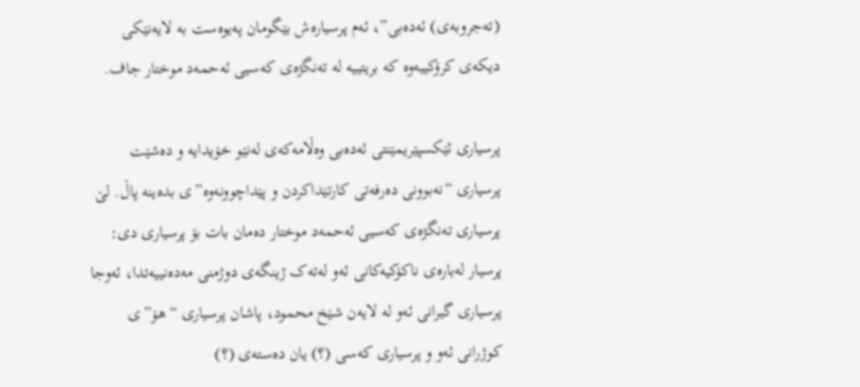(تەجروبەی) ئەدەبى”، ئەم پرسیارەش بێگومان پەیوەست بە لایەنێکى دیکەی کرۆکییەوە کە بریتییە لە تەنگژەى کەسیی ئەحمەد موختار جاف.

پرسیارى ئێکسپێریمێنتى ئەدەبی وەڵامەکەى لەنێو خۆیدایە و دەشێت پرسیاری “نەبوونی دەرفەتی کارتێداکردن و پێداچوونەوە”ی بدەینە پاڵ. لێ پرسیارى تەنگژەى کەسیی ئەحمەد موختار دەمان بات بۆ پرسیارى دی: پرسیار لەبارەی ناکۆکیەکانى ئەو لەتەک ژینگەی دوژمنى مەدەنییەتدا، ئەوجا پرسیارى گیرانى ئەو لە لایەن شێخ محمود، پاشان پرسیارى “هۆ”ى کوژرانى ئەو و پرسیارى کەسى (؟) یان دەستەى (؟)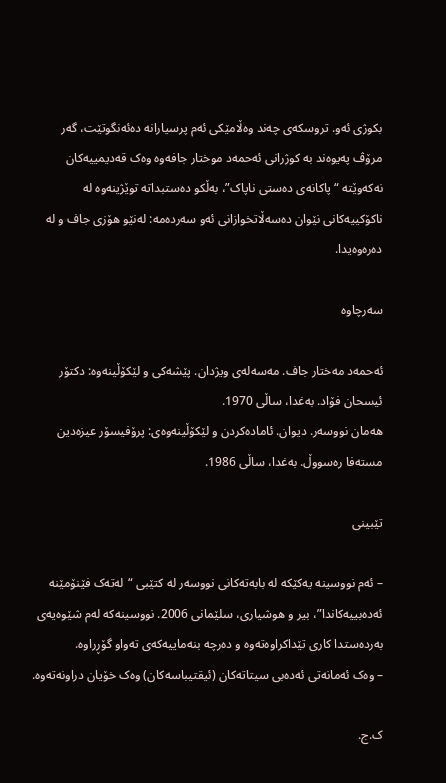بکوژى ئەو. تروسکەى چەند وەڵامێکى ئەم پرسیارانە دەئەنگوتێت، گەر مرۆڤ پەیوەند بە کوژرانی ئەحمەد موختار جافەوە وەک قەدیمییەکان نەکەوێتە “پاکانەى دەستى ناپاک”، بەڵکو دەستبداتە توێژینەوە لە ناکۆکییەکانى نێوان دەسەڵاتخوازانى ئەو سەردەمە: لەنێو هۆزى جاف و لە دەرەوەیدا.

سەرچاوە

ئەحمەد مەختار جاف. مەسەلەى ویژدان. پێشەکى و لێکۆڵینەوە: دکتۆر ئیسحان فۆاد. بەغدا، ساڵى 1970.
هەمان نووسەر. دیوان. ئامادەکردن و لێکۆڵینەوەى: پرۆفیسۆر عیزەدین مستەفا رەسووڵ. بەغدا، ساڵى 1986.

تێبینی

– ئەم نووسینە یەکێکە لە بابەتەکانی نووسەر لە کتێبی “لەتەک فێنۆمێنە ئەدەبییەکاندا”، بیر و هوشیاری، سلێمانی 2006. نووسینەکە لەم شێوەیەی بەردەستدا کاری تێداکراوەتەوە و دەرچە بنەماییەکەی تەواو گۆڕراوە.
– وەک ئەمانەتی ئەدەبی سیتاتەکان (ئیقتیباسەکان) وەک خۆیان دراونەتەوە.

ک.ج.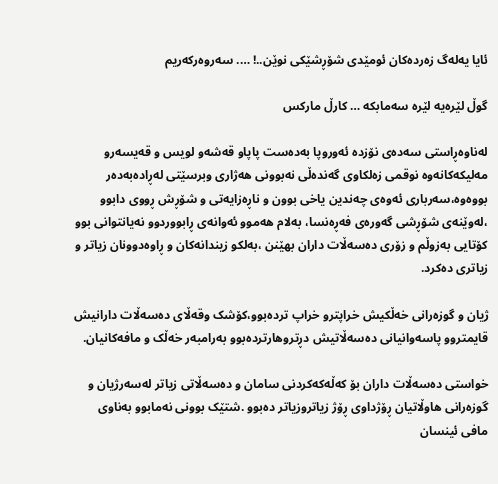ئایا یەلەگ زەردەکان ئومێدی شۆڕشێکی نوێن..! …. سەروەرکەریم

گوڵ لێرەیە لێرە سەمابکە … کارڵ مارکس

لەناوەڕاستی سەدەی نۆزدە ئەوروپا بەدەست پاپاو قەشەو لویس و قەیسەرو مەلیکەکانەوە نوقمی زەلکاوی گەندەڵی نەبوونی هەژاری وبرسێتی لەڕادەبەدەر بووەوە،سەرباری ئەوەی چەندین یاخی بوون و ناڕەزایەتی و شۆڕش ڕووی دابوو ،لەوێنەی شۆڕشی گەورەی فەڕەنسا، بەلام هەموو ئەوانەی ڕابووردوو نەیانتوانی بوو کۆتایی بەزوڵم و زۆری دەسەڵات داران بهێنن ،بەلکو زیندانەکان و ڕاوەدوونان زیاتر و زیاتری دەکرد.

ژیان و گوزەرانی خەڵکیش خراپترو خراپ تردەبوو،کۆشک وقەڵای دەسەڵات دارانیش قایمتروو پاسەوانیانی دەسەڵاتیش دڕتروهارتردەبوو بەرامبەر خەڵک و مافەکانیان.

خواستی دەسەڵات داران بۆ کەڵەکەکردنی سامان و دەسەڵاتی زیاتر لەسەرژیان و گوزەرانی هاوڵاتیان ڕۆژداوی ڕۆژ زیاتروزیاتر دەبوو .شتێک بوونی نەمابوو بەناوی مافی ئینسان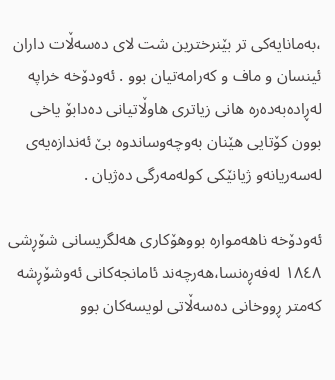،بەمانایەکی تر بێنرخترین شت لای دەسەڵات داران ئینسان و ماف و کەرامەتیان بوو . ئەودۆخە خراپە لەڕادەبەدەرە هانی زیاتری هاوڵاتیانی دەدابۆ یاخی بوون کۆتایی هێنان بەوچەوساندوە بێ ئەندازەیەی لەسەریانەو ژیانێکی کولەمەرگی دەژیان .

ئەودۆخە ناهەموارە بووهۆکاری هەلگریسانی شۆڕشی ١٨٤٨ لەفەڕەنسا،هەرچەند ئامانجەکانی ئەوشۆڕشە کەمتر ڕووخانی دەسەڵاتی لویسەکان بوو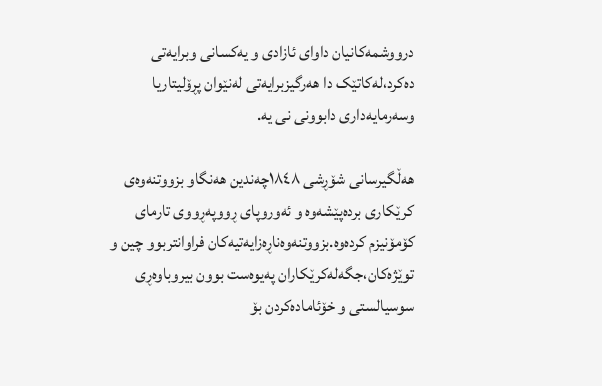درووشمەکانیان داوای ئازادی و یەکسانی وبرایەتی دەکرد،لەکاتێک دا هەرگیزبرایەتی لەنێوان پڕۆلیتاریا وسەرمایەداری دابوونی نی یە.

هەڵگیرسانی شۆڕشی ١٨٤٨چەندین هەنگاو بزووتنەوەی کرێکاری بردەپێشەوە و ئەوروپای ڕووپەڕووی تارمای کۆمۆنیزم کردەوە.بزووتنەوەناڕەزایەتیەکان فراوانتربوو چین و توێژەکان،جگەلەکرێکاران پەیوەست بوون بیروباوەڕی سوسیالستی و خۆئامادەکردن بۆ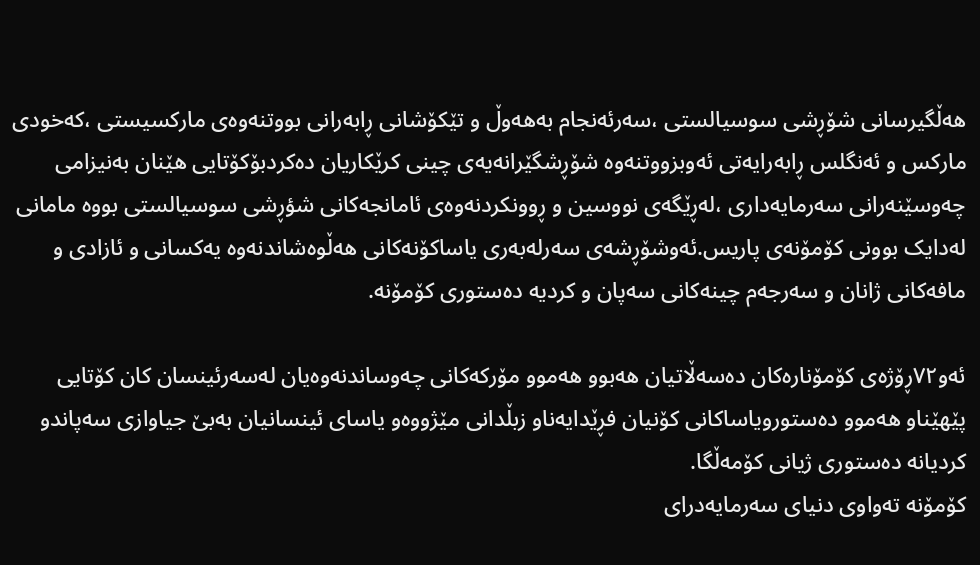هەڵگیرسانی شۆڕشی سوسیالستی ،سەرئەنجام بەهەوڵ و تێکۆشانی ڕابەرانی بووتنەوەی مارکسیستی ،کەخودی مارکس و ئەنگلس ڕابەرایەتی ئەوبزووتنەوە شۆڕشگێرانەیەی چینی کرێکاریان دەکردبۆکۆتایی هێنان بەنیزامی چەوسێنەرانی سەرمایەداری ،لەڕێگەی نووسین و ڕوونکردنەوەی ئامانجەکانی شؤڕشی سوسیالستی بووە مامانی لەدایک بوونی کۆمۆنەی پاریس.ئەوشۆڕشەی سەرلەبەری یاساکۆنەکانی هەڵوەشاندنەوە یەکسانی و ئازادی و مافەکانی ژانان و سەرجەم چینەکانی سەپان و کردیە دەستوری کۆمۆنە.

ئەو٧٢ڕۆژەی کۆمۆنارەکان دەسەڵاتیان هەبوو هەموو مۆرکەکانی چەوساندنەوەیان لەسەرئینسان کان کۆتایی پێهێناو هەموو دەستورویاساکانی کۆنیان فڕێدایەناو زبڵدانی مێژووەو یاسای ئینسانیان بەبێ جیاوازی سەپاندو کردیانە دەستوری ژیانی کۆمەڵگا.
کۆمۆنە تەواوی دنیای سەرمایەدرای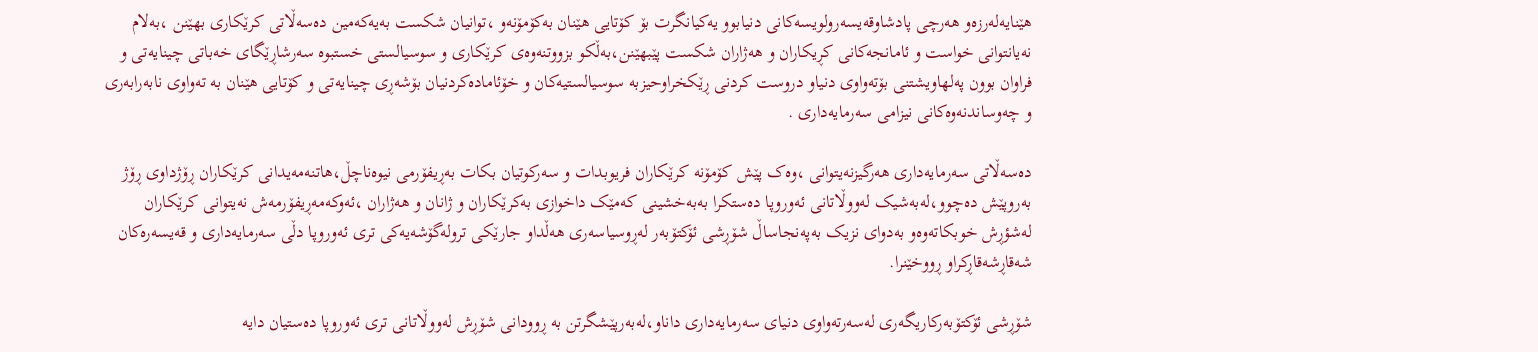هێنایەلەرزەو هەرچی پادشاوقەیسەرولویسەکانی دنیابوو یەکیانگرت بۆ کۆتایی هێنان بەکۆمۆنەو ،توانیان شکست بەیەکەمین دەسەڵاتی کرێکاری بهێنن ،بەلام نەیانتوانی خواست و ئامانجەکانی کڕیکاران و هەژاران شکست پێبهێنن،بەڵکو بزووتنەوەی کرێکاری و سوسیالستی خستبوە سەرشاڕێگای خەباتی چینایەتی و فراوان بوون پەلهاویشتنی بۆتەواوی دنیاو دروست کردنی ڕێکخراوحیزبە سوسیالستیەکان و خۆئامادەکردنیان بۆشەڕی چینایەتی و کۆتایی هێنان بە تەواوی نابەرابەری و چەوساندنەوەکانی نیزامی سەرمایەداری .

دەسەڵاتی سەرمایەداری هەرگیزنەیتوانی ،وەک پێش کۆمۆنە کرێکاران فریوبدات و سەرکوتیان بکات بەڕیفۆرمی نیوەناچڵ،هاتنەمەیدانی کرێکاران ڕۆژداوی ڕۆژ بەروپێش دەچوو،لەبەشیک لەووڵاتانی ئەوروپا دەستکرا بەبەخشینی کەمێک داخوازی بەکرێکاران و ژانان و هەژاران ،ئەوکەمەڕیفۆرمەش نەیتوانی کرێکاران لەشؤڕش خوبکاتەوەو بەدوای نزیک بەپەنجاساڵ شۆڕشی ئۆکتۆبەر لەڕوسیاسەری هەڵداو جارێکی ترولەگۆشەیەکی تری ئەوروپا دڵی سەرمایەداری و قەیسەرەکان شەقاڕشەقاڕکراو ڕووخێنرا.

شۆڕشی ئۆکتۆبەرکاریگەری لەسەرتەواوی دنیای سەرمایەداری داناو،لەبەرپێشگرتن بە ڕوودانی شۆڕش لەووڵاتانی تری ئەوروپا دەستیان دایە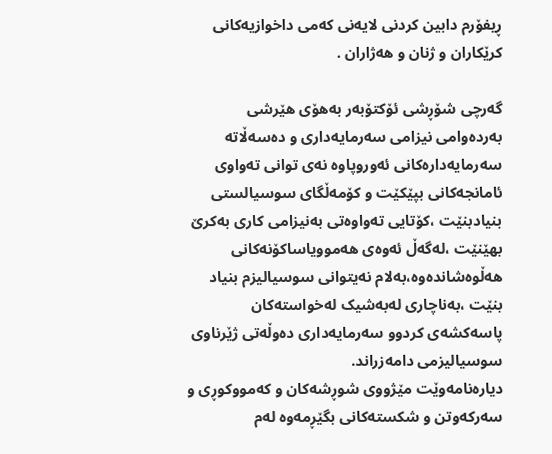ڕیفۆرم دابین کردنی لایەنی کەمی داخوازیەکانی کرێکاران و ژنان و هەژاران .

گەرچی شۆڕشی ئۆکتۆبەر بەهۆی هێرشی بەردەوامی نیزامی سەرمایەداری و دەسەڵاتە سەرمایەدارەکانی ئەوروپاوە نەی توانی تەواوی ئامانجەکانی بپێکێت و کۆمەڵگای سوسیالستی بنیادبنێت ،کۆتایی تەواوەتی بەنیزامی کاری بەکرێ بهێنێت ،لەگەڵ ئەوەی هەموویاساکۆنەکانی هەڵوەشاندەوە،بەلام نەیتوانی سوسیالیزم بنیاد بنێت ،بەناچاری لەبەشیک لەخواستەکان پاسەکشەی کردوو سەرمایەداری دەوڵەتی ژێرناوی سوسیالیزمی دامەزراند.
دیارەنامەوێت مێژووی شوڕشەکان و کەمووکوڕی و سەرکەوتن و شکستەکانی بگێڕمەوە لەم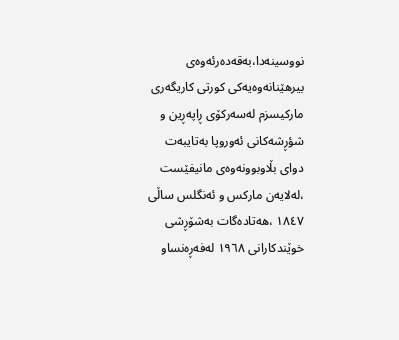نووسینەدا،بەقەدەرئەوەی بیرهێنانەوەیەکی کورتی کاریگەری مارکیسزم لەسەرکۆی ڕاپەڕین و شؤڕشەکانی ئەوروپا بەتایبەت دوای بڵاوبوونەوەی مانیفێست ،لەلایەن مارکس و ئەنگلس ساڵی ١٨٤٧ ،هەتادەگات بەشۆڕشی خوێندکارانی ١٩٦٨ لەفەڕەنساو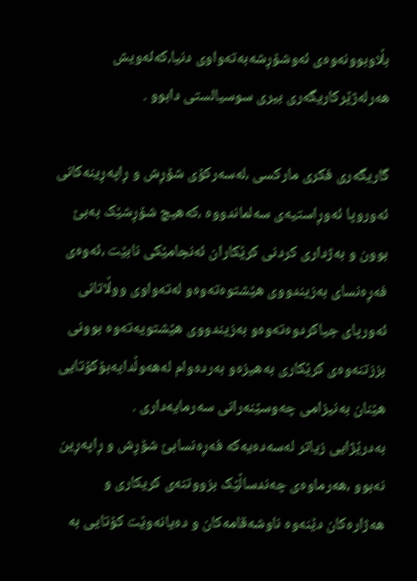بڵاوبوونەوەی ئەوشۆڕشەبەتەواوی دنیا،کەئەویش هەرلەژێرکاریگەری بیری سوسیالستی دابوو .

گاریگەری فکری مارکسی ،لەسەرکۆی شۆڕش و ڕاپەڕینەکانی ئەوروپا ئەوڕاستیەی سەلماندووە ،کەهیچ شۆڕشێک بەبێ بوون و بەژداری کردنی کرێکاران ئەنجامێکی نابێت ،ئەوەی فەڕەنسای بەزیندووی هێشتوەتەوەو لەتەواوی ووڵاتانی ئەورپای جیاکردوەتەوەو بەزیندووی هێشتویەتەوە بوونی بززتنەوەی کرێکاری بەهیزەو بەردەوام لەهەوڵدایەبۆکۆتایی هێنان بەنیزامی چەوسێنەرانی سەرمایەداری .
بەدرێژایی زیاتر لەسەدەیەکە فەڕەنسابێ شۆڕش و ڕاپەڕین نەبوو ،هەرماوەی چەندساڵێک بزووتنەی کریکاری و هەژارەکان دێنەوە ناوشەقامەکان و دەیانەوێت کۆتایی بە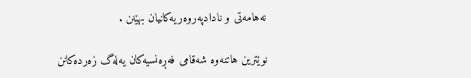نەهامەتی و نادادپەروەریەکانیان بهێنن .

نوێترین هاتنەوە شەقامی فەڕەنسیەکان یەلەگ زەردەکانن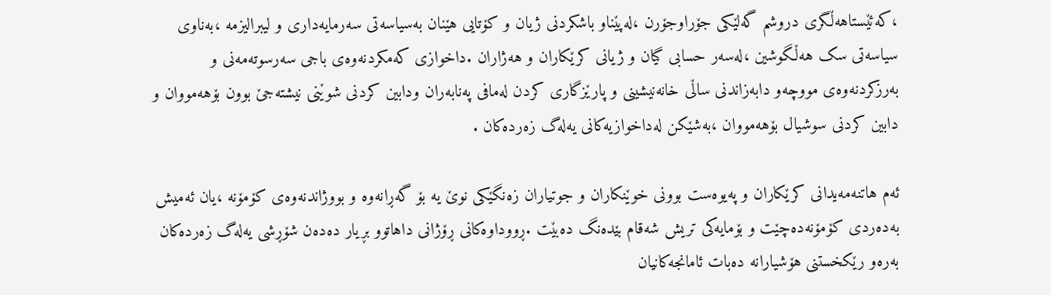،کەئێستاهەڵگری دروشم گەلێکی جۆراوجۆرن ،لەپێناو باشکردنی ژیان و کۆتایی هێنان بەسیاسەتی سەرمایەداری و لیبرالیزمە ،بەناوی سیاسەتی سک هەڵگوشین ،لەسەر حسابی گیان و ژیانی کرێکاران و هەژاران .داخوازی کەمکردنەوەی باجی سەرسوتەمەنی و بەرزکردنەوەی مووچەو دابەزاندنی ساڵی خانەنیشینی و پارێزگاری کردن لەمافی پەنابەران ودابین کردنی شوێنی نیشتەجێ بوون بۆهەمووان و دابین کردنی سوشیال بۆهەمووان ،بەشێکن لەداخوازیەکانی یەلەگ زەردەکان .

ئەم هاتنەمەیدانی کرێکاران و پەیوەست بوونی خوێنکاران و جوتیاران زەنگێکی نوێ یە بۆ گەڕانەوە و بووژاندنەوەی کۆمۆنە ،یان ئەمیش بەدەردی کۆمۆنەدەچێت و بۆمایەکی تریش شەقام بێدەنگ دەبێت .ڕووداوەکانی ڕۆژانی داهاتوو بڕیار دەدەن شۆڕشی یەلەگ زەردەکان بەرەو رێکخستنی هۆشیارانە دەبات ئامانجەکانیان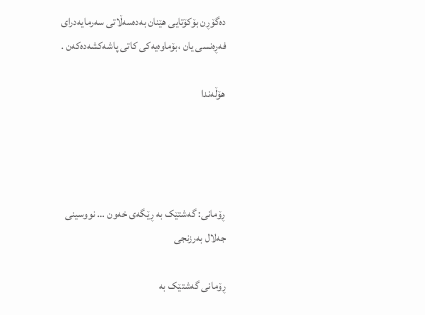دەگۆڕن بۆکۆتایی هێنان بەدەسەڵاتی سەرمایەدرای فەڕەنسی یان ،بۆماوەیەکی کاتی پاشەکشەدەکەن .

هۆڵەندا




ڕۆمانی: گەشتێک بە ڕێگەی خەون … نووسینی جەلال بەرزنجی

ڕۆمانی گەشتێک بە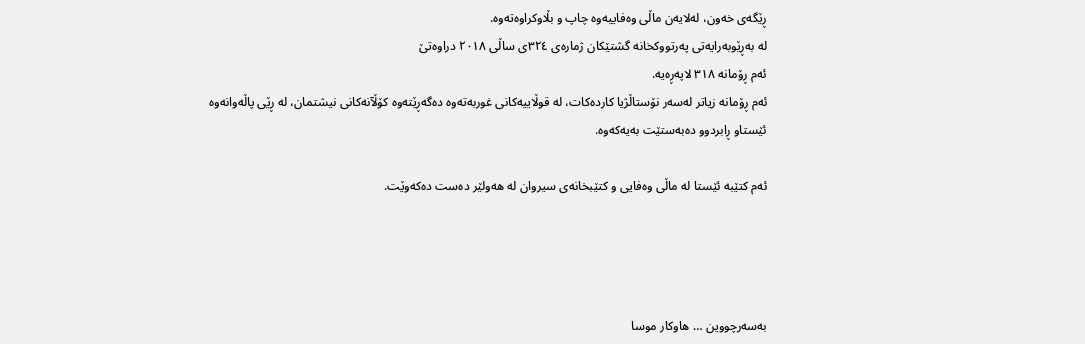ڕێگەی خەون، لەلایەن ماڵی وەفاییەوە چاپ و بڵاوکراوەتەوە.
لە بەڕێوبەرایەتی پەرتووکخانە گشتێکان ژمارەی ٣٢٤ی ساڵی ٢٠١٨ دراوەتێ
ئەم ڕۆمانە ٣١٨ لاپەڕەیە.
ئەم ڕۆمانە زیاتر لەسەر نۆستاڵژیا کاردەکات، لە قوڵاییەکانی غوربەتەوە دەگەڕێتەوە کۆڵآنەکانی نیشتمان، لە ڕێی پاڵەوانەوە ئێستاو ڕابردوو دەبەستێت بەیەکەوە.

ئەم کتێبە ئێستا لە ماڵی وەفایی و کتێبخانەی سیروان لە هەولێر دەست دەکەوێت.




بەسەرچووین … هاوکار موسا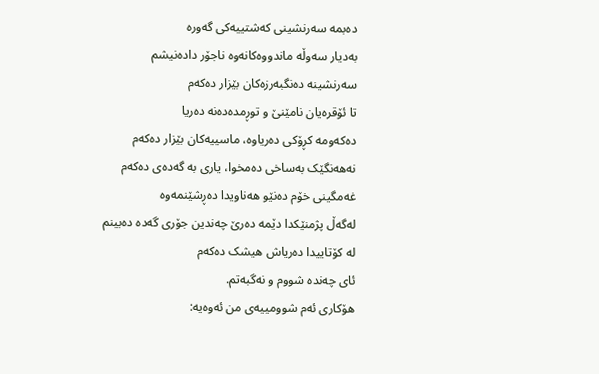دەبمە سەرنشینی کەشتییەکی گەورە
بەدیار سەوڵە ماندووەکانەوە ناجۆر دادەنیشم
سەرنشینە دەنگبەرزەکان بێزار دەکەم
تا ئۆقرەیان نامێنێ و توڕمدەدەنە دەریا
دەکەومە کڕۆکی دەریاوە، ماسییەکان بێزار دەکەم
نەهەنگێک بەساخی دەمخوا، یاری بە گەدەی دەکەم
غەمگینی خۆم دەنێو هەناویدا دەڕشێنمەوە
لەگەڵ پژمنێکدا دێمە دەرێ چەندین جۆری گەدە دەبینم
لە کۆتاییدا دەریاش هیشک دەکەم
ئای چەندە شووم و نەگبەتم.
هۆکاری ئەم شوومییەی من ئەوەیە: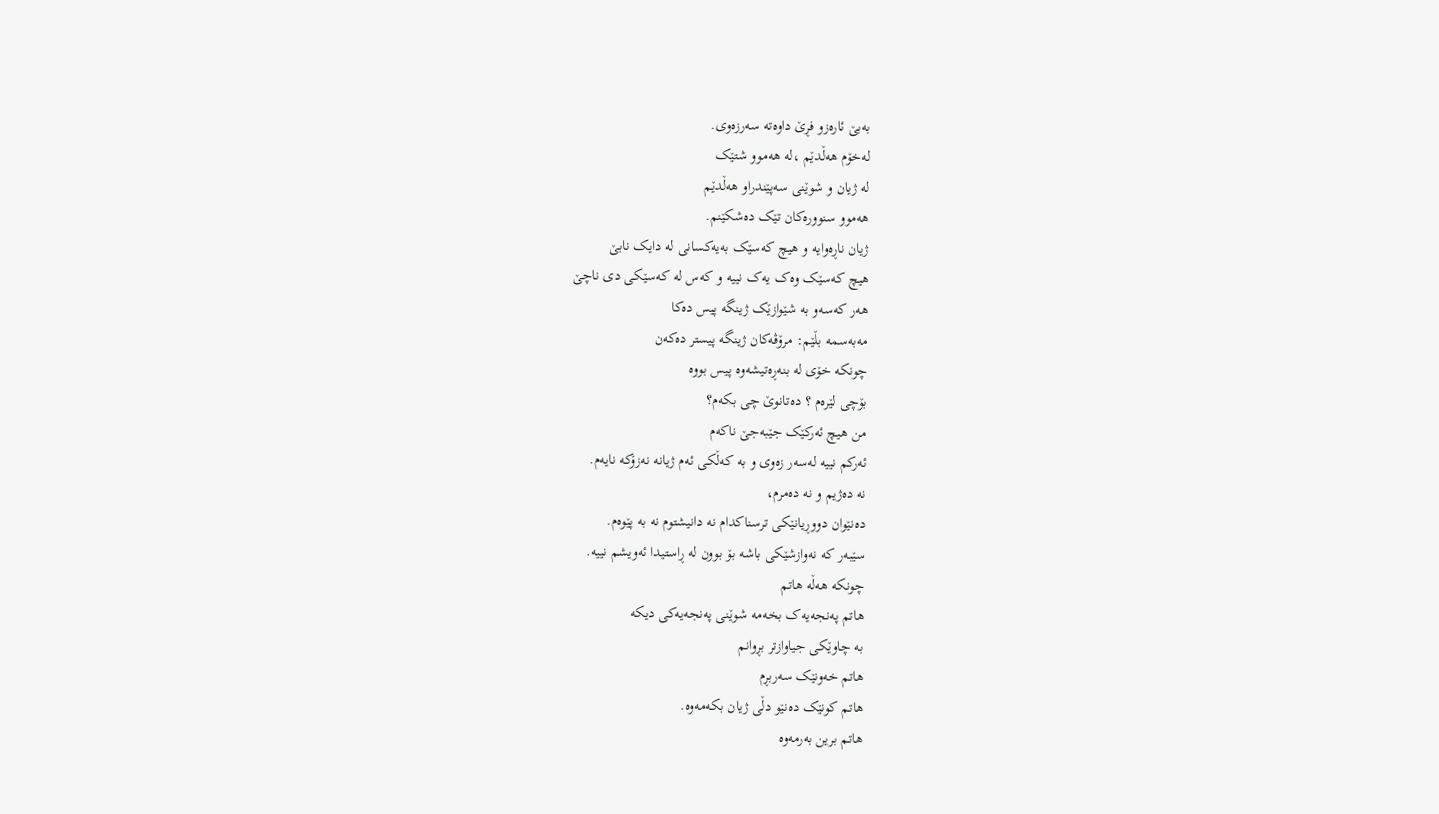بەبێ ئارەزو فڕێ داوەتە سەرزەوی.
لەخۆم هەڵدێم ،لە هەموو شتێک
لە ژیان و شوێنی سەپێندراو هەڵدێم
هەموو سنوورەکان تێک دەشکێنم.
ژیان ناڕەوایە و هیچ کەسێک بەیەکسانی لە دایک نابێ
هیچ کەسێک وەک یەک نییە و کەس لە کەسێکی دی ناچێ
هەر کەسەو بە شێوازێک ژینگە پیس دەکا
مەبەسمە بڵێم: مرۆڤەکان ژینگە پیستر دەکەن
چونکە خۆی لە بنەڕەتیشەوە پیس بووە
بۆچی لێرەم ؟ دەتانوێ چی بکەم؟
من هیچ ئەرکێک جێبەجێ ناکەم
ئەرکم نییە لەسەر زەوی و بە کەڵکی ئەم ژیانە نەزۆکە نایەم.
نە دەژیم و نە دەمرم،
دەنێوان دووڕیانێکی ترسناکدام نە دانیشتوم نە بە پێوەم.
سێبەر کە نەوازشێکی باشە بۆ بوون لە ڕاستیدا ئەویشم نییە.
چونکه هەڵە هاتم
هاتم پەنجەیەک بخەمە شوێنی پەنجەیەکی دیکە
بە چاوێکی جیاوازتر بڕوانم
هاتم خەونێک سەربڕم
هاتم کونێک دەنێو دڵی ژیان بکەمەوە.
هاتم برین بەرمەوە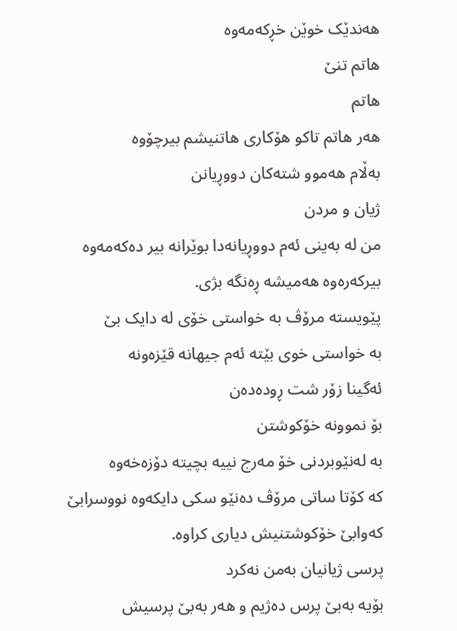هەندێک خوێن خڕکەمەوە
هاتم تنێ
هاتم
هەر هاتم تاکو هۆکاری هاتنیشم بیرچۆوە
بەڵام هەموو شتەکان دووڕیانن
ژیان و مردن
من لە بەینی ئەم دووڕیانەدا بوێرانە بیر دەکەمەوە
بیرکەرەوە هەمیشە ڕەنگە بژی.
پێویستە مرۆڤ بە خواستی خۆی لە دایک بێ
بە خواستی خوی بێتە ئەم جیهانە قێزەونە
ئەگینا زۆر شت ڕودەدەن
بۆ نموونە خۆکوشتن
بە لەنێوبردنی خۆ مەرج نییە بچیتە دۆزەخەوە
کە کۆتا ساتی مرۆڤ دەنێو سکی دایکەوە نووسرابێ
کەوابێ خۆکوشتنیش دیاری کراوە.
پرسی ژیانیان بەمن نەکرد
بۆیە بەبێ پرس دەژیم و هەر بەبێ پرسیش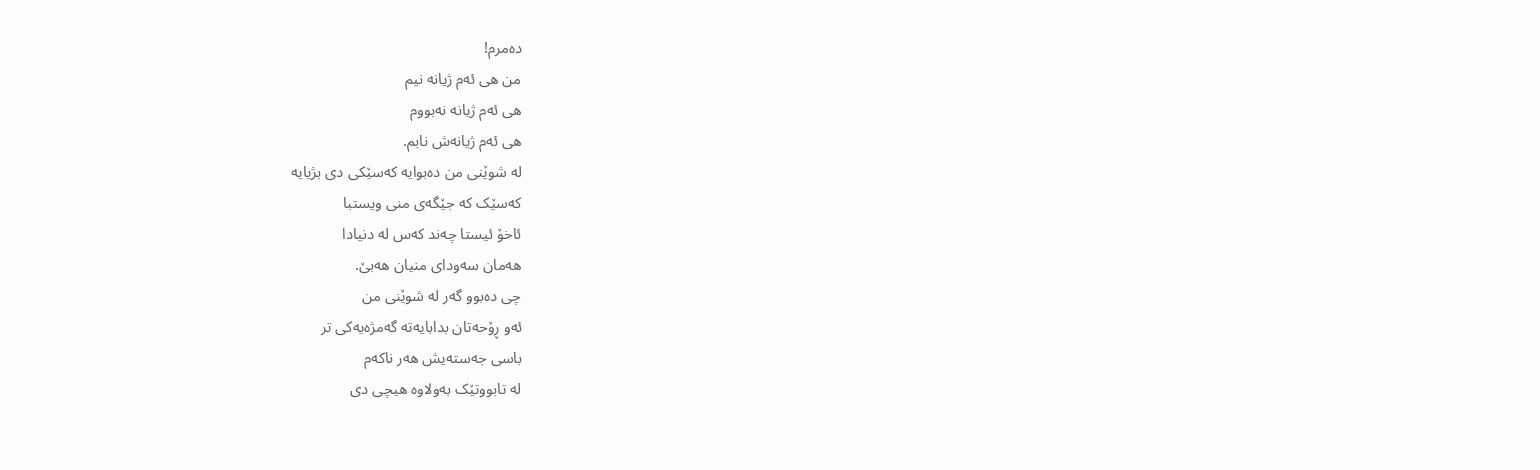دەمرم!
من هی ئەم ژیانە نیم
هی ئەم ژیانە نەبووم
هی ئەم ژیانەش نابم.
لە شوێنی من دەبوایە کەسێکی دی بژیایە
کەسێک کە جێگەی منی ویستبا
ئاخۆ ئیستا چەند کەس لە دنیادا
هەمان سەودای منیان هەبێ.
چی دەبوو گەر لە شوێنی من
ئەو ڕۆحەتان بدابایەتە گەمژەیەکی تر
باسی جەستەیش هەر ناکەم
لە تابووتێک بەولاوە هیچی دی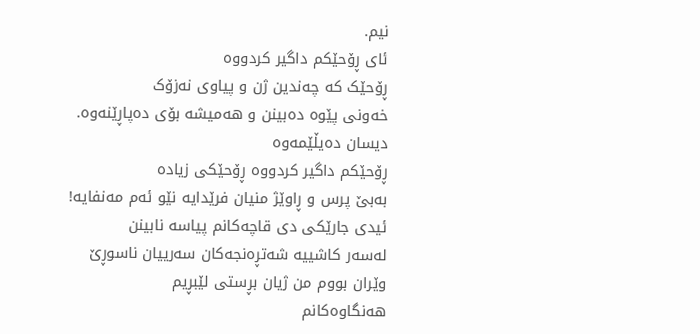نیم.
ئای ڕۆحێکم داگیر کردووە
ڕۆحێک کە چەندین ژن و پیاوی نەزۆک
خەونی پێوە دەبینن و هەمیشە بۆی دەپاڕێنەوە.
دیسان دەیڵێمەوە
ڕۆحێکم داگیر کردووە ڕۆحێکی زیادە
بەبێ پرس و ڕاوێژ منیان فرێدایە نێو ئەم مەنفایە!
ئیدی جارێکی دی قاچەکانم پیاسە نابینن
لەسەر کاشییە شەتڕەنجەکان سەرییان ناسوڕێ
وێران بووم من ژیان بڕستی لێبڕیم
هەنگاوەکانم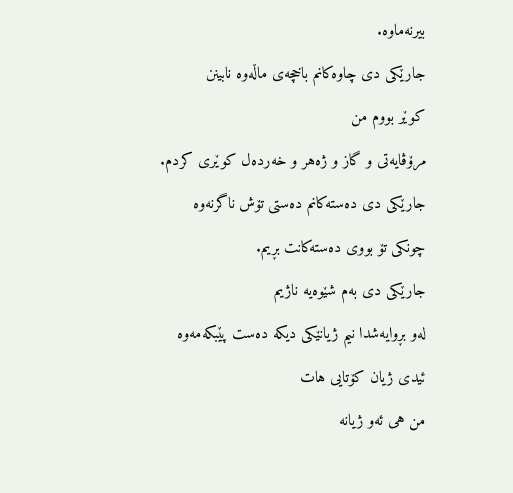بیرنەماوە.
جارێکی دی چاوەکانم باخچەی ماڵەوە نابینن
کوێر بووم من
مرۆڤایەتی و گاز و ژەهر و خەردەل کوێری کردم.
جارێکی دی دەستەکانم دەستی تۆش ناگرنەوە
چونکی تۆ بووی دەستەکانت بڕیم.
جارێکی دی بەم شێوەیە ناژیم
لەو بڕوایەشدا نیم ژیانێکی دیکە دەست پێبکەمەوە
ئیدی ژیان کۆتایی هات
من هی ئەو ژیانە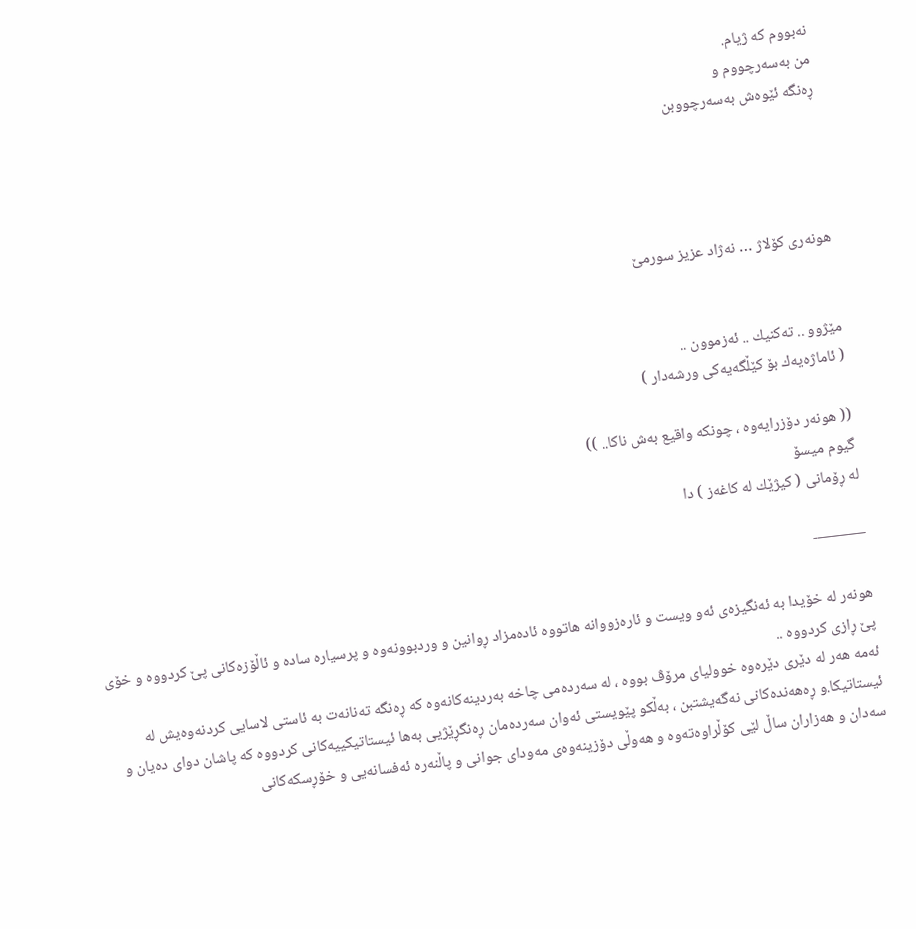نەبووم کە ژیام.
من بەسەرچووم و
ڕەنگە ئێوەش بەسەرچووبن




هونەری كۆلاژ … نەژاد عزیز سورمێ‌


مێژوو .. تەكنیك .. ئەزموون ..
( ئاماژەیەك بۆ كێڵگەیەكی ورشەدار )

(( هونەر دۆزرایەوە ، چونكە واقیع بەش ناكا.. ))
گیوم میسۆ
لە ڕۆمانی ( كیژێك لە كاغەز ) دا

———-

هونەر لە خۆیدا بە ئەنگیزەی ئەو ویست و ئارەزووانە هاتووە ئادەمزاد ڕوانین و وردبوونەوە و پرسیارە سادە و ئاڵۆزەكانی پێ كردووە و خۆی پێ‌ ڕازی كردووە ..
ئەمە هەر لە دێری دێرەوە خوولیای مرۆڤ بووە ، لە سەردەمی چاخە بەردینەكانەوە كە ڕەنگە تەنانەت بە ئاستی لاسایی كردنەوەیش لە ئیستاتیكا.و ڕەهەندەكانی نەگەیشتبن ، بەڵكو پێویستی ئەوان سەردەمان ڕەنگڕێژیی بەها ئیستاتیكییەكانی كردووە كە پاشان دوای دەیان و سەدان و هەزاران ساڵ لێی كۆڵراوەتەوە و هەوڵی دۆزینەوەی مەودای جوانی و پاڵنەرە ئەفسانەیی و خۆڕسكەكانی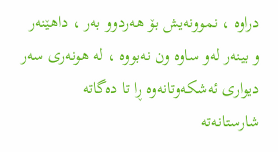دراوە ، نموونەیش بۆ هەردوو بەر ، داهێنەر و بینەر لەو ساوە ون نەبووە ، لە هونەری سەر دیواری ئەشكەوتانەوە ڕا تا دەگاتە شارستانەتە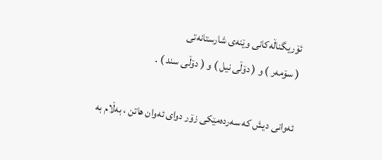ئۆریگناڵەكانی وێنەی شارستانەتی
( سۆمەر ) و ( دۆڵی نیل ) و ( دۆڵی سند ) .

ئەوانی دیش كە سەردەمێكی زۆر دوای ئەوان هاتن ، بەڵام بە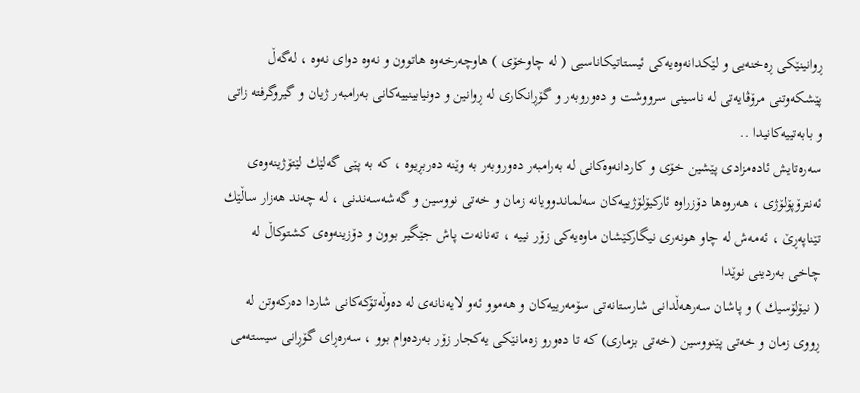ڕوانینێكی ڕەخنەیی و لێكدانەوەیەكی ئیستاتیكاناسیی ( لە چاوخۆی ) هاوچەرخەوە هاتوون و نەوە دوای نەوە ، لەگەڵ پێشكەوتنی مرۆڤایەتی لە ناسینی سرووشت و دەوروبەر و گۆڕانكاری لە ڕوانین و دونیابینییەكانی بەرامبەر ژیان و گیروگرفتە زاتی و بابەتییەكانیدا ..
سەرەتایش ئادەمزادی پێشین خۆی و كاردانەوەكانی لە بەرامبەر دەوروبەر بە وێنە دەربڕیوە ، كە بە پێی گەلێك لێتۆژینەوەی ئەنترۆپۆلۆژی ، هەروەها دۆزراوە ئاركیۆلۆژییەكان سەلماندوویانە زمان و خەتی نووسین و گەشەسەندنی ، لە چەند هەزار ساڵێك تێناپەڕێ‌ ، ئەمەش لە چاو هونەری نیگاركێشان ماوەیەكی زۆر نییە ، تەنانەت پاش جێگیر بوون و دۆزینەوەی كشتوكاڵ لە چاخی بەردینی نوێدا
( نیۆلۆسیك ) و پاشان سەرهەڵدانی شارستانەتی سۆمەرییەكان و هەموو ئەو لایەنانەی لە دەوڵەتۆكەكانی شاردا دەركەوتن لە ڕووی زمان و خەتی پێنووسین (خەتی بزماری) كە تا دەورو زەمانێكی یەكجار زۆر بەردەوام بوو ، سەرەڕای گۆڕانی سیستەمی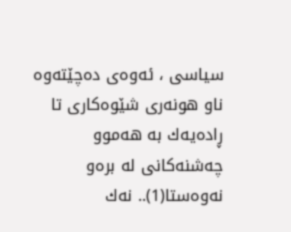سیاسی ، ئەوەی دەچێتەوە ناو هونەری شێوەكاری تا ڕادەیەك بە هەموو چەشنەكانی لە برەو نەوەستا(1).. نەك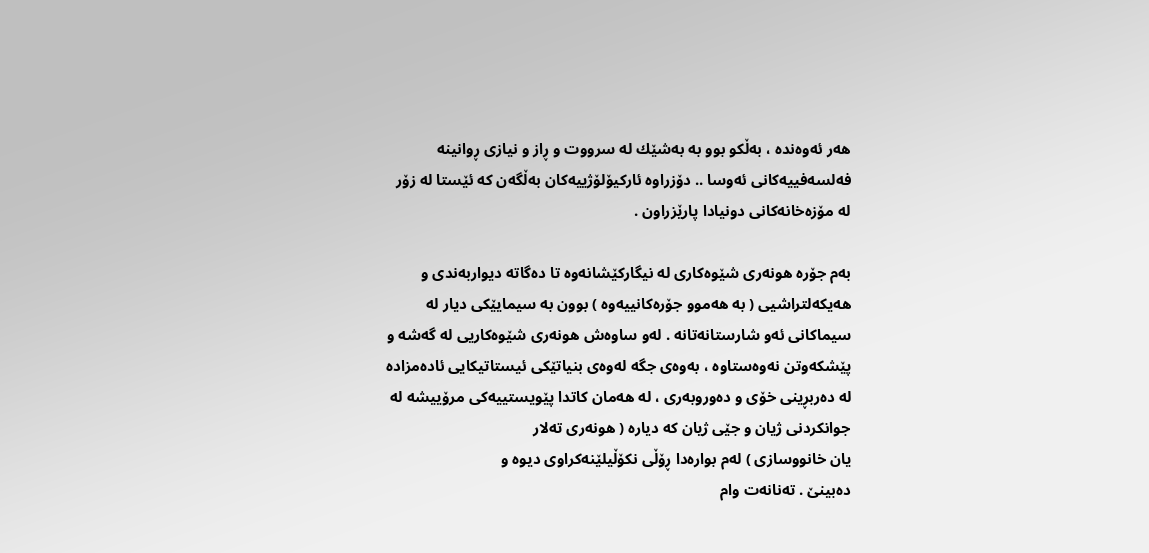هەر ئەوەندە ، بەڵكو بوو بە بەشێك لە سرووت و ڕاز و نیازی ڕوانینە فەلسەفییەكانی ئەوسا .. دۆزراوە ئاركیۆلۆژییەكان بەڵگەن كە ئێستا لە زۆر لە مۆزەخانەكانی دونیادا پارێزراون .

بەم جۆرە هونەری شێوەكاری لە نیگاركێشانەوە تا دەگاتە دیواربەندی و هەیكەلتراشیی ( بە هەموو جۆرەكانییەوە ) بوون بە سیمایێكی دیار لە سیماكانی ئەو شارستانەتانە . لەو ساوەش هونەری شێوەكاریی لە گەشە و پێشكەوتن نەوەستاوە ، به‌وه‌ی جگە لەوەی بنیاتێكی ئیستاتیكایی ئادەمزادە لە دەربڕینی خۆی و دەوروبەری ، لە هەمان كاتدا پێویستییەكی مرۆییشە لە جوانكردنی ژیان و جێی ژیان كە دیارە ( هونەری تەلار
یان خانووسازی ) لەم بوارەدا ڕۆڵی نكۆڵیلێنەكراوی دیوە و
دەبینێ‌ . تەنانەت وام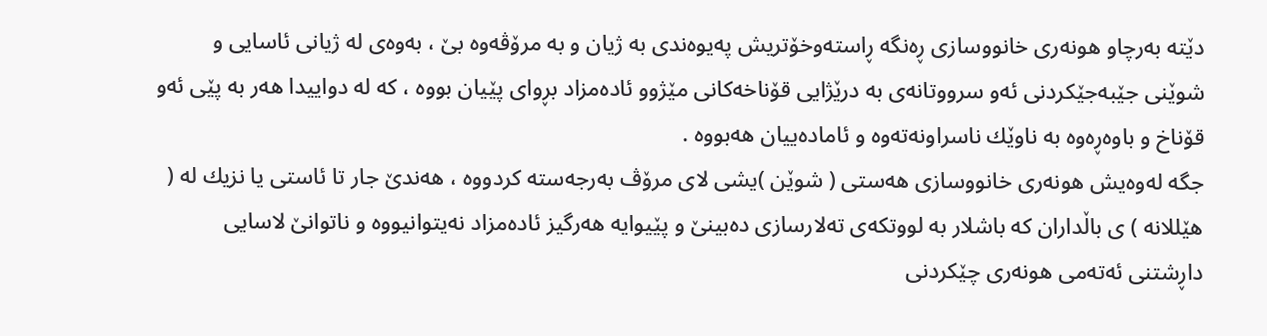دێتە بەرچاو هونەری خانووسازی ڕەنگە ڕاستەوخۆتریش پەیوەندی بە ژیان و بە مرۆڤەوە بێ‌ ، بەوەی لە ژیانی ئاسایی و شوێنی جێبەجێكردنی ئەو سرووتانەی بە درێژایی قۆناخەكانی مێژوو ئادەمزاد بڕوای پێیان بووە ، كە لە دواییدا هەر بە پێی ئەو قۆناخ و باوەڕەوە بە ناوێك ناسراونەتەوە و ئامادەییان هەبووە .
جگە لەوەیش هونەری خانووسازی هەستی ( شوێن )یشی لای مرۆڤ بەرجەستە كردووە ، هەندێ‌ جار تا ئاستی یا نزیك لە ( هێللانە ) ی باڵداران كە باشلار بە لووتكەی تەلارسازی دەبینێ‌ و پێیوایە هەرگیز ئادەمزاد نەیتوانیووە و ناتوانێ‌ لاسایی داڕشتنی ئەتەمی هونەری چێكردنی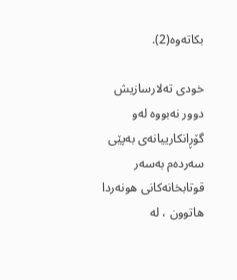بكاتەوە(2).

خودی تەلارسازیش دوور نەبووە لەو گۆڕانكارییانەی بەپێی سەردەم بەسەر قوتابخانەكانی هونەردا هاتوون ، لە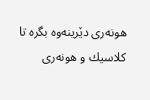هونەری دێرینەوە بگرە تا كلاسیك و هونەری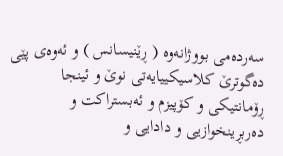سەردەمی بووژانەوە ( ڕێنیسانس ) و ئەوەی پێی دەگوترێ‌ كلاسیكییایەتی نوێ‌ و ئینجا ڕۆمانتیكی و كۆپیزم و ئەبستراكت و دەربڕینخوازیی و دادایی و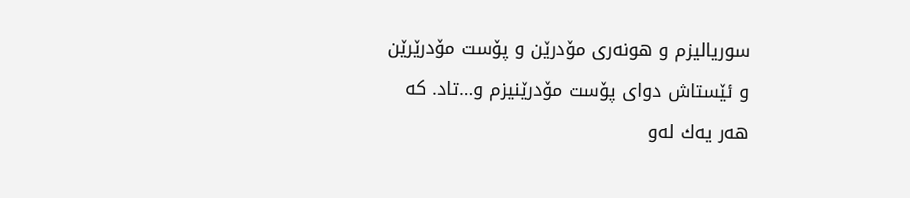سوریالیزم و هونەری مۆدرێن و پۆست مۆدرێرێن و ئێستاش دوای پۆست مۆدرێنیزم و…تاد. كە هەر یەك لەو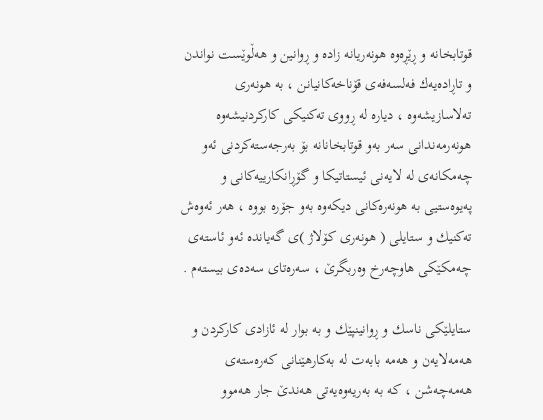قوتابخانە و ڕێڕەوە هونەریانە زادە و ڕوانین و هەڵوێست نواندن و تاڕادەیەك فەلسەفەی قۆناخەكانیانن ، بە هونەری تەلاسازیشەوە ، دیارە لە ڕووی تەكنیكی كاركردنیشەوە هونەرمەندانی سەر بەو قوتابخانانە بۆ بەرجەستەكردنی ئەو چەمكانەی لە لایەنی ئیستاتیكا و گۆڕانكارییەكانی و پەیوەستیی بە هونەرەكانی دیكەوە بەو جۆرە بووە ، هەر ئەوەش تەكنیك و ستایلی ( هونەری كۆلاژ )ی گەیاندە ئەو ئاستەی چەمكێكی هاوچەرخ وەربگرێ‌ ، سەرەتای سەدەی بیستەم .

ستایلێكی ناسك و ڕوانینپێك و بە بوار لە ئازادی كاركردن و هەمەلایەن و هەمە بابەت لە بەكارهێنانی كەرەستەی هەمەچەشن ، كە بە بەریەوەیەتی هەندێ‌ جار هەموو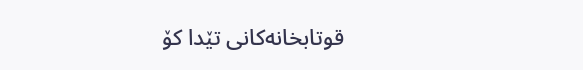قوتابخانەكانی تێدا كۆ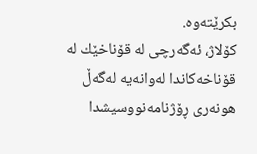بكرێتەوە.
كۆلاژ، ئەگەرچی لە قۆناخێك لە قۆناخەكاندا لەوانەیە لەگەڵ هونەری ڕۆژنامەنووسیشدا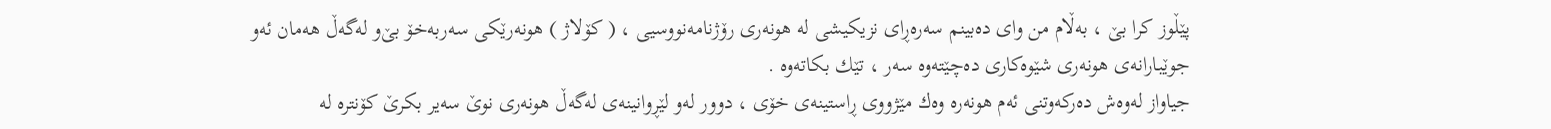پێڵوز كرا بێ ‌، بەڵام من وای دەبینم سەرەڕای نزیكیشی لە هونەری رۆژنامەنووسیی ، ( كۆلاژ ) هونەرێكی سەربەخۆ بێ‌و لەگەڵ هەمان ئەو جوێبارانەی هونەری شێوەكاری دەچێتەوە سەر ، تێك بكاتەوە .
جیاواز لەوەش دەركەوتنی ئەم هونەرە وەك مێژووی ڕاستینەی خۆی ، دوور لەو لێڕوانینەی لەگەڵ هونەری نوێ‌ سەیر بكرێ‌ كۆنترە لە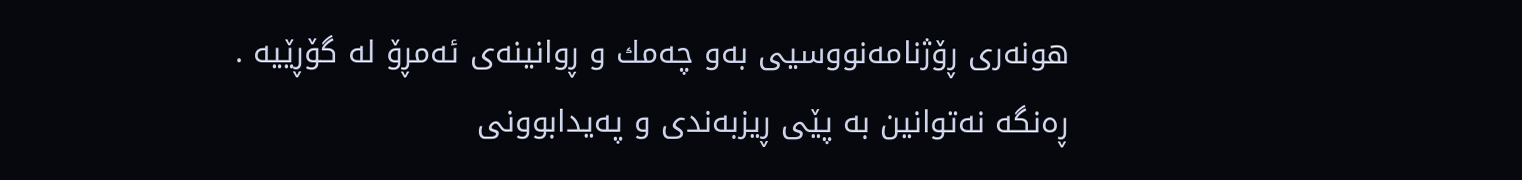هونەری ڕۆژنامەنووسیی بەو چەمك و ڕوانینەی ئەمڕۆ لە گۆڕێیە .
ڕەنگە نەتوانین بە پێی ڕیزبەندی و پەیدابوونی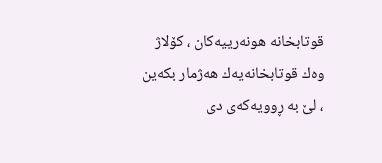قوتابخانە هونەرییەكان ، كۆلاژ وەك قوتابخانەیەك هەژمار بكەین ، لێ بە ڕوویەكەی دی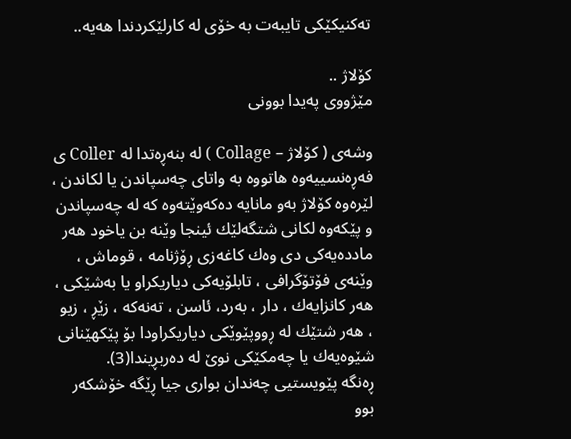تەكنیكێكی تایبەت بە خۆی لە كارلێكردندا هەیە..

كۆلاژ ..
مێژووی پەیدا بوونی

وشەی ( كۆلاژ – Collage ) لە بنەڕەتدا لە Coller ی فەڕەنسییەوە هاتووە بە واتای چەسپاندن یا لكاندن ، لێرەوە كۆلاژ بەو مانایە دەكەوێتەوە كە لە چەسپاندن و پێكەوە لكانی شتگەلێك ئینجا وێنە بن یاخود هەر ماددەیەكی دی وەك كاغەزی ڕۆژنامە ، قوماش ، وێنەی فۆتۆگرافی ، تابلۆیەكی دیاریكراو یا بەشێكی ، هەر كانزایەك ، دار ، بەرد، ئاسن ، تەنەكە ، زێڕ ، زیو ، هەر شتێك لە ڕووپێوێكی دیاریكراودا بۆ پێكهێنانی شێوەیەك یا چەمكێكی نوێ‌ لە دەربڕیندا(3).
ڕەنگە پێویستیی چەندان بواری جیا ڕێگە خۆشكەر بوو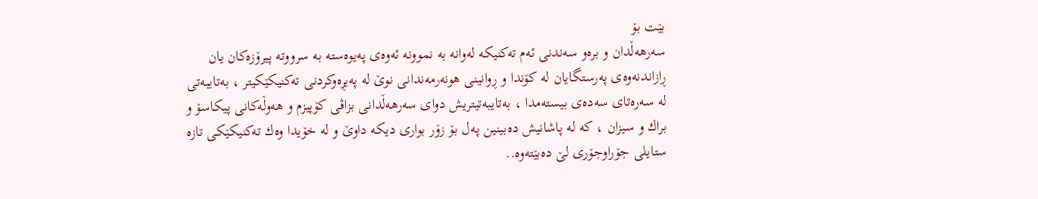بێت بۆ
سەرهەڵدان و برەو سەندنی ئەم تەكنیكە لەوانە بە نموونە ئەوەی پەیوەستە بە سرووتە پیرۆزەكان یان ڕازاندنەوەی پەرستگایان لە كۆندا و ڕوانینی هونەرمەندانی نوێ‌ لە پەیڕەوكردنی تەكنیكێكیتر ، بەتایبەتی لە سەرەتای سەدەی بیستەمدا ، بەتایبەتیتریش دوای سەرهەڵدانی بزاڤی كۆپیزم و هەوڵەكانی پیكاسۆ و براك و سیزان ، كە لە پاشانیش دەبینین پەل بۆ زۆر بواری دیكە داوێ‌ و لە خۆیدا وەك تەكنیكێكی تازە ستایلی جۆراوجۆری لێ دەبێتەوە..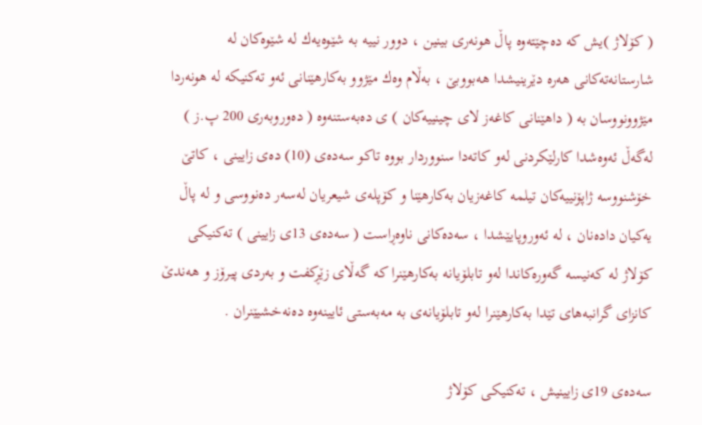( كۆلاژ )یش كە دەچێتەوە پاڵ هونەری بینین ، دوور نییە بە شێوەیەك لە شێوەكان لە شارستانەتەكانی هەرە دێرینیشدا هەبووبێ‌ ، بەڵام وەك مێژوو بەكارهێنانی ئەو تەكنیكە لە هونەردا مێژوونووسان بە ( داهێنانی كاغەز لای چینییەكان ) ی دەبەستنەوە ( دەوروبەری 200 پ.ز ) لەگەڵ ئەوەشدا كارلێكردنی لەو كاتەدا سنووردار بووە تاكو سەدەی (10) دەی زایینی ، كاتێ‌ خۆشنووسە ژاپۆنییەكان تیلمە كاغەزیان بەكارهێنا و كۆپلەی شیعریان لەسەر ده‌نووسی و لە پاڵ یەكیان دادەنان ، لە ئەوروپایێشدا ، سەدەكانی ناوەڕاست ( سەدەی 13ی زایینی ) تەكنیكی كۆلاژ لە كەنیسە گەورەكاندا لەو تابلۆیانە بەكارهێنرا كە گەڵای زێڕكفت و بەردی پیرۆز و هەندێ‌ كانزای گرانبەهای تێدا بەكارهێنرا لەو تابلۆیانەی بە مەبەستی ئایینەوە دەنەخشیێنران .

سەدەی 19ی زایینیش ، تەكنیكی كۆلاژ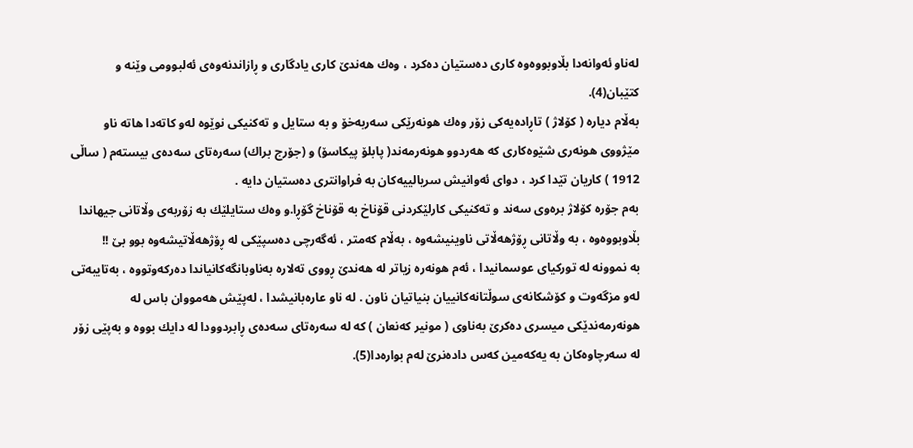لەناو ئەوانەدا بڵاوبووەوە كاری دەستیان دەكرد ، وەك هەندێ‌ كاری یادگاری و ڕازاندنەوەی ئەلبوومی وێنە و كتێبان(4).
بەڵام دیارە ( كۆلاژ ) تاڕادەیەكی زۆر وەك هونەرێكی سەربەخۆ و بە ستایل و تەكنیكی نوێوە لەو كاتەدا هاتە ناو مێژووی هونەری شێوەكاری كە هەردوو هونەرمەند( پابلۆ پیكاسۆ) و (جۆرج براك) سەرەتای سەدەی بیستەم ( ساڵی 1912 ) كاریان تێدا كرد ، دوای ئەوانیش سریالییەكان بە فراوانتری دەستیان دایە .
بەم جۆرە كۆلاژ برەوی سەند و تەكنیكی كارلێكردنی قۆناخ بە قۆناخ گۆڕا.و وەك ستایلێك بە زۆربەی وڵاتانی جیهاندا بڵاوبووەوە ، بە وڵاتانی ڕۆژهەڵاتی ناوینیشەوە ، بەڵام كەمتر ، ئەگەرچی دەسپێكی لە ڕۆژهەڵاتیشەوە بوو بێ‌ !!
بە نموونە لە توركیای عوسمانیدا ، ئەم هونەرە زیاتر لە هەندێ‌ ڕووی تەلارە بەناوبانگەكانیاندا دەركەوتووە ، بەتایبەتی لەو مزگەوت و كۆشكانەی سوڵتانەكانییان بنیاتیان ناون . لە ناو عارەبانیشدا ، لەپێش هەمووان باس لە هونەرمەندێكی میسری دەكرێ‌ بەناوی ( مونیر كەنعان ) كە لە سەرەتای سەدەی ڕابردوودا لە دایك بووە و بەپێی زۆر لە سەرچاوەكان بە یەكەمین كەس دادەنرێ‌ لەم بوارەدا(5).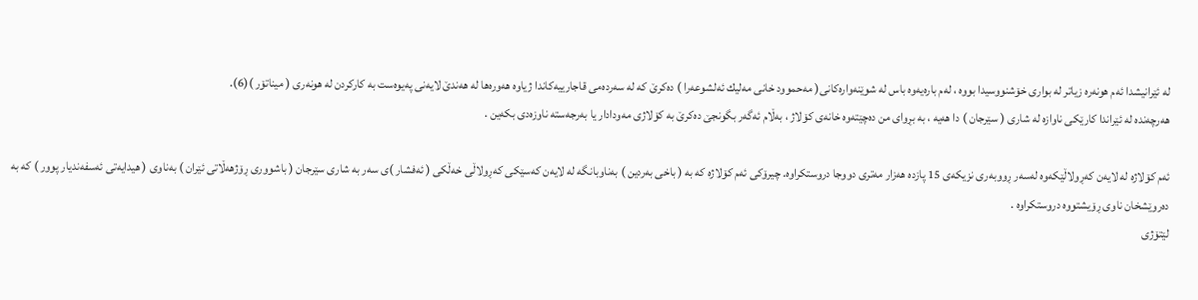لە ئێرانیشدا ئەم هونەرە زیاتر لە بواری خۆشنووسیدا بووە ، لەم بارەیەوە باس لە شوێنەوارەكانی( مەحموود خانی مەلیك ئەلشوعەرا ) دەكرێ‌ كە لە سەردەمی قاجارییەكاندا ژیاوە هەورەها لە هەندێ‌ لایەنی پەیوەست بە كاركردن لە هونەری ( میناتۆر )(6).
هەرچەندە لە ئێراندا كارێكی ناوازە لە شاری ( سێرجان ) دا هەیە ، بە بڕوای من دەچێتەوە خانەی كۆلاژ ، بەڵام ئەگەر بگونجێ‌ دەكرێ‌ بە كۆلاژی مەودادار یا بەرجەستە ناوزەدی بكەین .

ئەم كۆلاژە لە لایەن كەڕولاڵێكەوە لەسەر ڕووبەری نزیكەی 15 پازدە هەزار مەتری دووجا دروستكراوە. چیرۆكی ئەم كۆلاژە كە بە ( باخی بەردین ) بەناوبانگە لە لایەن كەسێكی كەڕولاڵی خەڵكی ( ئەفشار )ی سەر بە شاری سێرجان ( باشووری ڕۆژهەڵاتی ئێران ) بەناوی ( هیدایەتی ئەسفەندیار پوور ) كە بە دەروێشخان ناوی ڕۆیشتووە دروستكراوە .
لێتۆژی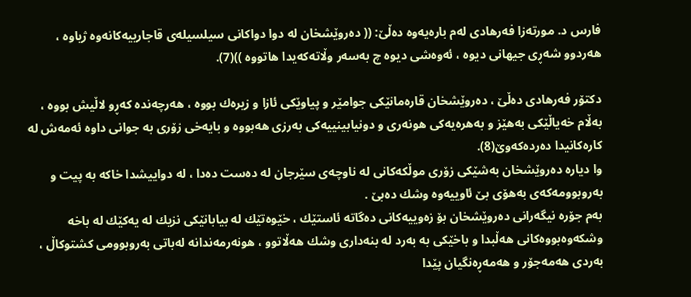فارس د. مورتەزا فەرهادی لەم بارەیەوە دەڵێ‌: (( دەروێشخان لە دوا دواكانی سیلسیلەی قاجارییەكانەوە ژیاوە ، هەردوو شەڕی جیهانی دیوە ، ئەوەشی دیوە چ بەسەر وڵاتەكەیدا هاتووە ))(7).

دكتۆر فەرهادی دەڵێ‌ ، دەروێشخان قارەمانێكی جوامێر و پیاوێكی ئازا و زیرەك بووە ، هەرچەندە كەڕو لاڵیش بووە ، بەڵام خەیاڵێكی بەهێز و بەهرەیەكی هونەری و دونیابینییەكی بەرزی هەبووە و بایەخی زۆری بە جوانی داوە ئەمەش لە كارەكانیدا دەردەكەوێ‌(8).
وا دیارە دەروێشخان بەشێكی زۆری موڵكەكانی لە ناوچەی سێرجان لە دەست دەدا ، لە دواییشدا خاكە بە پیت و بەروبوومەكەی بەهۆی بێ‌ ئاوییه‌وه‌ وشك دەبێ‌ .
بەم جۆرە نیگەرانی دەروێشخان بۆ زەوییەكانی دەگاتە ئاستێك ، خێوەتێك لە بیابانێكی نزیك لە یەكێك لە باخە وشكەوەبووەكانی هەڵبدا و باخێكی بە بەرد لە بنەداری وشك هەڵاتوو ، هونەرمەندانە لەباتی بەروبوومی كشتوكاڵ ، بەردی هەمەجۆر و هەمەڕەنگیان پێدا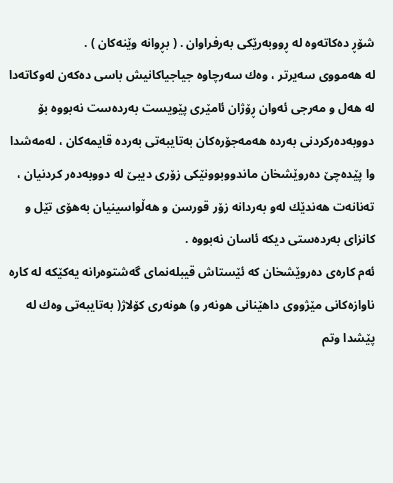شۆڕ دەكاتەوە لە ڕووبەرێكی بەرفراوان . ( بڕوانە وێنەكان ) .
لە هەمووی سەیرتر ، وەك سەرچاوە جیاجیاكانیش باسی دەكەن لەوكاتەدا لە هەل و مەرجی ئەوان ڕۆژان ئامێری پێویست بەردەست نەبووە بۆ دووبەدەركردنی بەردە هەمەجۆرەكان بەتایبەتی بەردە قایمەكان ، لەمەشدا وا پێدەچێ‌ دەروێشخان ماندووبوونێكی زۆری دیبێ‌ لە دووبەدەر كردنیان ، تەنانەت هەندێك لەو بەردانە زۆر قورسن و هەڵواسینیان بەهۆی تێل و كانزای بەردەستی دیكە ئاسان نەبووە .
ئەم كارەی دەروێشخان كە ئێستاش قیبلەنمای گەشتوەرانە یەكێكە لە كارە ناوازەكانی مێژووی داهێنانی هونەر و) هونەری كۆلاژ( بەتایبەتی وەك لە پێشدا وتم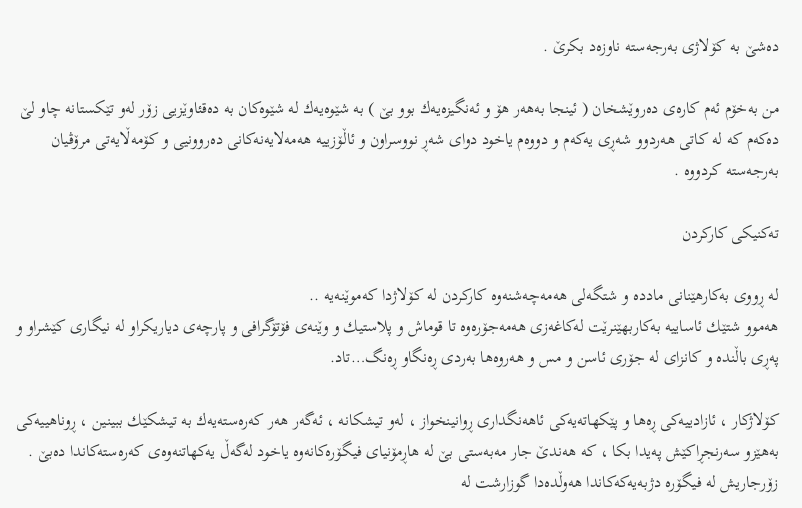دەشێ‌ بە كۆلاژی بەرجەستە ناوزەد بكرێ‌ .

من بەخۆم ئەم كارەی دەروێشخان ( ئینجا بەهەر هۆ و ئەنگیزەیەك بوو بێ‌ ) بە شێوەیەك لە شێوەكان بە دەقئاوێزیی زۆر لەو تێكستانە چاو لێ‌ دەكەم كە لە كاتی هەردوو شەڕی یەكەم و دووەم یاخود دوای شەڕ نووسراون و ئاڵۆزییە هەمەلایەنەكانی دەروونیی و كۆمەڵایەتی مرۆڤیان بەرجەستە كردووە .

تەكنیكی كاركردن

لە ڕووی بەكارهێنانی ماددە و شتگەلی هەمەچەشنەوە كاركردن لە كۆلاژدا كەموێنەیە ..
هەموو شتێك ئاساییە بەكاربهێنرێت لەكاغەزی هەمەجۆرەوە تا قوماش و پلاستیك و وێنەی فۆتۆگرافی و پارچەی دیاریكراو لە نیگاری كێشراو و پەڕی باڵندە و كانزای لە جۆری ئاسن و مس و هەروەها بەردی ڕەنگاو ڕەنگ…تاد.

كۆلاژكار ، ئازادییەكی ڕەها و پێكهاتەیەكی ئاهەنگداری ڕوانینخواز ، لەو تیشكانە ، ئەگەر هەر كەرەستەیەك بە تیشكێك ببینین ، ڕوناهییەكی بەهێزو سەرنجڕاكێش پەیدا بكا ، كە هەندێ جار مەبەستی بێ‌ لە هاڕمۆنیای فیگۆرەكانەوە یاخود لەگەڵ یەكهاتنەوەی كەرەستەكاندا دەبێ‌ .
زۆرجاریش لە فیگۆرە دژبەیەكەكاندا هەوڵدەدا گوزارشت لە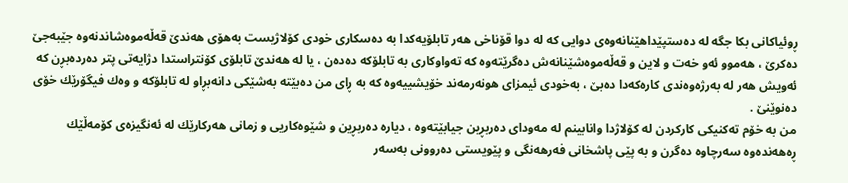ڕوئیاكانی بكا جگە لە دەستپێداهێنانەوەی دوایی كە لە دوا قۆناخی هەر تابلۆیەكدا بە دەسكاری خودی كۆلاژیست بەهۆی هەندێ‌ قەڵەموەشاندنەوە جێبەجێ دەكرێ‌ ، هەموو ئەو خەت و لاین و قەڵەموەشێنانەش دەگرێتەوە كه‌ تەواوكاری بە تابلۆكە دەده‌ن ، یا لە هەندێ‌ تابلۆی كۆنتراستدا دژایەتی پتر دەردەبڕن كە ئەویش هەر لە بەرژەوەندی كارەكەدا دەبێ‌ ، بەخودی ئیمزای هونەرمەند خۆیشییەوە كە بە ڕای من دەبێتە بەشێكی دانەبڕاو لە تابلۆكە و وەك فیگۆرێك خۆی دەنوێنێ‌ .
من بە خۆم تەكنیكی كاركردن لە كۆلاژدا وانابینم لە مەودای دەربڕین جیابێتەوە ، دیارە دەربڕین و شێوەكاریی و زمانی هەركارێك لە ئەنگیزەی كۆمەڵێك ڕەهەندەوە سەرچاوە دەگرن و بە پێی پاشخانی فەرهەنگی و پێویستی دەروونی بەسەر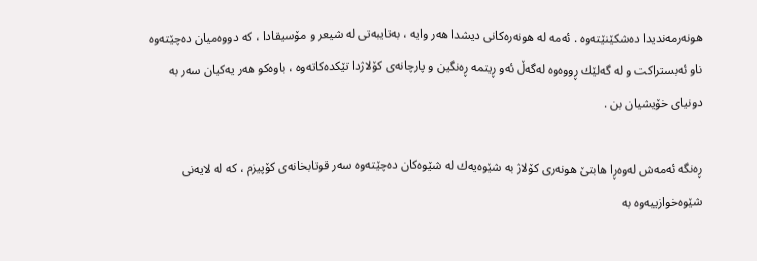هونەرمەندیدا دەشكێنێتەوە . ئەمە لە هونەرەكانی دیشدا هەر وایە ، بەتایبەتی لە شیعر و مۆسیقادا ، كە دووەمیان دەچێتەوە ناو ئەبستراكت و لە گەلێك ڕووەوە لەگەڵ ئەو ڕیتمە ڕەنگین و پارچانەی كۆلاژدا تێكدەكاتەوە ، باوەكو هەر یەكیان سەر بە دونیای خۆیشیان بن .

ڕەنگە ئەمەش لەوەڕا هابتێ‌ هونەری كۆلاژ بە شێوەیەك لە شێوەكان دەچێتەوە سەر قوتابخانەی كۆپیزم ، كە لە لایەنی شێوەخوازییەوە بە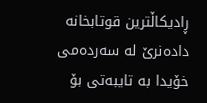ڕادیكاڵترین قوتابخانە دادەنرێ‌ لە سەردەمی خۆیدا بە تایبەتی بۆ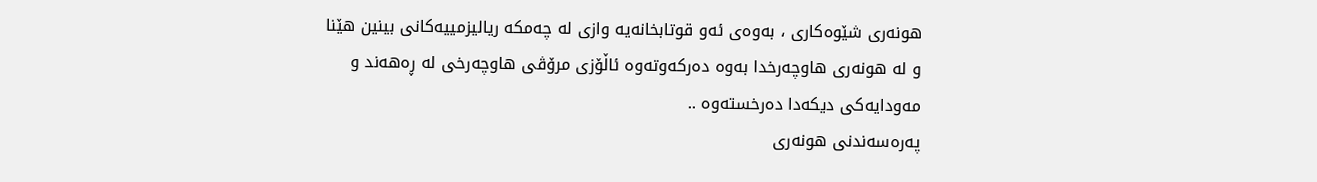هونەری شێوەكاری ، بەوەی ئەو قوتابخانەیە وازی لە چەمكە ریالیزمییەكانی بینین هێنا و لە هونەری هاوچەرخدا بەوە دەركەوتەوە ئاڵۆزی مرۆڤی هاوچەرخی لە ڕەهەند و مەودایەكی دیكەدا دەرخستەوە ..
پەرەسەندنی هونەری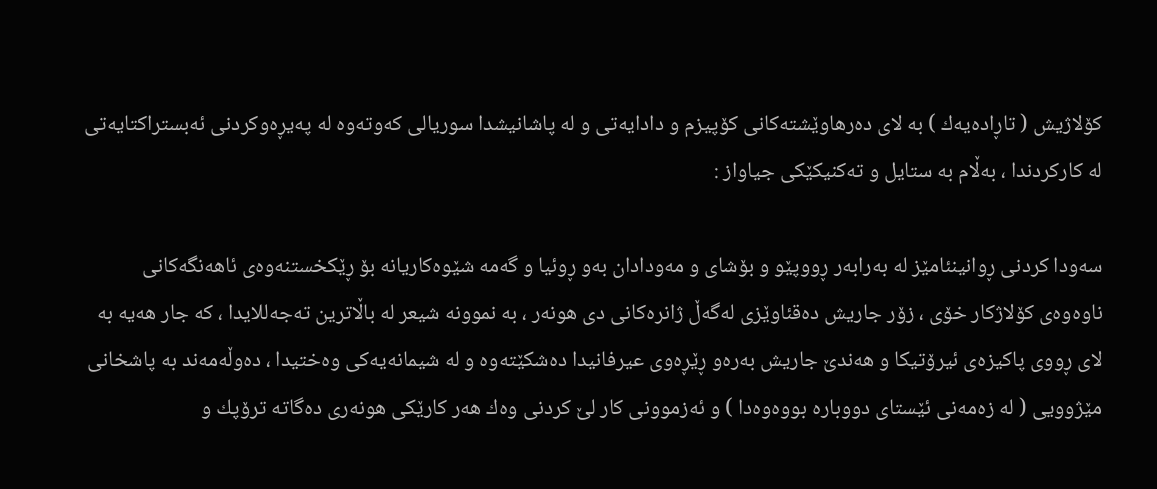كۆلاژیش ( تاڕادەیەك ) بە لای دەرهاوێشتەكانی كۆپیزم و دادایەتی و لە پاشانیشدا سوریالی كەوتەوە لە پەیڕەوكردنی ئەبستراكتایەتی لە كاركردندا ، بەڵام بە ستایل و تەكنیكێكی جیاواز :

سەودا كردنی ڕوانینئامێز لە بەرابەر ڕووپێو و بۆشای و مەودادان بەو ڕوئیا و گەمە شێوەكاریانە بۆ ڕێكخستنەوەی ئاهەنگەكانی ناوەوەی كۆلاژكار خۆی ، زۆر جاریش دەقئاوێزی لەگەڵ ژانرەكانی دی هونەر ، بە نموونە شیعر لە باڵاترین تەجەللایدا ، كە جار هەیە بە لای ڕووی پاكیزەی ئیرۆتیكا و هەندێ‌ جاریش بەرەو ڕێڕەوی عیرفانیدا دەشكێتەوە و لە شیمانەیەكی وەختیدا ، دەوڵەمەند بە پاشخانی مێژوویی ( لە زەمەنی ئێستای دووبارە بووەوەدا ) و ئەزموونی كار لێ‌ كردنی وەك هەر كارێكی هونەری دەگاتە ترۆپك و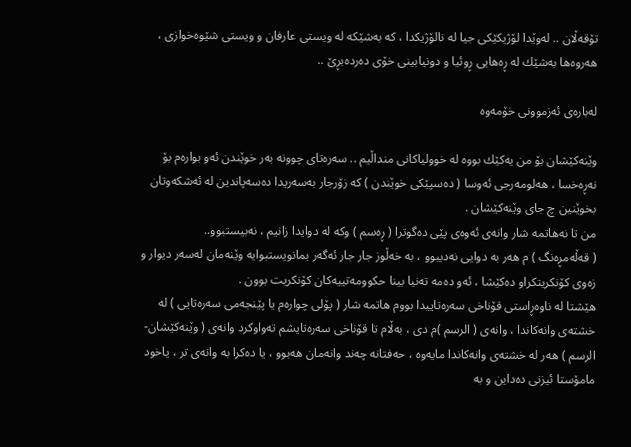تۆقەڵان .. لەوێدا لۆژیكێكی جیا لە نالۆژیكدا ، كە بەشێكە لە ویستی عارفان و ویستی شێوەخوازی ، هەروەها بەشێك لە ڕەهایی ڕوئیا و دونیابینی خۆی دەردەبڕێ‌ ..

لەبارەی ئەزموونی خۆمەوە

وێنەكێشان بۆ من یەكێك بووە لە خوولیاكانی منداڵیم .. سەرەتای چوونە بەر خوێندن ئەو بوارەم بۆ نەڕەخسا ، هەلومەرجی ئەوسا ( دەسپێكی خوێندن ) كە زۆرجار بەسەریدا دەسەپاندین لە ئەشكەوتان بخوێنین چ جای وێنەكێشان .
من تا نەهاتمە شار وانەی ئەوەی پێی دەگوترا ( ڕەسم ) وكە لە دوایدا زانیم ، نەبیستبوو..
( قەڵەمڕەنگ ) م هەر بە دوایی نەدیبوو ، بە خەڵوز جار جار ئەگەر بمانویستبوایە وێنەمان لەسەر دیوار و زەوی كۆنكریتكراو دەكێشا ، ئەو دەمە تەنیا بینا حكوومەتییەكان كۆنكریت بوون .
هێشتا لە ناوەڕاستی قۆناخی سەرەتاییدا بووم هاتمە شار ( پۆلی چوارەم یا پێنجەمی سەرەتایی ) لە خشتەی وانەكاندا ، وانەی ( الرسم )م دی ، بەڵام تا قۆناخی سەرەتایشم تەواوكرد وانەی ( وێنەكێشان- الرسم ) هەر لە خشتەی وانەكاندا مایەوە ، حەفتانە چەند وانەمان هەبوو ، یا دەكرا بە وانەی تر ، یاخود مامۆستا ئیزنی دەداین و بە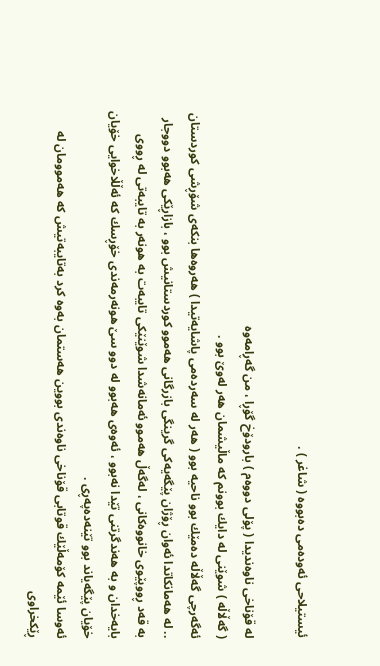ئیستیلاحی ئەودەمی دەبووە ( شاغر ) .

لە قۆناخی ناوەندیدا ( پۆلی دووەم ) بارودۆخ گۆڕا ، من گەڕامەوە
( گەڵاڵە ) شوێنی لە دایك بوونم كە ماڵیشمان هەر لەوێ‌ بوو .
ئەگەرچی گەڵاڵە دەمێك بوو ناحیە بوو ( هەر لە سەردەمی پاشایەتیدا ) هەروەها بنكەی شۆڕشی كوردستان .. لە هەمانكاتدا ئەوان ڕۆژان پێگەیەكی گرینگی بازرگانی هەموو كوردستانیش بوو ، بازاڕێكی هەبوو دووجار بە قەد ڕووپێوی خانووەكانی ، لەگەڵ هەموو ئەمانەشدا شوێنێكی تایبەت بە هونەر بە تایبەتی لە ڕووی بایەخدان و بە هەندگرتنی تێدا نەبوو ، ئەوەی هەبوو لە دوو سێ‌ هونەرمەندی خۆڕسك كە ئەڵڵاخوایی خۆیان خۆیان پێگەیاند بوو تێنەدەپەڕی .
ئەوسا ئێمە كۆمەڵێك قوتابی قۆناخی ناوەندی بووین هەستمان بەوە كرد بەتایبەتیش كە هەموومان لە ڕێكخراوی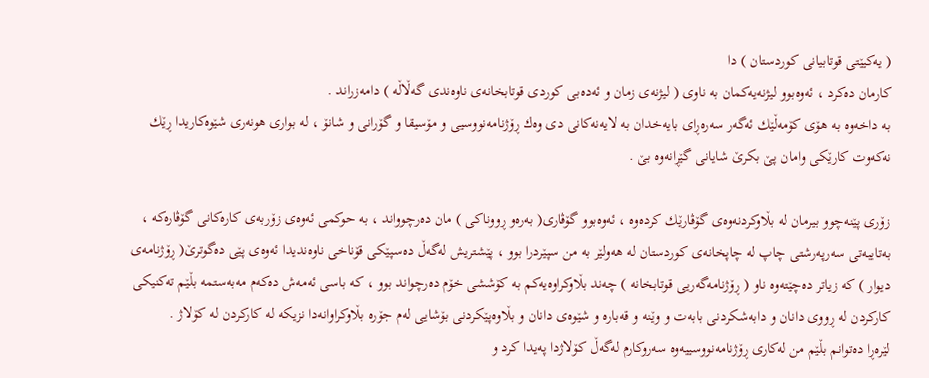( یەكیێتی قوتابیانی كوردستان ) دا
كارمان دەكرد ، ئەوەبوو لیژنەیەكمان بە ناوی ( لیژنەی زمان و ئەدەبی كوردی قوتابخانەی ناوەندی گەڵاڵە ) دامەزراند .
بە داخەوە بە هۆی كۆمەڵێك ئەگەر سەرەڕای بایەخدان بە لایەنەكانی دی وەك ڕۆژنامەنووسیی و مۆسیقا و گۆرانی و شانۆ ، لە بواری هونەری شێوەكاریدا ڕێك نەكەوت كارێكی وامان پێ بكرێ‌ شایانی گێڕانەوە بێ‌ .

زۆری پێنەچوو بیرمان لە بڵاوكردنەوەی گۆڤارێك كردەوە ، ئەوەبوو گۆڤاری( بەرەو ڕووناكی ) مان دەرچوواند ، بە حوكمی ئەوەی زۆربەی كارەكانی گۆڤارەكە ، بەتایبەتی سەرپەرشتی چاپ لە چاپخانەی كوردستان لە هەولێر بە من سپێردرا بوو ، پێشتریش لەگەڵ دەسپێكی قۆناخی ناوەندیدا ئەوەی پێی دەگوترێ‌( ڕۆژنامەی دیوار ) كە زیاتر دەچێتەوە ناو ( ڕۆژنامەگەریی قوتابخانە ) چەند بڵاوكراوەیەكم بە كۆششی خۆم دەرچواند بوو ، كە باسی ئەمەش دەكەم مەبەستمە بڵێم تەكنیكی كاركردن لە ڕووی دانان و دابەشكردنی بابەت و وێنە و قەبارە و شێوەی دانان و بڵاوەپێكردنی بۆشایی لەم جۆرە بڵاوكراوانەدا نزیكە لە كاركردن لە كۆلاژ .
لێرەڕا دەتوانم بڵێم من لەكاری ڕۆژنامەنووسییەوە سەروكارم لەگەڵ كۆلاژدا پەیدا كرد و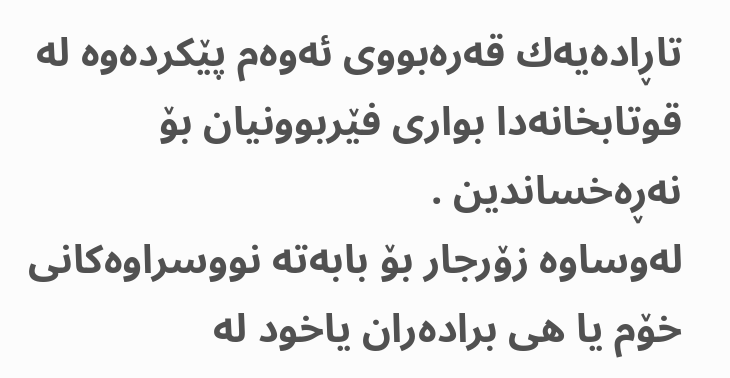تاڕادەیەك قەرەبووی ئەوەم پێكردەوە لە قوتابخانەدا بواری فێربوونیان بۆ نەڕەخساندین .
لەوساوە زۆرجار بۆ بابەتە نووسراوەكانی خۆم یا هی برادەران یاخود لە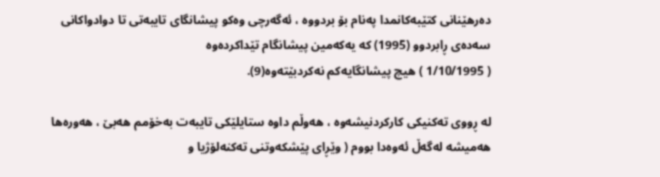دەرهێنانی كتێبەكانمدا پەنام بۆ بردووە ، ئەگەرچی وەكو پیشانگای تایبەتی تا دوادواكانی سەدەی ڕابردوو (1995) كە یەكەمین پیشانگام تێداكردەوە
( 1/10/1995 ) هیچ پیشانگایەكم نەكردبێتەوە(9).

لە ڕووی تەكنیكی كاركردنیشەوە ، هەوڵم داوە ستایلێكی تایبەت بەخۆمم هەبێ‌ ، هەورەها هەمیشە لەگەڵ ئەوەدا بووم ( وێڕای پێشكەوتنی تەكنەلۆژیا و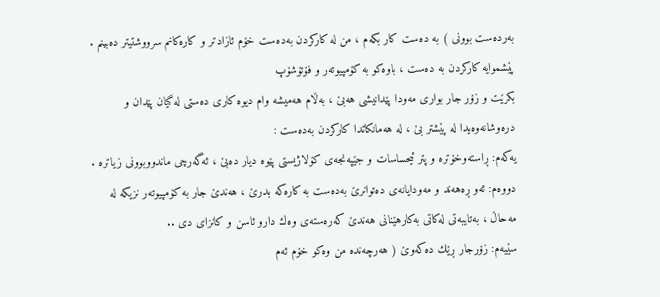بەردەست بوونی ) بە دەست كار بكەم ، من لە كاركردن بەدەست خۆم ئازادتر و كارەكانم سرووشتیتر دەبینم .
پێشموایە كاركردن بە دەست ، باوەكو بە كۆمپیوتەر و فۆتۆشۆپ
بكرێت و زۆر جار بواری مەودا پێدانیشی هەبێ‌ ، بەڵام هەمیشە وام دیوە كاری دەستی لە گیان پێدان و درەوشانەوەیدا لە پێشتر بێ‌ ، لە هەمانكاتدا كاركردن بەدەست :
یەكەم: ڕاستەوخۆترە و پتر ئیحساسات و جێپەنجەی كۆلاژیستی پێوە دیار دەبێ‌ ، ئەگەرچی ماندووبوونی زیاترە .
دووەم: ئەو ڕەهەند و مەودایانەی دەتوانرێ‌ بەدەست بە كارەكە بدرێ‌ ، هەندێ جار بە كۆمپیوتەر نزیكە لە مەحاڵ ، بەتایبەتی لەكاتی بەكارهێنانی هەندێ‌ كەرەستەی وەك دارو ئاسن و كانزای دی ..
سێیەم: زۆرجار ڕێك دەكەوێ‌ ( هەرچەندە من وەكو خۆم ئەم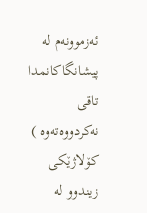ئەزموونەم لە پیشانگاكانمدا تاقی نەكردووەتەوە ) كۆلاژێكی زیندوو لە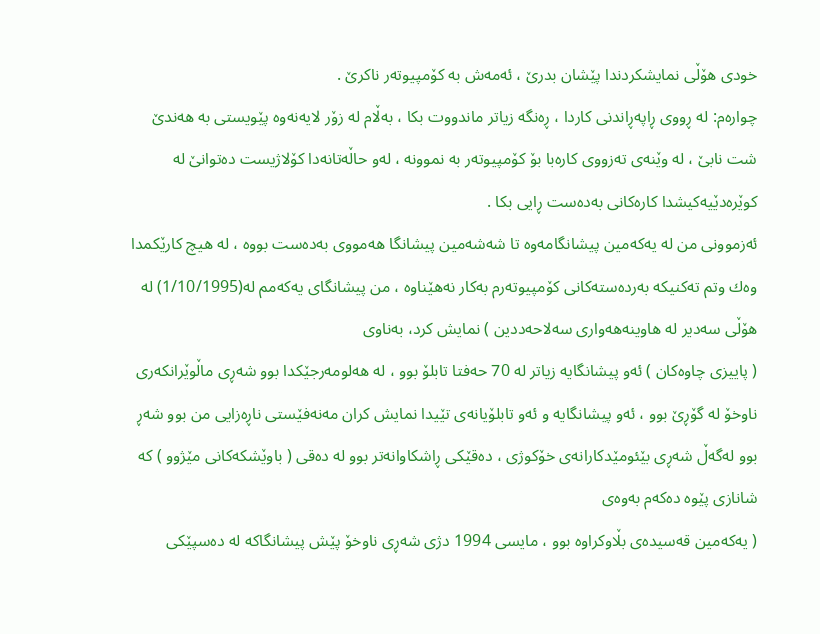خودی هۆڵی نمایشكردندا پێشان بدرێ‌ ، ئەمەش بە كۆمپیوتەر ناكرێ ‌.
چوارەم: لە ڕووی ڕاپەڕاندنی كاردا ، ڕەنگە زیاتر ماندووت بكا ، بەڵام لە زۆر لایەنەوە پێویستی بە هەندێ‌ شت نابێ‌ ، لە وێنەی تەزووی كارەبا بۆ كۆمپیوتەر بە نموونە ، لەو حاڵەتانەدا كۆلاژیست دەتوانێ‌ لە كوێرەدێیەكیشدا كارەكانی بەدەست ڕایی بكا .
ئەزموونی من لە یەكەمین پیشانگامەوە تا شەشەمین پیشانگا هەمووی بەدەست بووە ، لە هیچ كارێكمدا وەك وتم تەكنیكە بەردەستەكانی كۆمپیوتەرم بەكار نەهێناوە ، من پیشانگای یەكەمم لە(1/10/1995) لە هۆڵی سەدیر لە هاوینەهەواری سەلاحەددین ) نمایش كرد، بەناوی
( پاییزی چاوەكان ) ئەو پیشانگایە زیاتر لە 70 حەفتا تابلۆ بوو ، لە هەلومەرجێكدا بوو شەڕی ماڵوێرانكەری ناوخۆ لە گۆڕێ‌ بوو ، ئەو پیشانگایە و ئەو تابلۆیانەی تێیدا نمایش كران مەنەفێستی ناڕەزایی من بوو شەڕ بوو لەگەڵ شەڕی بێئومێدكارانەی خۆكوژی ، دەقێكی ڕاشكاوانەتر بوو لە دەقی ( باوێشكەكانی مێژوو ) كە شانازی پێوە دەكەم بەوەی
( یەكەمین قەسیدەی بڵاوكراوە بوو ، مایسی 1994 دژی شەڕی ناوخۆ پێش پیشانگاكە لە دەسپێكی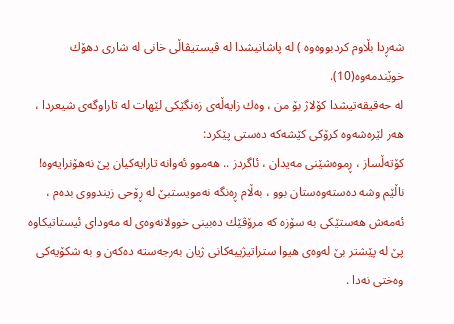شەڕدا بڵاوم كردبووەوە ) لە پاشانیشدا لە ڤیستیڤاڵی خانی لە شاری دهۆك خوێندمەوە(10).
لە حەقیقەتیشدا كۆلاژ بۆ من ، وەك زایەڵەی زەنگێكی لێهات لە تاراوگەی شیعردا ، هەر لێرەشەوە كرۆكی كێشەكە دەستی پێكرد:
كۆتەڵساز ، ڕموەشێنی مەیدان ، ئاگردز .. هەموو ئەوانە تارایەكیان پێ نەهۆنرایەوە! ناڵێم وشە دەستەوەستان بوو ، بەڵام ڕەنگە نەمویستبێ‌ لە ڕۆحی زیندووی بدەم ، ئەمەش هەستێكی بە سۆزە كە مرۆڤێك دەبینی خوولانەوەی لە مەودای ئیستاتیكاوە پێ لە پێشتر بێ‌ لەوەی هیوا ستراتیژییەكانی ژیان بەرجەستە دەكەن و بە شكۆیەكی وەختی نەدا .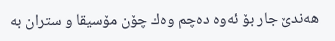هەندێ‌ جار بۆ ئەوە دەچم وەك چۆن مۆسیقا و ستران بە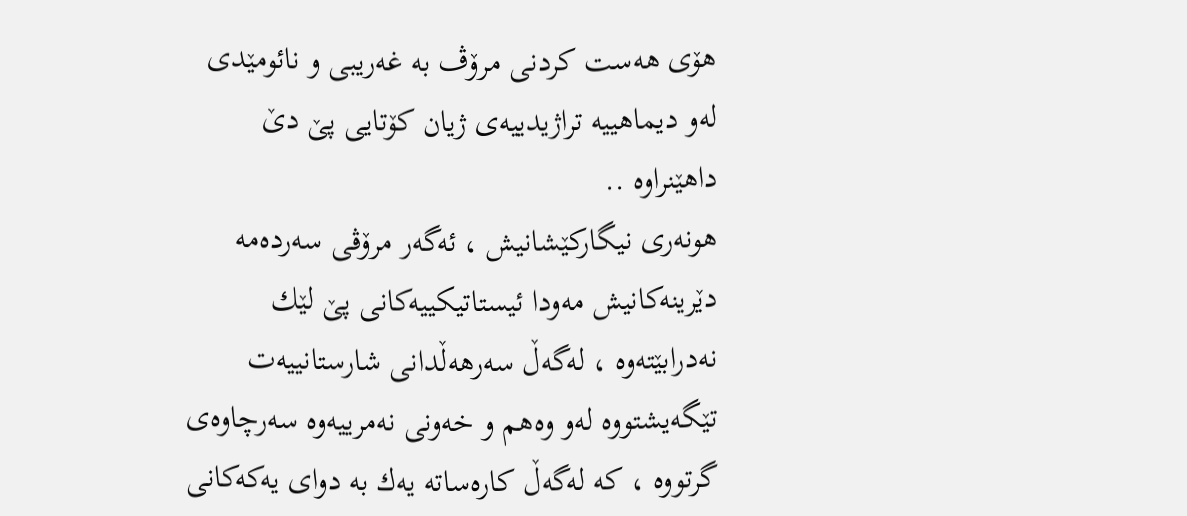هۆی هەست كردنی مرۆڤ بە غەریبی و نائومێدی لەو دیماهییە تراژیدییەی ژیان كۆتایی پێ‌ دێ‌ داهێنراوە ..
هونەری نیگاركێشانیش ، ئەگەر مرۆڤی سەردەمە دێرینەكانیش مەودا ئیستاتیكییەكانی پێ‌ لێك نەدرابێتەوە ، لەگەڵ سەرهەڵدانی شارستانییەت تێگەیشتووە لەو وەهم و خەونی نەمرییەوە سەرچاوەی گرتووە ، كە لەگەڵ كارەساتە یەك بە دوای یەكەكانی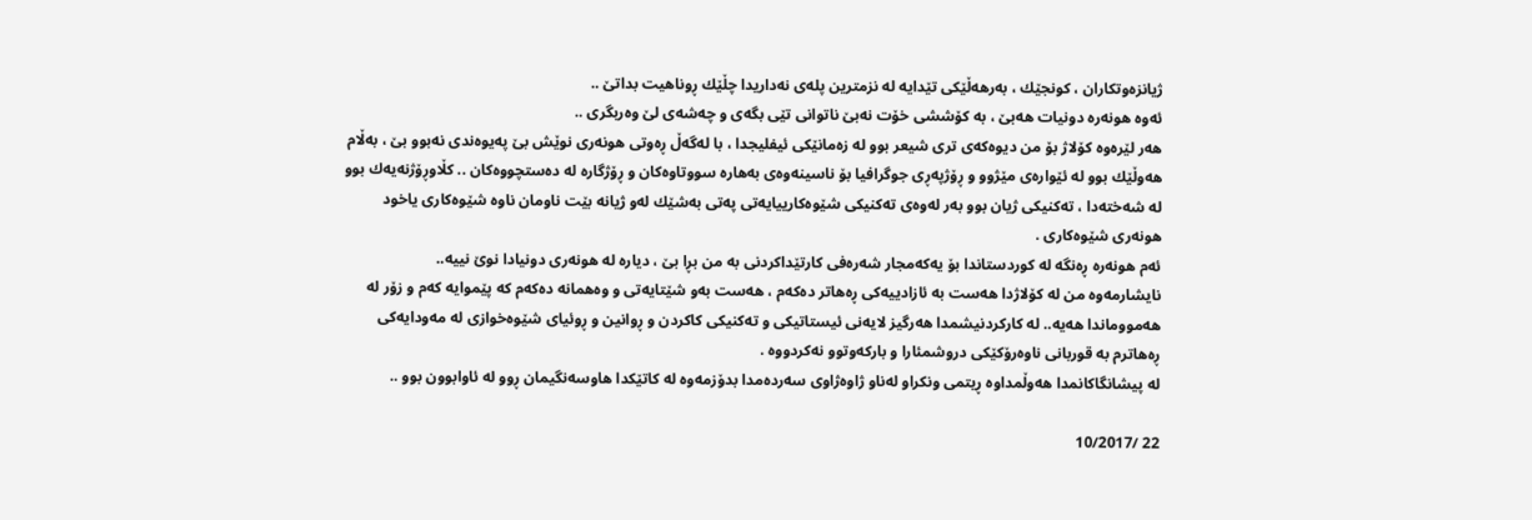ژیانزەوتكاران ، كونجێك ، بەرهەڵێكی تێدایە لە نزمترین پلەی نەداریدا چڵێك ڕوناهیت بداتێ‌ ..
ئەوە هونەرە دونیات هەبێ‌ ، بە كۆششی خۆت نەبێ‌ ناتوانی تێی بگەی و چەشەی لێ‌ وەربگری ..
هەر لێرەوە كۆلاژ بۆ من دیوەكەی تری شیعر بوو لە زەمانێكی ئیفلیجدا ، با لەگەڵ ڕەوتی هونەری نوێش بێ‌ پەیوەندی نەبوو بێ‌ ، بەڵام هەوڵێك بوو لە ئێوارەی مێژوو و ڕۆژپەڕی جوگرافیا بۆ ناسینەوەی بەهارە سووتاوەكان و ڕۆژگارە لە دەستچووەكان .. كڵاوڕۆژنەیەك بوو لە شەختەدا ، تەكنیكی ژیان بوو بەر لەوەی تەكنیكی شێوەكارییایەتی پەتی بەشێك لەو ژیانە بێت ناومان ناوە شێوەكاری یاخود هونەری شێوەكاری .
ئەم هونەرە ڕەنگە لە كوردستاندا بۆ یەكەمجار شەرەفی كارتێداكردنی بە من بڕا بێ‌ ، دیارە لە هونەری دونیادا نوێ نییە..
نایشارمەوە من لە كۆلاژدا هەست بە ئازادییەكی ڕەهاتر دەكەم ، هەست بەو شێتایەتی و وەهمانە دەكەم كە پێموایە كەم و زۆر لە هەمووماندا هەیە.. لە كاركردنیشمدا هەرگیز لایەنی ئیستاتیكی و تەكنیكی كاكردن و ڕوانین و ڕوئیای شێوەخوازی لە مەودایەكی ڕەهاترم بە قوربانی ناوەرۆكێكی دروشمئارا و باركەوتوو نەكردووە .
لە پیشانگاكانمدا هەوڵمداوە ڕیتمی ونكراو لەناو ژاوەژاوی سەردەمدا بدۆزمەوە لە كاتێكدا هاوسەنگیمان ڕوو لە ئاوابوون بوو ..

22 /10/2017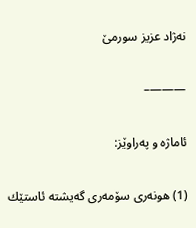نەژاد عزیز سورمێ‌

———–

ئاماژە و پەراوێز:

(1) هونەری سۆمەری گەیشتە ئاستێك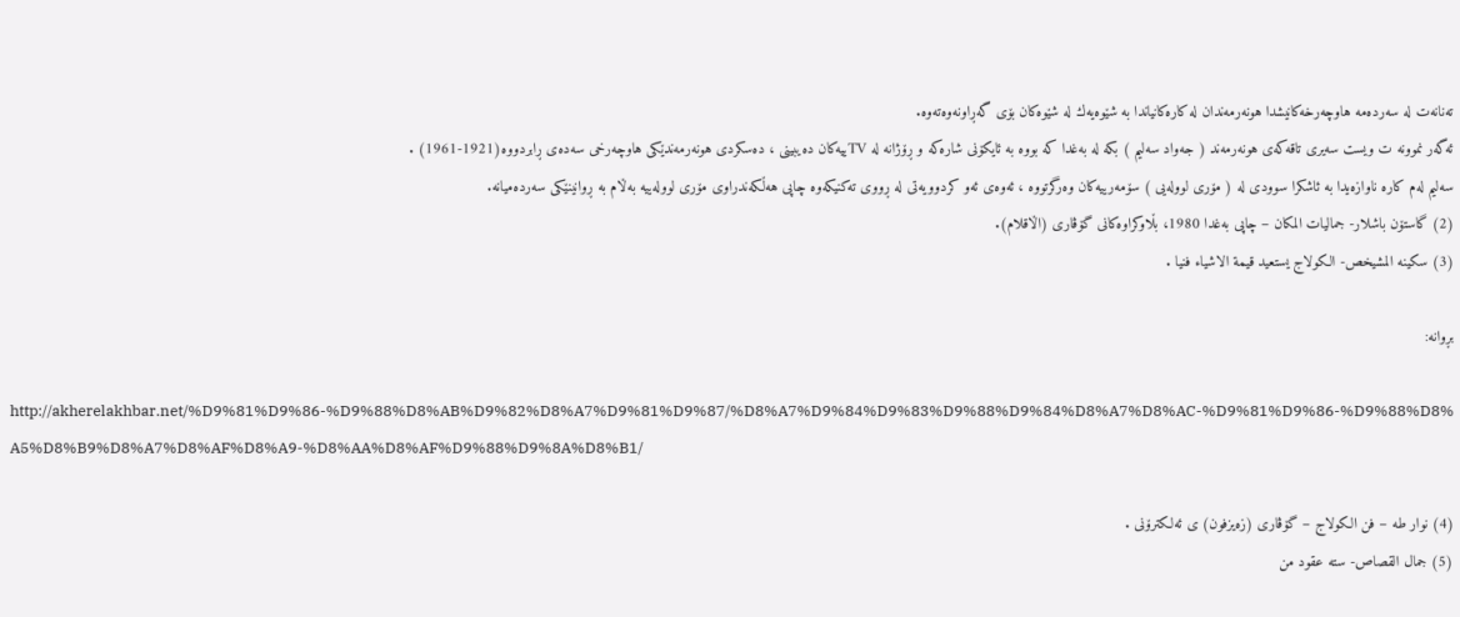تەنانەت لە سەردەمە هاوچەرخەكانیشدا هونەرمەندان لە كارەكانیاندا بە شێوەیەك لە شێوەكان بۆی گەڕاونەوەتەوە.
ئەگەر نموونە ت ویست سەیری تاقەكەی هونەرمەند ( جەواد سەلیم ) بكە لە بەغدا كە بووە بە ئایكۆنی شارەكە و ڕۆژانە لە TVییەكان دەیبینی ، دەسكردی هونەرمەندێكی هاوچەرخی سەدەی ڕابردووە(1921-1961) .
سەلیم لەم كارە ناوازەیدا بە ئاشكرا سوودی لە ( مۆری لوولەیی ) سۆمەرییەكان وەرگرتووە ، ئەوەی ئەو كردوویەتی لە ڕووی تەكنیكەوە چاپی هەڵكەندراوی مۆری لوولەییە بەڵام بە ڕوانینێكی سەردەمیانە.
(2) گاستۆن باشلار- جمالیات المكان – چاپی بەغدا 1980، بڵاوكراوەكانی گۆڤاری (اڵاقلام).
(3) سكینە المشیخص- الكولاج یستعید قيمة الاشياء فنيا .

بڕوانە:

http://akherelakhbar.net/%D9%81%D9%86-%D9%88%D8%AB%D9%82%D8%A7%D9%81%D9%87/%D8%A7%D9%84%D9%83%D9%88%D9%84%D8%A7%D8%AC-%D9%81%D9%86-%D9%88%D8%A5%D8%B9%D8%A7%D8%AF%D8%A9-%D8%AA%D8%AF%D9%88%D9%8A%D8%B1/

(4) نوار طه – فن الكولاج – گۆڤاری (زەیزفون) ی ئەلكترۆنی .
(5) جمال القصاص- ستە عقود من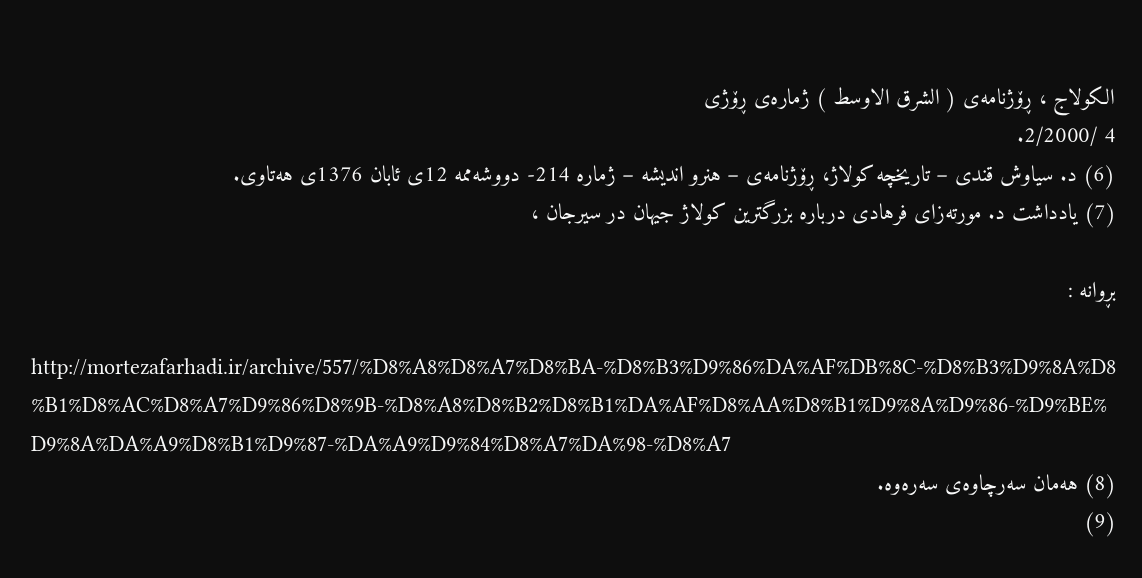الكولاج ، ڕۆژنامەی ( الشرق الاوسط ) ژمارەی ڕۆژی
4 /2/2000.
(6) د. سیاوش قندی – تاریخچە كولاژ، ڕۆژنامەی – هنرو اندیشە – ژمارە 214- دووشەممە 12ی ئابان 1376ی هەتاوی.
(7) یادداشت د. مورته‌زای فرهادی دربارە بزرگترین كولاژ جیهان در سیرجان ،

بڕوانە :

http://mortezafarhadi.ir/archive/557/%D8%A8%D8%A7%D8%BA-%D8%B3%D9%86%DA%AF%DB%8C-%D8%B3%D9%8A%D8%B1%D8%AC%D8%A7%D9%86%D8%9B-%D8%A8%D8%B2%D8%B1%DA%AF%D8%AA%D8%B1%D9%8A%D9%86-%D9%BE%D9%8A%DA%A9%D8%B1%D9%87-%DA%A9%D9%84%D8%A7%DA%98-%D8%A7
(8) هەمان سەرچاوەی سەرەوە.
(9)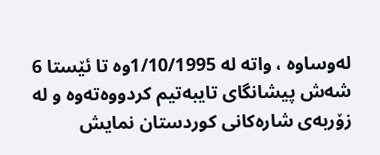لەوساوە ، واتە لە 1/10/1995وە تا ئێستا 6 شەش پیشانگای تایبەتیم كردووەتەوە و لە زۆربەی شارەكانی كوردستان نمایش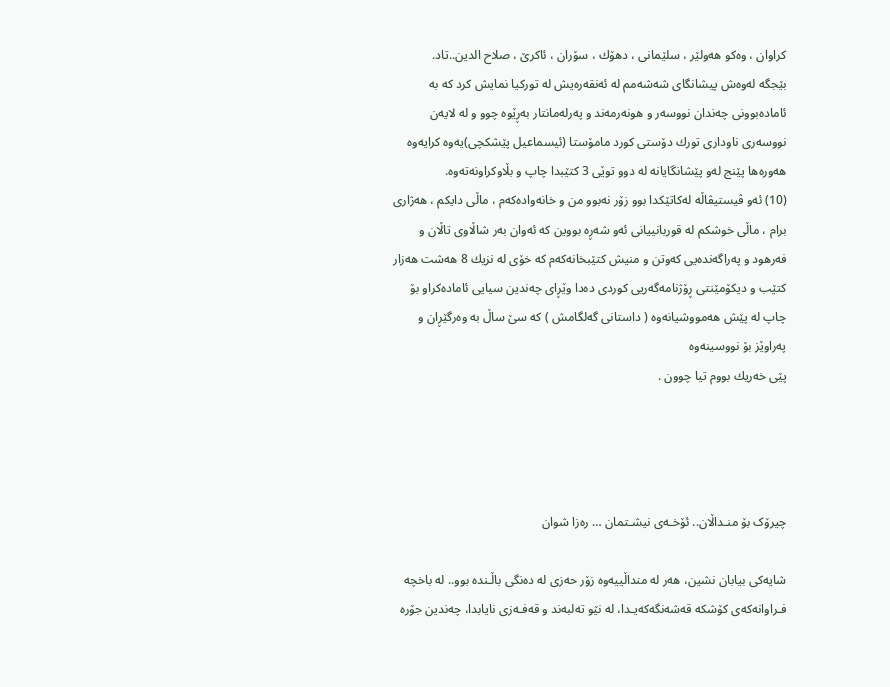كراوان ، وەكو هەولێر ، سلێمانی ، دهۆك ، سۆران ، ئاكرێ‌ ، صلاح الدین..تاد.
بێجگە لەوەش پیشانگای شەشەمم لە ئەنقەرەیش لە توركیا نمایش كرد كە بە ئامادەبوونی چەندان نووسەر و هونەرمەند و پەرلەمانتار بەڕێوە چوو و لە لایەن نووسەری ناوداری تورك دۆستی كورد مامۆستا (ئیسماعیل پێشكچی)یەوە كرایەوە هەورەها پێنج لەو پێشانگایانە لە دوو توێی 3 كتێبدا چاپ و بڵاوكراونەتەوە.
(10) ئەو ڤیستیڤاڵە لەكاتێكدا بوو زۆر نەبوو من و خانەوادەكەم ، ماڵی دایكم ، هەژاری برام ، ماڵی خوشكم لە قوربانییانی ئەو شەڕە بووین كە ئەوان بەر شاڵاوی تاڵان و فەرهود و پەراگەندەیی كەوتن و منیش كتێبخانەكەم كە خۆی لە نزیك 8 هەشت هەزار كتێب و دیكۆمێنتی ڕۆژنامەگەریی كوردی دەدا وێڕای چەندین سیایی ئامادەكراو بۆ چاپ لە پێش هەمووشیانەوە ( داستانی گەلگامش ) كە سێ‌ ساڵ بە وەرگێڕان و پەراوێز بۆ نووسینەوە
پێی خەریك بووم تیا چوون .




چیرۆک بۆ منـداڵان.. ئۆخـەی نیشـتمان … رەزا شوان

شایەکی بیابان نشین، هەر لە منداڵییەوە زۆر حەزی لە دەنگی باڵـندە بوو.. لە باخچە فـراوانەکەی كۆشکە قەشەنگەکەیـدا، لە نێو تەلبەند و قەفـەزی نایابدا، چەندین جۆرە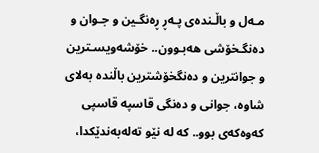مـەل و باڵـندەی پـەڕ ڕەنگـین و جـوان و دەنگـخۆشی هەبـوون.. خۆشەویسـترین و جوانترین و دەنگخۆشترین باڵندە بەلای شاوە، جوانی و دەنگی قاسپە قاسپی کەوەکەی بوو.. کە لە نێو تەلەبەندێکدا،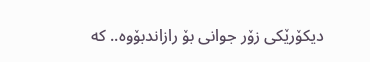دیکۆرێکی زۆر جوانی بۆ رازاندبۆوە.. کە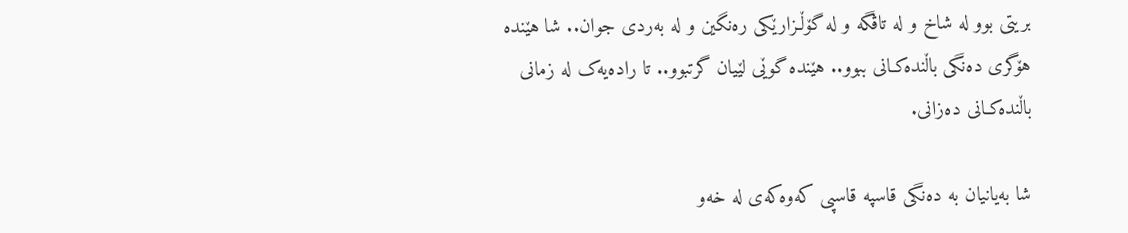بریتی بوو لە شاخ و لە تاڤگە و لە گۆڵـزارێکی رەنگین و لە بەردی جوان.. شا هێندە هۆگری دەنگی باڵندەکـانی ببوو.. هێندە گوێی لێیان گرتبوو.. تا رادەیەک لە زمانی باڵندەکـانی دەزانی.

شا بەیانیان بە دەنگی قاسپە قاسپی کەوەکەی لە خەو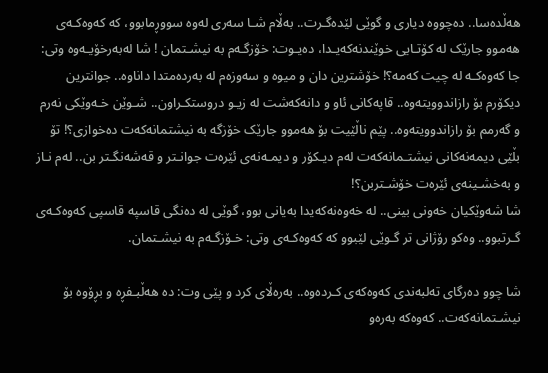هەڵدەسا.. دەچووە دیاری و گوێی لێدەگـرت.. بەڵام شـا سەری لەوە سووڕمابوو، کە کەوەکـەی هەموو جارێک لە کۆتـایی خوێندنەکەیـدا، دەیـوت: خۆزگـەم بە نیشـتمان ! شا لەبەرخۆیـەوە وتی: جا کەوەکـە لە چیت کەمە؟! خۆشترین دان و میوە و سەوزەم لە بەردەمتدا داناوە.. جوانترین دیکۆرم بۆ رازاندوویتەوە.. قاپەکانی ئاو و دانەکەشت لە زیـو دروستکـراون.. شـوێن خـەوێکی نەرم و گەرمم بۆ رازاندوویتەوە.. پێم ناڵێیت بۆ هەموو جارێک خۆزگە بە نیشتمانەکەت دەخوازی؟! تۆ بڵێی دیمەنەکانی نیشتـمانەکەت لەم دیـکۆر و دیمـەنەی ئێرەت جوانـتر و قەشەنگـتر بن.. لەم نـاز و بەخشـینەی ئێرەت خۆشـتربن؟!
شا شەوێکیان خەونی بینی.. لە خەوەنەکەیدا بەیانی بوو، گوێی لە دەنگی قاسپە قاسپی کەوەکـەی گـرتبوو.. وەکو رۆژانی تر گـوێی لێبوو کە کەوەکـەی وتی: خـۆزگـەم بە نیشـتمان.

شا چوو دەرگای تەلبەندی کەوەکەی کـردەوە.. بەرەڵای کرد و پێی وت: دە هەڵبـفڕە و بڕۆوە بۆ نیشـتمانەکەت.. کەوەکە بەرەو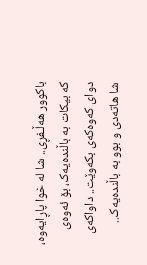باکوور هەڵـفڕی.. شا لە خوا پاڕایەوە، کە بیکات بە باڵندەیەک، بۆ ئەوەی دوای کەوەکەی بکەوێت.. داواکەی شا هاتەدی و بوو بە باڵندەیەک..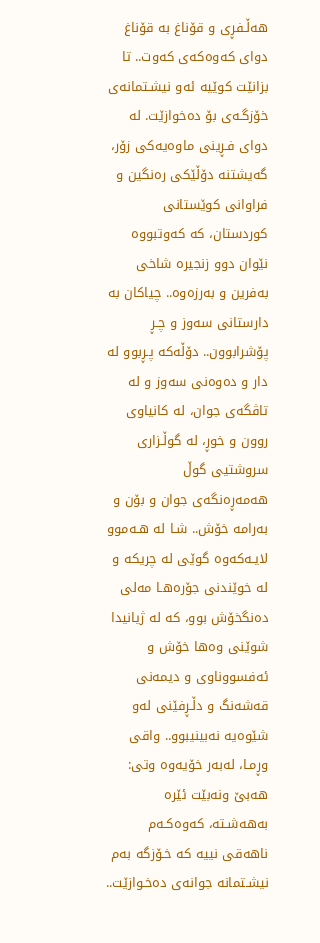هەڵـفڕی و قۆناغ بە قۆناغ دوای کەوەکەی کەوت.. تا بزانێت کوێیە ئەو نیشـتمانەی خۆزگـەی بۆ دەخوازێت. لە دوای فـڕینی ماوەیەکی زۆر، گەیشتنە دۆڵێکی رەنگین و فراوانی کوێستانی کوردستان، کە کەوتبووە نێوان دوو زنجیرە شاخی بەفرین و بەرزەوە.. چیاکان بە دارستانی سەوز و چـڕ پۆشرابوون.. دۆڵەکە پـڕبوو لە دار و دەوەنی سەوز و لە تاڤگەی جوان، لە کانیاوی روون و خوڕ، لە گوڵـزاری سروشتیی گوڵ هەمەڕەنگەی جوان و بۆن و بەرامە خۆش.. شـا لە هـەموو لایـەکەوە گوێی لە چریکە و لە خوێندنی جۆرەهـا مەلی دەنگخۆش بوو، کە لە ژیانیدا شوێنی وەها خۆش و ئەفسووناوی و دیمەنی قەشەنگ و دڵـڕفێنی لەو شێوەیە نەبینیبوو.. واقی وڕمـا، لەبەر خۆیەوە وتی: هەبێ ونەبێت ئێرە بەهەشـتە، کەوەکـەم ناهەقی نییە کە خـۆزگە بەم نيشـتمانە جوانەی دەخـوازێت..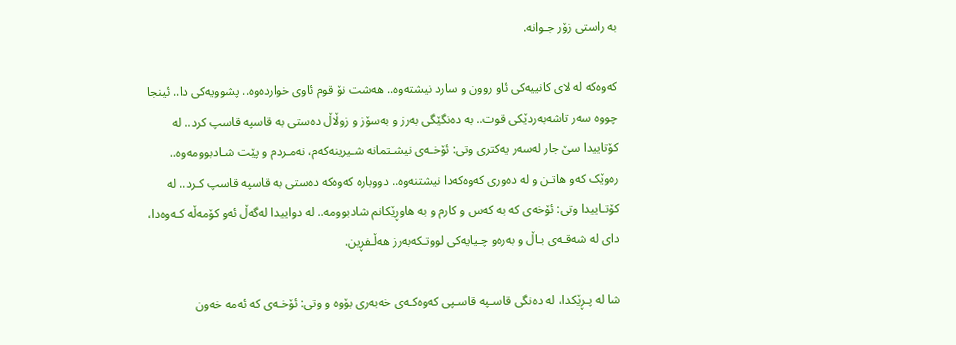بە راستی زۆر جـوانە.

کەوەکە لە لای کانییەکی ئاو روون و سارد نیشتەوە.. هەشت نۆ قوم ئاوی خواردەوە.. پشوویەکی دا.. ئینجا چووە سەر تاشەبەردێکی قوت.. بە دەنگێگی بەرز و بەسۆز و زوڵاڵ دەستی بە قاسپە قاسپ کرد.. لە کۆتاییدا سێ جار لەسەر یەکتری وتی: ئۆخـەی نیشـتمانە شـیرینەکەم، نەمـردم و پێت شـادبوومەوە.. رەوێک کەو هاتـن و لە دەوری کەوەکەدا نیشتنەوە.. دووبارە کەوەکە دەستی بە قاسپە قاسپ کـرد.. لە کۆتـاییدا وتی: ئۆخەی کە بە کەس و کارم و بە هاوڕێکانم شادبوومە.. لە دواییدا لەگەڵ ئەو کۆمەڵە کـەوەدا، دای لە شەقـەی بـاڵ و بەرەو چـیایەکی لووتـکەبەرز هەڵـفڕین.

شا لە پـڕێکدا، لە دەنگی قاسـپە قاسـپی کەوەکـەی خەبەری بۆوە و وتی: ئۆخـەی کە ئەمە خەون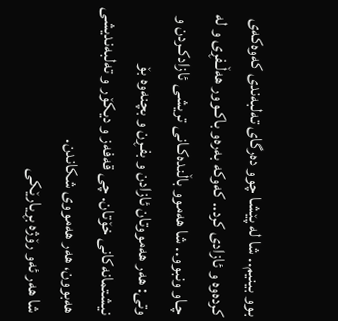بوو بینیم.. شا لە پێشا چوو دەرگای تەلبەندی کەوەکەی کردەوە و ئازادی کرد.. کەوکە بەرەو باکـوور هەڵـفڕی و لە چـاو ونبوو.. شا هەموو باڵندەکـانی تریشی ئازادکـردن و وتی: هەر هەمووتان ئازادن و بفـڕن و بچنەوە بۆ نیشتمانەکانی خۆتان. چی قەفەز و دیکۆر و تەلبەنديشی هەبوون، هەر هەمووی شکاندن.
شا هەر ئەو رۆژە بڕیارێکی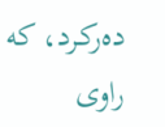دەرکـرد، کە راوی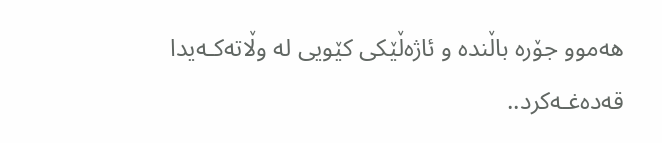هەموو جۆرە باڵندە و ئاژەڵێکی کێویی لە وڵاتەکـەیدا قەدەغـەکرد..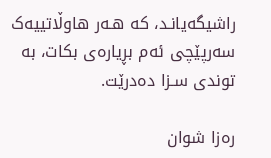راشیگەیانـد، کە هـەر هاوڵاتییەک سەرپێچی ئەم بڕیارەی بکات، بە توندی سـزا دەدرێت.

رەزا شوان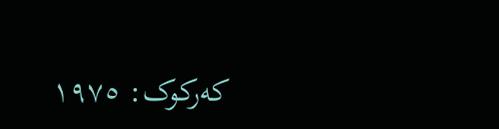کەرکوک: ١٩٧٥